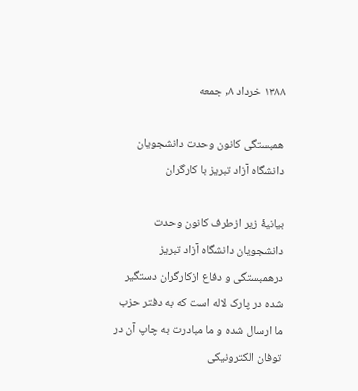۱۳۸۸ خرداد ۸, جمعه

همبستگی کانون وحدت دانشجویان دانشگاه آزاد تبریز با کارگران

بیانیۀ زیر ازطرف کانون وحدت دانشجویان دانشگاه آزاد تبریز درهمبستگی و دفاع ازکارگران دستگیر شده در پارک لاله است که به دفتر حزب ما ارسال شده و ما مبادرت به چاپ آن در توفان الکترونیکی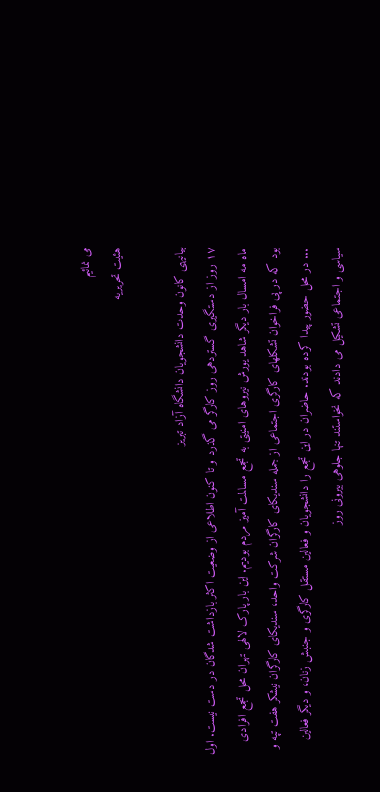می نمائیم
هئیت تحریریه

بیانیهى کانون وحدت دانشجویان دانشگاه آزاد تبریز
۱۷ روز از دستگیری گستردهى روز کارگر می گذرد و تا کنون اطلاعی از وضعیت اکثر بازداشت شدگان در دست نیست. اول ماه مه امسال بار دیگر شاهد یورش نیروهای امنیتی به تجمع مسالمت آمیز مردم بودیم. این بار پارک لالهى تهران محل تجمع افرادی بود که در پی فراخوان تشکلهاى کارگری اجتماعی از جمله سندیکای کارگران شرکت واحد، سندیکای کارگران نیشکر هفت تپه و ... در محل حضور پیدا کرده بودند. حاضران در این تجمع را دانشجویان و فعالین مستقل کارگری و جنبش زنان، و دیگر فعالین سیاسی و اجتماعی تشکیل می دادند که نخواستند تنها جلوهى بیرونی روز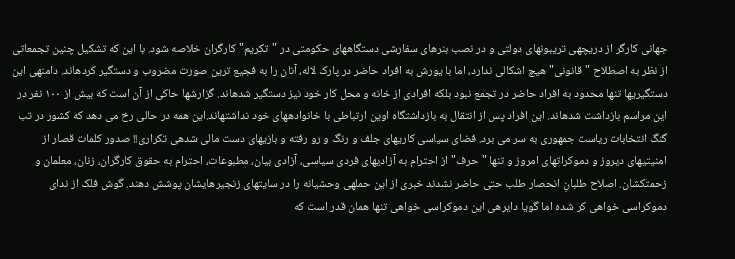جهانی کارگر از دریچهى تریبونهاى دولتی و در نصب بنرهای سفارشی دستگاههاى حکومتی در "تکریم" کارگران خلاصه شود. با این که تشکیل چنین تجمعاتی از نظر به اصطلاح "قانونی" هیچ اشکالی ندارد، اما با یورش به افراد حاضر در پارک لاله، آنان را به فجیع ترین صورت مضروب و دستگیر کردهاند. دامنهى این دستگیریها تنها محدود به افراد حاضر در تجمع نبود بلکه افرادی از خانه و محل کار خود نیز دستگیر شدهاند. گزارشها حاکی از آن است که بیش از ۱۰۰ نفر در این مراسم بازداشت شدهاند. این افراد پس از انتقال به بازداشتگاه اوین ارتباطی با خانوادههاى خود نداشتهاند.این همه در حالی رخ می دهد که کشور در تب گنگ انتخابات ریاست جمهوری به سر می برد. فضای سیاسی کاریهاى جلف و رنگ و رو رفته و بازیهاى دست مالی شدهى تکراری!! صدور کلمات قصار از امنیتیهاى دیروز و دموکراتهاى امروز و تنها "حرف" از احترام به آزادیهاى فردی سیاسی، آزادی بیان، مطبوعات، احترام به حقوق کارگران، زنان، معلمان و زحمتکشان. اصلاح طلبانِ انحصار طلب حتی حاضر نشدند خبری از این حملهى وحشیانه را در سایتهاى زنجیرهایشان پوشش دهند. گوش فلک از ندای دموکراسی خواهی کر شده اما گویا دایرهى این دموکراسی خواهی تنها همان قدر است که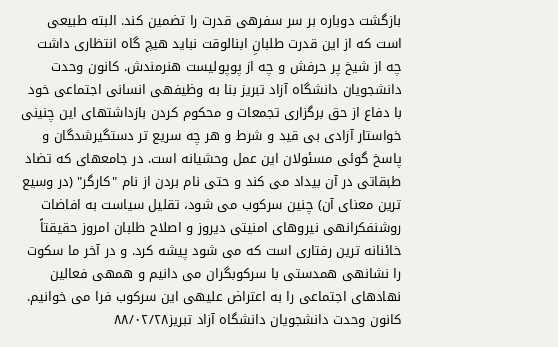بازگشت دوباره بر سر سفرهى قدرت را تضمین کند. البته طبیعی است که از این قدرت طلبانِ ابنالوقت نباید هیچ گاه انتظاری داشت چه از شیخ پر حرفش و چه از پوپولیست هنرمندش. کانون وحدت دانشجویان دانشگاه آزاد تبریز بنا به وظیفهى انسانی اجتماعی خود با دفاع از حق برگزاری تجمعات و محکوم کردن بازداشتهاى این چنینی خواستار آزادی بی قید و شرط و هر چه سریع تر دستگیرشدگان و پاسخ گوئی مسئولان این عمل وحشیانه است. در جامعهاى که تضاد طبقاتی در آن بیداد می کند و حتی نام بردن از نام "کارگر" (در وسیع ترین معنای آن) چنین سرکوب می شود، تقلیل سیاست به افاضات روشنفکرانهى نیروهای امنیتی دیروز و اصلاح طلبان امروز حقیقتاً خائنانه ترین رفتاری است که می شود پیشه کرد. و در آخر ما سکوت را نشانهى همدستی با سرکوبگران می دانیم و همهى فعالین نهادهای اجتماعی را به اعتراض علیهى این سرکوب فرا می خوانیم.
کانون وحدت دانشجویان دانشگاه آزاد تبریز۸۸/۰۲/۲۸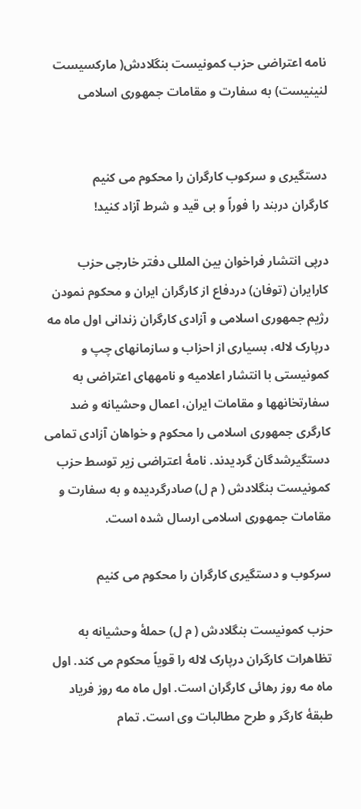نامه اعتراضی حزب کمونیست بنگلادش( مارکسیست لنینیست) به سفارت و مقامات جمهوری اسلامی


دستگیری و سرکوب کارگران را محکوم می کنیم
کارگران دربند را فوراً و بی قید و شرط آزاد کنید!

درپی انتشار فراخوان بین المللی دفتر خارجی حزب کارایران (توفان) دردفاع از کارگران ایران و محکوم نمودن رژیم جمهوری اسلامی و آزادی کارگران زندانی اول ماه مه درپارک لاله، بسیاری از احزاب و سازمانهاى چپ و کمونیستی با انتشار اعلامیه و نامههاى اعتراضی به سفارتخانهها و مقامات ایران، اعمال وحشیانه و ضد کارگری جمهوری اسلامی را محکوم و خواهان آزادی تمامی دستگیرشدگان گردیدند. نامۀ اعتراضی زیر توسط حزب کمونیست بنگلادش ( م ل) صادرگردیده و به سفارت و مقامات جمهوری اسلامی ارسال شده است.

سرکوب و دستگیری کارگران را محکوم می کنیم

حزب کمونیست بنگلادش ( م ل) حملۀ وحشیانه به تظاهرات کارگران درپارک لاله را قویاً محکوم می کند. اول ماه مه روز رهائی کارگران است. اول ماه مه روز فریاد طبقۀ کارگر و طرح مطالبات وی است. تمام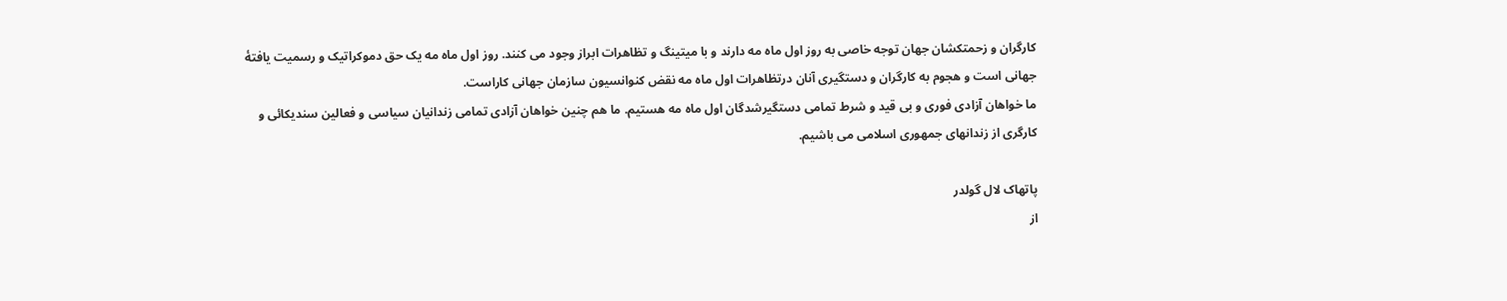کارگران و زحمتکشان جهان توجه خاصی به روز اول ماه مه دارند و با میتینگ و تظاهرات ابراز وجود می کنند. روز اول ماه مه یک حق دموکراتیک و رسمیت یافتۀ جهانی است و هجوم به کارگران و دستگیری آنان درتظاهرات اول ماه مه نقض کنوانسیون سازمان جهانی کاراست.
ما خواهان آزادی فوری و بی قید و شرط تمامی دستگیرشدگان اول ماه مه هستیم. ما هم چنین خواهان آزادی تمامی زندانیان سیاسی و فعالین سندیکائی و کارگری از زندانهاى جمهوری اسلامی می باشیم.

پاتهاک لال گولدر
از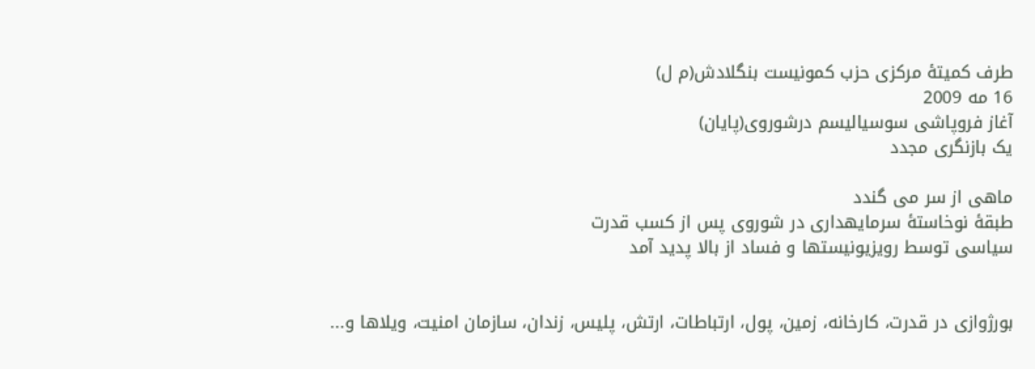طرف کمیتۀ مرکزی حزب کمونیست بنگلادش(م ل)
16 مه 2009
آغاز فروپاشی سوسیالیسم درشوروی(پایان)
یک بازنگری مجدد

ماهی از سر می گندد
طبقۀ نوخاستۀ سرمایهداری در شوروی پس از کسب قدرت
سیاسی توسط رویزیونیستها و فساد از بالا پدید آمد


بورژوازی در قدرت، کارخانه، زمین، پول، ارتباطات، ارتش، پلیس، زندان، سازمان امنیت، ویلاها و...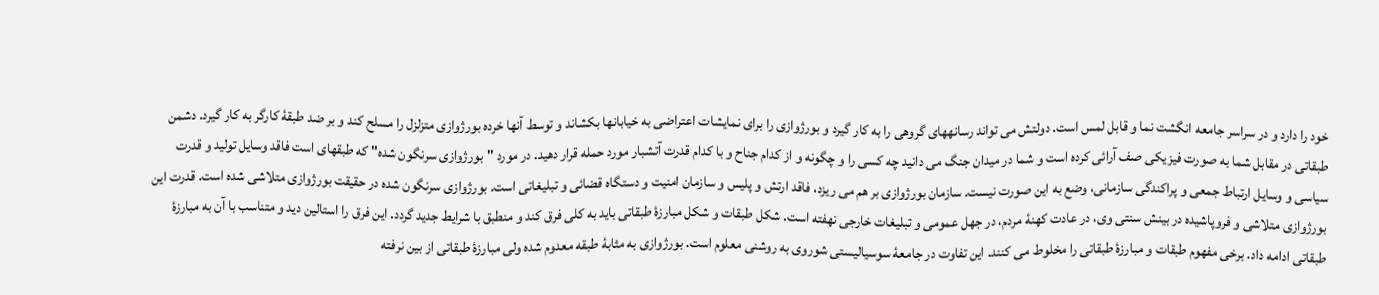خود را دارد و در سراسر جامعه انگشت نما و قابل لمس است. دولتش می تواند رسانههاى گروهی را به کار گیرد و بورژوازی را برای نمایشات اعتراضی به خیابانها بکشاند و توسط آنها خرده بورژوازی متزلزل را مسلح کند و بر ضد طبقۀ کارگر به کار گیرد. دشمن طبقاتی در مقابل شما به صورت فیزیکی صف آرائی کرده است و شما در میدان جنگ می دانید چه کسی را و چگونه و از کدام جناح و با کدام قدرت آتشبار مورد حمله قرار دهید. در مورد "بورژوازی سرنگون شده" که طبقهاى است فاقد وسایل تولید و قدرت سیاسی و وسایل ارتباط جمعی و پراکندگی سازمانی، وضع به این صورت نیست. سازمان بورژوازی بر هم می ریزد، فاقد ارتش و پلیس و سازمان امنیت و دستگاه قضائی و تبلیغاتی است. بورژوازی سرنگون شده در حقیقت بورژوازی متلاشی شده است. قدرت این بورژوازی متلاشی و فروپاشیده در بینش سنتی وی، در عادت کهنۀ مردم، در جهل عمومی و تبلیغات خارجی نهفته است. شکل طبقات و شکل مبارزۀ طبقاتی باید به کلی فرق کند و منطبق با شرایط جدید گردد. این فرق را استالین دید و متناسب با آن به مبارزۀ طبقاتی ادامه داد. برخی مفهوم طبقات و مبارزۀ طبقاتی را مخلوط می کنند. این تفاوت در جامعۀ سوسیالیستی شوروی به روشنی معلوم است. بورژوازی به مثابۀ طبقه معدوم شده ولی مبارزۀ طبقاتی از بین نرفته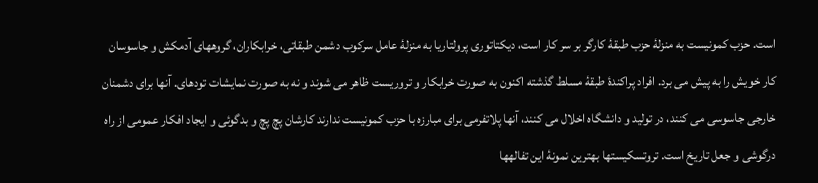است. حزب کمونیست به منزلۀ حزب طبقۀ کارگر بر سر کار است، دیکتاتوری پرولتاریا به منزلۀ عامل سرکوب دشمن طبقاتی، خرابکاران، گروههاى آدمکش و جاسوسان کار خویش را به پیش می برد. افراد پراکندۀ طبقۀ مسلط گذشته اکنون به صورت خرابکار و تروریست ظاهر می شوند و نه به صورت نمایشات تودهاى. آنها برای دشمنان خارجی جاسوسی می کنند، در تولید و دانشگاه اخلال می کنند، آنها پلاتفرمی برای مبارزه با حزب کمونیست ندارند کارشان پچ پچ و بدگوئی و ایجاد افکار عمومی از راه درگوشی و جعل تاریخ است. تروتسکیستها بهترین نمونۀ این تفالهها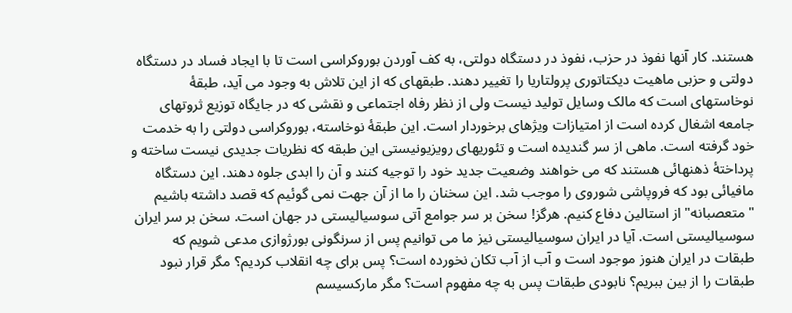هستند. کار آنها نفوذ در حزب، نفوذ در دستگاه دولتی، به کف آوردن بوروکراسی است تا با ایجاد فساد در دستگاه دولتی و حزبی ماهیت دیکتاتوری پرولتاریا را تغییر دهند. طبقهای که از این تلاش به وجود می آید، طبقۀ نوخاستهاى است که مالک وسایل تولید نیست ولی از نظر رفاه اجتماعی و نقشی که در جایگاه توزیع ثروتهاى جامعه اشغال کرده است از امتیازات ویژهاى برخوردار است. این طبقۀ نوخاسته، بوروکراسی دولتی را به خدمت خود گرفته است. ماهی از سر گندیده است و تئوریهاى رویزیونیستی این طبقه که نظریات جدیدی نیست ساخته و پرداختۀ ذهنهائی هستند که می خواهند وضعیت جدید خود را توجیه کنند و آن را ابدی جلوه دهند. این دستگاه مافیائی بود که فروپاشی شوروی را موجب شد. این سخنان را ما از آن جهت نمی گوئیم که قصد داشته باشیم "متعصبانه" از استالین دفاع کنیم. هرگز! سخن بر سر جوامع آتی سوسیالیستی در جهان است. سخن بر سر ایران سوسیالیستی است. آیا در ایران سوسیالیستی نیز ما می توانیم پس از سرنگونی بورژوازی مدعی شویم که طبقات در ایران هنوز موجود است و آب از آب تکان نخورده است؟ پس برای چه انقلاب کردیم؟ مگر قرار نبود طبقات را از بین ببریم؟ نابودی طبقات پس به چه مفهوم است؟ مگر مارکسیسم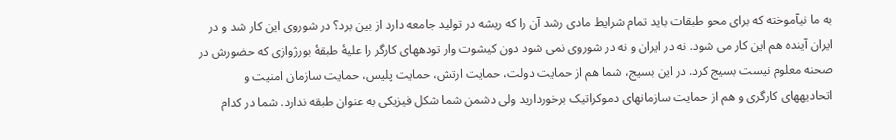به ما نیآموخته که برای محو طبقات باید تمام شرایط مادی رشد آن را که ریشه در تولید جامعه دارد از بین برد؟ در شوروی این کار شد و در ایران آینده هم این کار می شود. نه در ایران و نه در شوروی نمی شود دون کیشوت وار تودههاى کارگر را علیۀ طبقۀ بورژوازی که حضورش در صحنه معلوم نیست بسیج کرد. در این بسیج، شما هم از حمایت دولت، حمایت ارتش، حمایت پلیس، حمایت سازمان امنیت و اتحادیههاى کارگری و هم از حمایت سازمانهاى دموکراتیک برخوردارید ولی دشمن شما شکل فیزیکی به عنوان طبقه ندارد. شما در کدام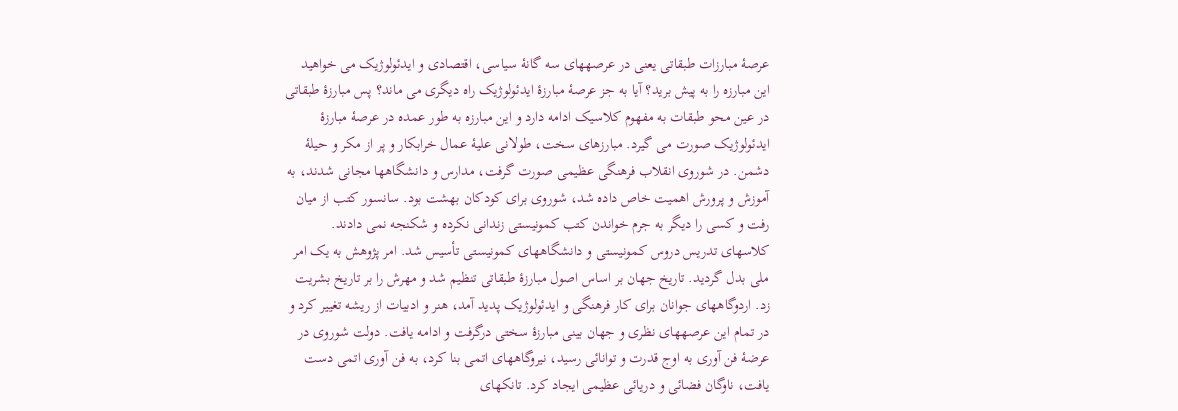عرصۀ مبارزات طبقاتی یعنی در عرصههاى سه گانۀ سیاسی، اقتصادی و ایدئولوژیک می خواهید این مبارزه را به پیش برید؟ آیا به جز عرصۀ مبارزۀ ایدئولوژیک راه دیگری می ماند؟ پس مبارزۀ طبقاتی در عین محو طبقات به مفهوم کلاسیک ادامه دارد و این مبارزه به طور عمده در عرصۀ مبارزۀ ایدئولوژیک صورت می گیرد. مبارزهاى سخت، طولانی علیۀ عمال خرابکار و پر از مکر و حیلۀ دشمن. در شوروی انقلاب فرهنگی عظیمی صورت گرفت، مدارس و دانشگاهها مجانی شدند، به آموزش و پرورش اهمیت خاص داده شد، شوروی برای کودکان بهشت بود. سانسور کتب از میان رفت و کسی را دیگر به جرم خواندن کتب کمونیستی زندانی نکرده و شکنجه نمی دادند. کلاسهاى تدریس دروس کمونیستی و دانشگاههاى کمونیستی تأسیس شد. امر پژوهش به یک امر ملی بدل گردید. تاریخ جهان بر اساس اصول مبارزۀ طبقاتی تنظیم شد و مهرش را بر تاریخ بشریت زد. اردوگاههاى جوانان برای کار فرهنگی و ایدئولوژیک پدید آمد، هنر و ادبیات از ریشه تغییر کرد و در تمام این عرصههاى نظری و جهان بینی مبارزۀ سختی درگرفت و ادامه یافت. دولت شوروی در عرضۀ فن آوری به اوج قدرت و توانائی رسید، نیروگاههاى اتمی بنا کرد، به فن آوری اتمی دست یافت، ناوگان فضائی و دریائی عظیمی ایجاد کرد. تانکهای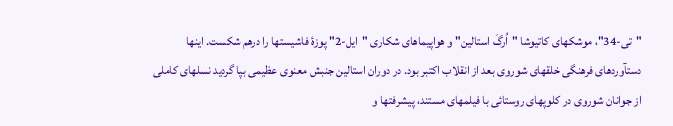"تی-34"، موشکهاى کاتیوشا "اُرگَ استالین" و هواپیماهای شکاری "ایل-2" پوزۀ فاشیستها را درهم شکست. اینها دستآوردهای فرهنگی خلقهاى شوروی بعد از انقلاب اکتبر بود. در دوران استالین جنبش معنوی عظیمی بپا گردید نسلهاى کاملی از جوانان شوروی در کلوپهاى روستائی با فیلمهاى مستند، پیشرفتها و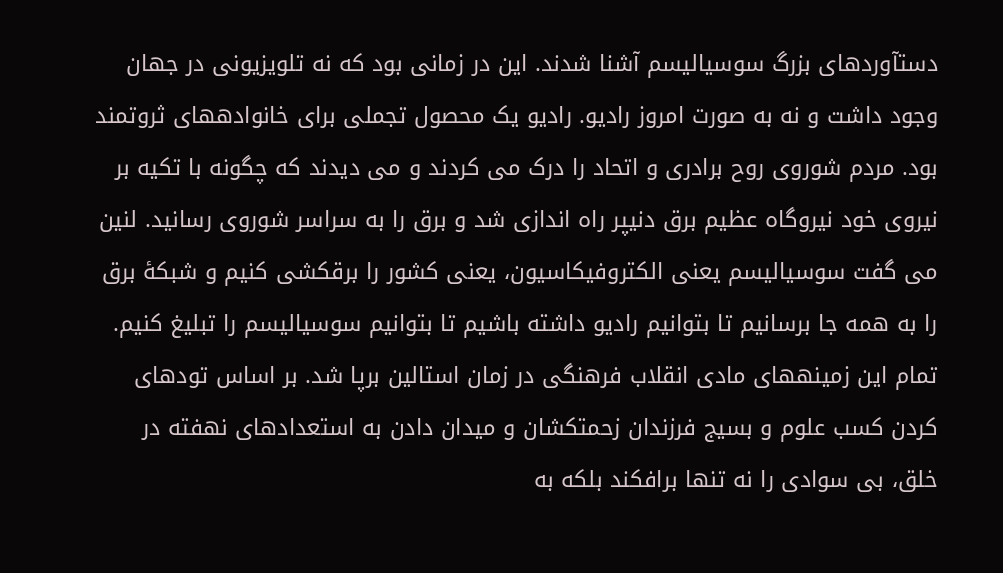دستآوردهای بزرگ سوسیالیسم آشنا شدند. این در زمانی بود که نه تلویزیونی در جهان وجود داشت و نه به صورت امروز رادیو. رادیو یک محصول تجملی برای خانوادههاى ثروتمند بود. مردم شوروی روح برادری و اتحاد را درک می کردند و می دیدند که چگونه با تکیه بر نیروی خود نیروگاه عظیم برق دنیپر راه اندازی شد و برق را به سراسر شوروی رسانید. لنین می گفت سوسیالیسم یعنی الکتروفیکاسیون، یعنی کشور را برقکشی کنیم و شبکۀ برق را به همه جا برسانیم تا بتوانیم رادیو داشته باشیم تا بتوانیم سوسیالیسم را تبلیغ کنیم. تمام این زمینههاى مادی انقلاب فرهنگی در زمان استالین برپا شد. بر اساس تودهاى کردن کسب علوم و بسیج فرزندان زحمتکشان و میدان دادن به استعدادهای نهفته در خلق، بی سوادی را نه تنها برافکند بلکه به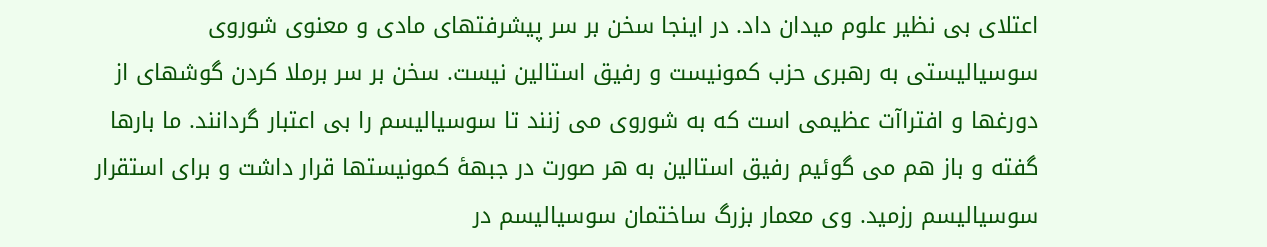اعتلای بی نظیر علوم میدان داد. در اینجا سخن بر سر پیشرفتهاى مادی و معنوی شوروی سوسیالیستی به رهبری حزب کمونیست و رفیق استالین نیست. سخن بر سر برملا کردن گوشهاى از دورغها و افتراآت عظیمی است که به شوروی می زنند تا سوسیالیسم را بی اعتبار گردانند. ما بارها گفته و باز هم می گوئیم رفیق استالین به هر صورت در جبهۀ کمونیستها قرار داشت و برای استقرار سوسیالیسم رزمید. وی معمار بزرگ ساختمان سوسیالیسم در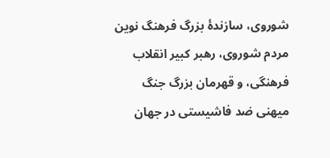شوروی، سازندۀ بزرگ فرهنگ نوین مردم شوروی، رهبر کبیر انقلاب فرهنگی، و قهرمان بزرگ جنگ میهنی ضد فاشیستی در جهان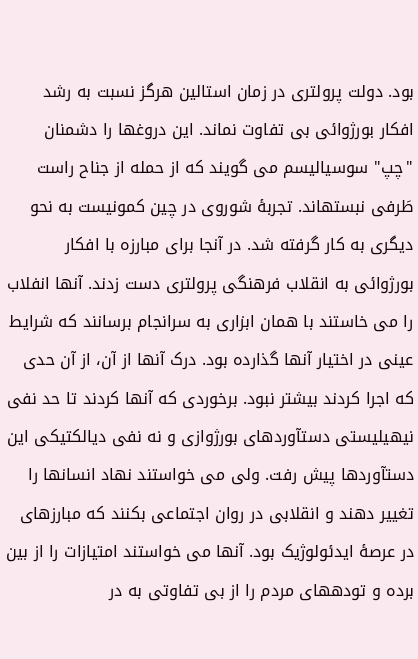بود. دولت پرولتری در زمان استالین هرگز نسبت به رشد افکار بورژوائی بی تفاوت نماند. این دروغها را دشمنان "چپ" سوسیالیسم می گویند که از حمله از جناح راست طَرفی نبستهاند. تجربۀ شوروی در چین کمونیست به نحو دیگری به کار گرفته شد. در آنجا برای مبارزه با افکار بورژوائی به انقلاب فرهنگی پرولتری دست زدند. آنها انفلاب را می خاستند با همان ابزاری به سرانجام برسانند که شرایط عینی در اختیار آنها گذارده بود. درک آنها از آن، از آن حدی که اجرا کردند بیشتر نبود. برخوردی که آنها کردند تا حد نفی نیهیلیستی دستآوردهای بورژوازی و نه نفی دیالکتیکی این دستآوردها پیش رفت. ولی می خواستند نهاد انسانها را تغییر دهند و انقلابی در روان اجتماعی بکنند که مبارزهاى در عرصۀ ایدئولوژیک بود. آنها می خواستند امتیازات را از بین برده و تودههاى مردم را از بی تفاوتی به در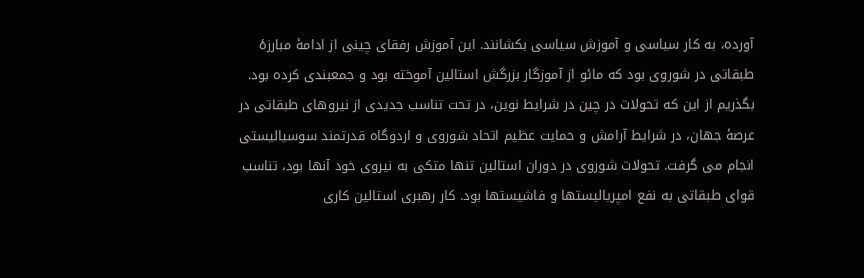آورده، به کار سیاسی و آموزش سیاسی بکشانند. این آموزش رفقای چینی از ادامۀ مبارزۀ طبقاتی در شوروی بود که مائو از آموزگار بزرگش استالین آموخته بود و جمعبندی کرده بود. بگذریم از این که تحولات در چین در شرایط نوین، در تحت تناسب جدیدی از نیروهای طبقاتی در عرصۀ جهان، در شرایط آرامش و حمایت عظیم اتحاد شوروی و اردوگاه قدرتمند سوسیالیستی انجام می گرفت. تحولات شوروی در دوران استالین تنها متکی به نیروی خود آنها بود، تناسب قوای طبقاتی به نفع امپریالیستها و فاشیستها بود. کار رهبری استالین کاری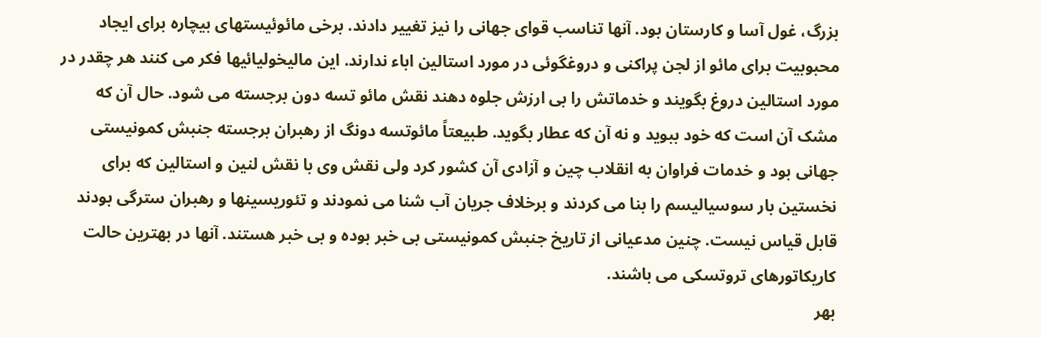بزرگ، غول آسا و کارستان بود. آنها تناسب قوای جهانی را نیز تغییر دادند. برخی مائوئیستهاى بیچاره برای ایجاد محبوبیت برای مائو از لجن پراکنی و دروغگوئی در مورد استالین اباء ندارند. این مالیخولیائیها فکر می کنند هر چقدر در مورد استالین دروغ بگویند و خدماتش را بی ارزش جلوه دهند نقش مائو تسه دون برجسته می شود. حال آن که مشک آن است که خود ببوید و نه آن که عطار بگوید. طبیعتاً مائوتسه دونگ از رهبران برجسته جنبش کمونیستی جهانی بود و خدمات فراوان به انقلاب چین و آزادی آن کشور کرد ولی نقش وی با نقش لنین و استالین که برای نخستین بار سوسیالیسم را بنا می کردند و برخلاف جریان آب شنا می نمودند و تئوریسینها و رهبران سترگی بودند قابل قیاس نیست. چنین مدعیانی از تاریخ جنبش کمونیستی بی خبر بوده و بی خبر هستند. آنها در بهترین حالت کاریکاتورهای تروتسکی می باشند.
بهر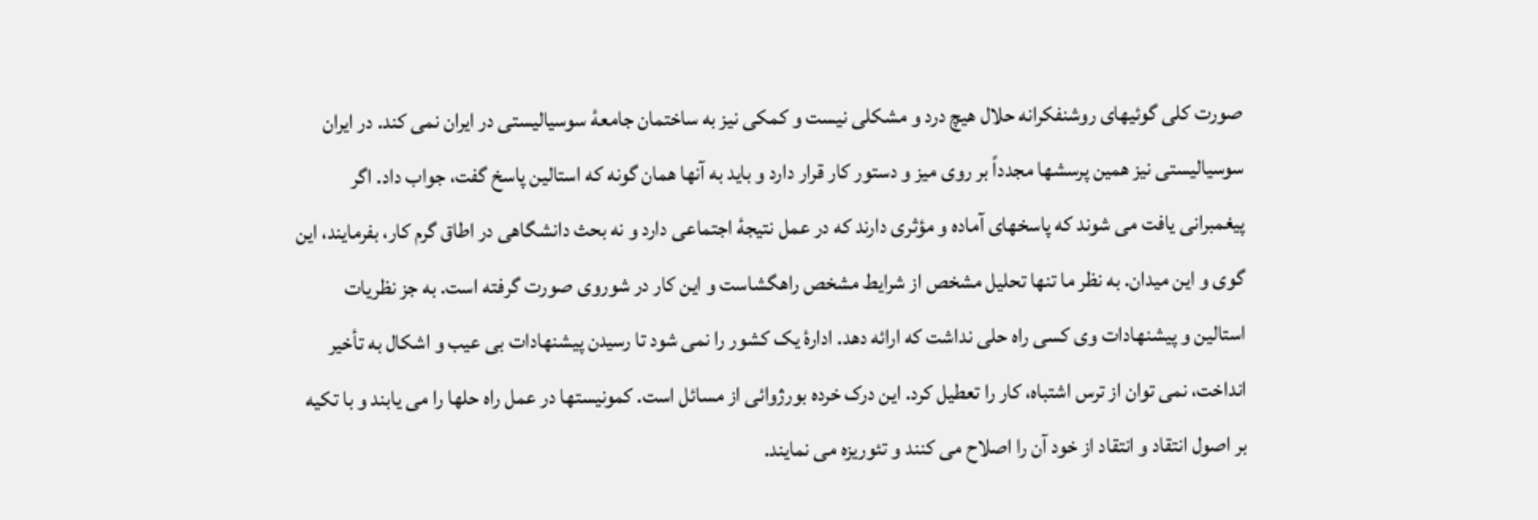صورت کلی گوئیهاى روشنفکرانه حلال هیچ درد و مشکلی نیست و کمکی نیز به ساختمان جامعۀ سوسیالیستی در ایران نمی کند. در ایران سوسیالیستی نیز همین پرسشها مجدداً بر روی میز و دستور کار قرار دارد و باید به آنها همان گونه که استالین پاسخ گفت، جواب داد. اگر پیغمبرانی یافت می شوند که پاسخهاى آماده و مؤثری دارند که در عمل نتیجۀ اجتماعی دارد و نه بحث دانشگاهی در اطاق گرم کار، بفرمایند، این گوی و این میدان. به نظر ما تنها تحلیل مشخص از شرایط مشخص راهگشاست و این کار در شوروی صورت گرفته است. به جز نظریات استالین و پیشنهادات وی کسی راه حلی نداشت که ارائه دهد. ادارۀ یک کشور را نمی شود تا رسیدن پیشنهادات بی عیب و اشکال به تأخیر انداخت، نمی توان از ترس اشتباه، کار را تعطیل کرد. این درک خرده بورژوائی از مسائل است. کمونیستها در عمل راه حلها را می یابند و با تکیه بر اصول انتقاد و انتقاد از خود آن را اصلاح می کنند و تئوریزه می نمایند.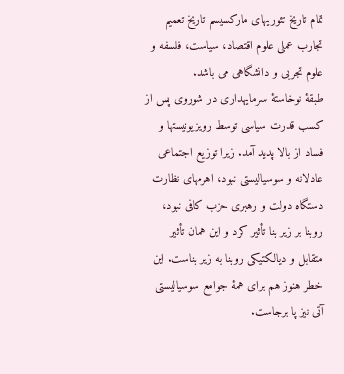تمام تاریخ تئوریهاى مارکسیسم تاریخ تعمیم تجارب عملی علوم اقتصاد، سیاست، فلسفه و علوم تجربی و دانشگاهی می باشد.
طبقۀ نوخاستۀ سرمایهداری در شوروی پس از کسب قدرت سیاسی توسط رویزیونیستها و فساد از بالا پدید آمد. زیرا توزیع اجتماعی عادلانه و سوسیالیستی نبود، اهرمهاى نظارت دستگاه دولت و رهبری حزب کافی نبود، روبنا بر زیر بنا تأثیر کرد و این همان تأثیر متقابل و دیالکتیکی روبنا به زیر بناست. این خطر هنوز هم برای همۀ جوامع سوسیالیستی آتی نیز پا برجاست.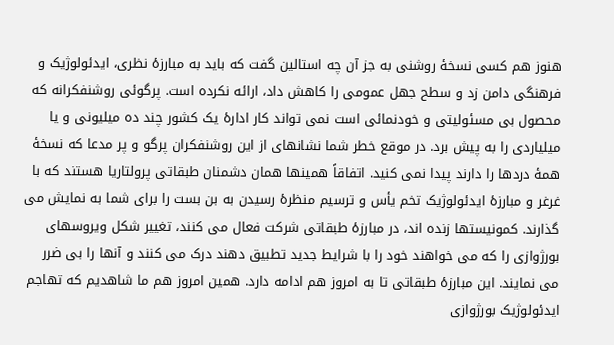هنوز هم کسی نسخۀ روشنی به جز آن چه استالین گفت که باید به مبارزۀ نظری، ایدئولوژیک و فرهنگی دامن زد و سطح جهل عمومی را کاهش داد، ارائه نکرده است. پرگوئی روشنفکرانه که محصول بی مسئولیتی و خودنمائی است نمی تواند کار ادارۀ یک کشور چند ده میلیونی و یا میلیاردی را به پیش برد. در موقع خطر شما نشانهاى از این روشنفکران پرگو و پر مدعا که نسخۀ همۀ دردها را دارند پیدا نمی کنید. اتفاقاً همینها همان دشمنان طبقاتی پرولتاریا هستند که با غرغر و مبارزۀ ایدئولوژیک تخم یأس و ترسیم منظرۀ رسیدن به بن بست را برای شما به نمایش می گذارند. کمونیستها زنده اند، در مبارزۀ طبقاتی شرکت فعال می کنند، تغییر شکل ویروسهاى بورژوازی را که می خواهند خود را با شرایط جدید تطبیق دهند درک می کنند و آنها را بی ضرر می نمایند. این مبارزۀ طبقاتی تا به امروز هم ادامه دارد. همین امروز هم ما شاهدیم که تهاجم ایدئولوژیک بورژوازی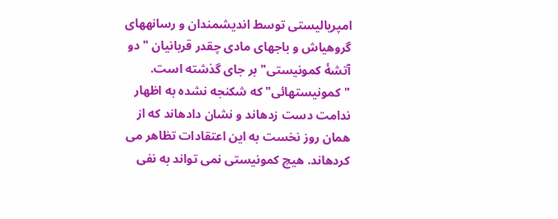امپریالیستی توسط اندیشمندان و رسانههاى گروهیاش و باجهاى مادی چقدر قربانیان "دو آتشۀ کمونیستی" بر جای گذشته است. "کمونیستهائی" که شکنجه نشده به اظهار ندامت دست زدهاند و نشان دادهاند که از همان روز نخست به این اعتقادات تظاهر می کردهاند. هیچ کمونیستی نمی تواند به نفی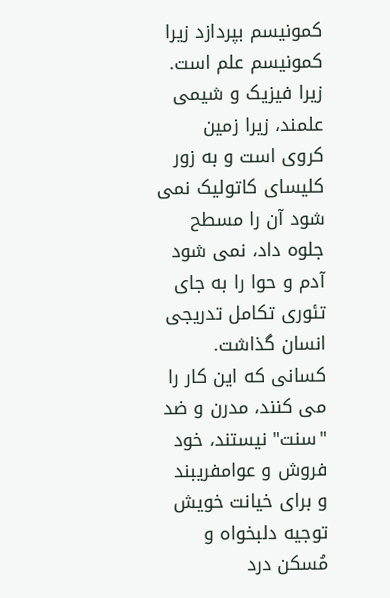کمونیسم بپردازد زیرا کمونیسم علم است. زیرا فیزیک و شیمی علمند، زیرا زمین کروی است و به زور کلیسای کاتولیک نمی شود آن را مسطح جلوه داد، نمی شود آدم و حوا را به جای تئوری تکامل تدریجی انسان گذاشت. کسانی که این کار را می کنند، مدرن و ضد "سنت" نیستند، خود فروش و عوامفریبند و برای خیانت خویش توجیه دلبخواه و مُسکن درد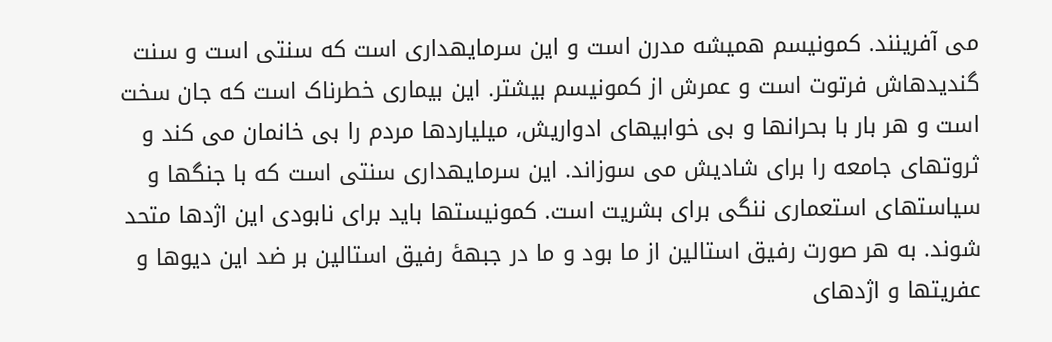می آفرینند. کمونیسم همیشه مدرن است و این سرمایهداری است که سنتی است و سنت گندیدهاش فرتوت است و عمرش از کمونیسم بیشتر. این بیماری خطرناک است که جان سخت است و هر بار با بحرانها و بی خوابیهاى ادواریش، میلیاردها مردم را بی خانمان می کند و ثروتهاى جامعه را برای شادیش می سوزاند. این سرمایهداری سنتی است که با جنگها و سیاستهاى استعماری ننگی برای بشریت است. کمونیستها باید برای نابودی این اژدها متحد شوند. به هر صورت رفیق استالین از ما بود و ما در جبهۀ رفیق استالین بر ضد این دیوها و عفریتها و اژدهای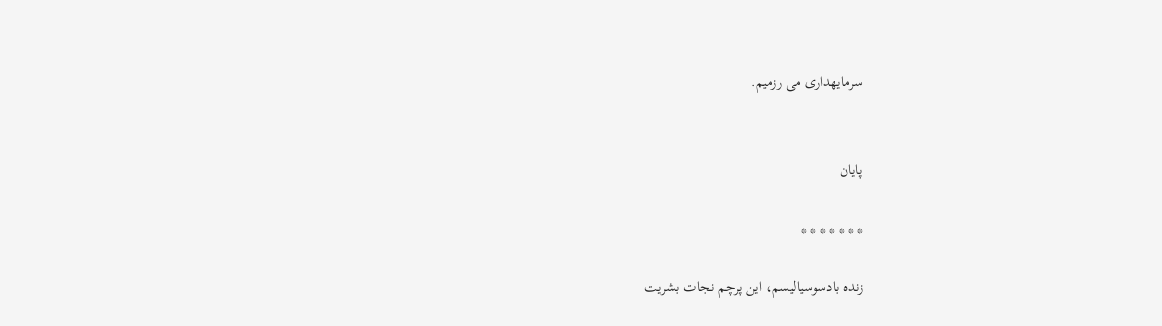سرمایهداری می رزمیم.


پایان

* * * * * * *

زنده بادسوسیالیسم، این پرچم نجات بشریت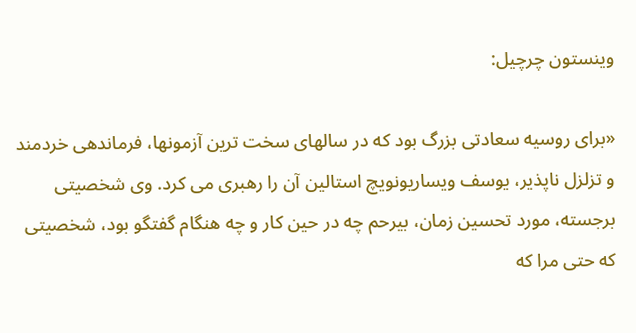وینستون چرچیل:

«برای روسیه سعادتی بزرگ بود که در سالهاى سخت ترین آزمونها، فرماندهی خردمند و تزلزل ناپذیر، یوسف ویساریونویچ استالین آن را رهبری می کرد. وی شخصیتی برجسته، مورد تحسین زمان، بیرحم چه در حین کار و چه هنگام گفتگو بود، شخصیتی که حتی مرا که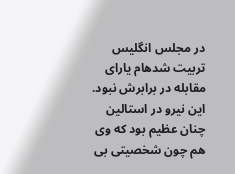در مجلس انگلیس تربیت شدهام یارای مقابله در برابرش نبود. این نیرو در استالین چنان عظیم بود که وی هم چون شخصیتی بی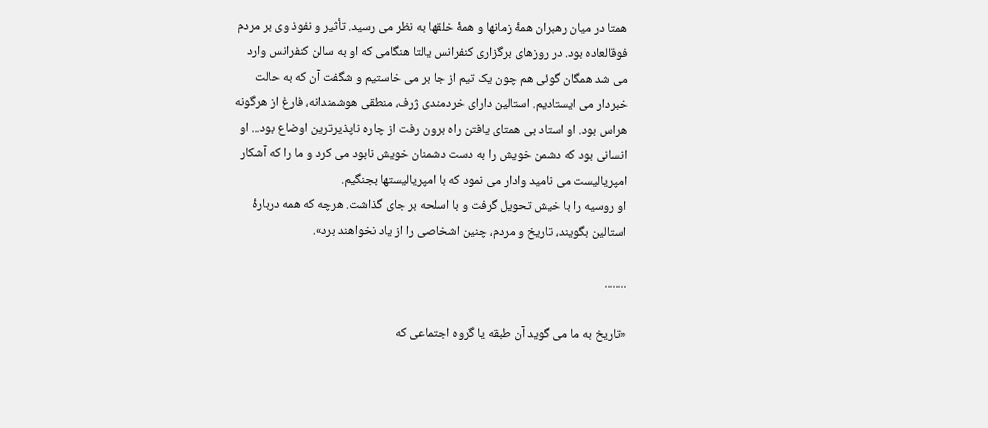همتا در میان رهبران همۀ زمانها و همۀ خلقها به نظر می رسید. تأثیر و نفوذ وی بر مردم فوقالعاده بود. در روزهای برگزاری کنفرانس یالتا هنگامی که او به سالن کنفرانس وارد می شد همگان گوئی هم چون یک تیم از جا بر می خاستیم و شگفت آن که به حالت خبردار می ایستادیم. استالین دارای خردمندی ژرف، منطقی هوشمندانه، فارغ از هرگونه هراس بود. او استاد بی همتای یافتن راه برون رفت از چاره ناپذیرترین اوضاع بود... او انسانی بود که دشمن خویش را به دست دشمنان خویش نابود می کرد و ما را که آشکار امپریالیست می نامید وادار می نمود که با امپریالیستها بجنگیم.
او روسیه را با خیش تحویل گرفت و با اسلحه بر جای گذاشت. هرچه که همه دربارۀ استالین بگویند، تاریخ و مردم، چنین اشخاصی را از یاد نخواهند برد».

........

«تاریخ به ما می گوید آن طبقه یا گروه اجتماعی که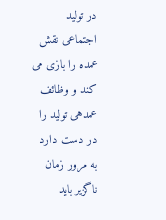در تولید اجتماعی نقش عمده را بازی می کند و وظائف عمدهى تولید را در دست دارد به مرور زمان ناگزیر باید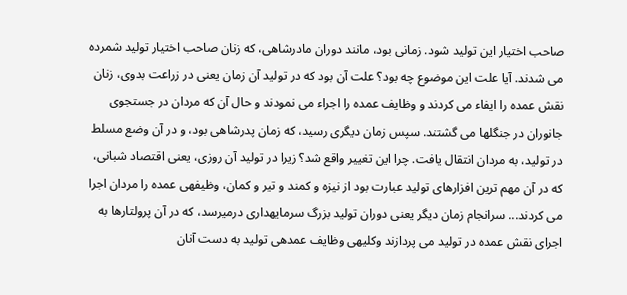صاحب اختیار این تولید شود. زمانی بود، مانند دوران مادرشاهی، که زنان صاحب اختیار تولید شمرده می شدند. آیا علت این موضوع چه بود؟ علت آن بود که در تولید آن زمان یعنی در زراعت بدوی، زنان نقش عمده را ایفاء می کردند و وظایف عمده را اجراء می نمودند و حال آن که مردان در جستجوی جانوران در جنگلها می گشتند. سپس زمان دیگری رسید، که زمان پدرشاهی بود، و در آن وضع مسلط در تولید، به مردان انتقال یافت. چرا این تغییر واقع شد؟ زیرا در تولید آن روزی، یعنی اقتصاد شبانی، که در آن مهم ترین افزارهای تولید عبارت بود از نیزه و کمند و تیر و کمان، وظیفهى عمده را مردان اجرا می کردند... سرانجام زمان دیگر یعنی دوران تولید بزرگ سرمایهداری درمیرسد، که در آن پرولتارها به اجرای نقش عمده در تولید می پردازند وکلیهی وظایف عمدهی تولید به دست آنان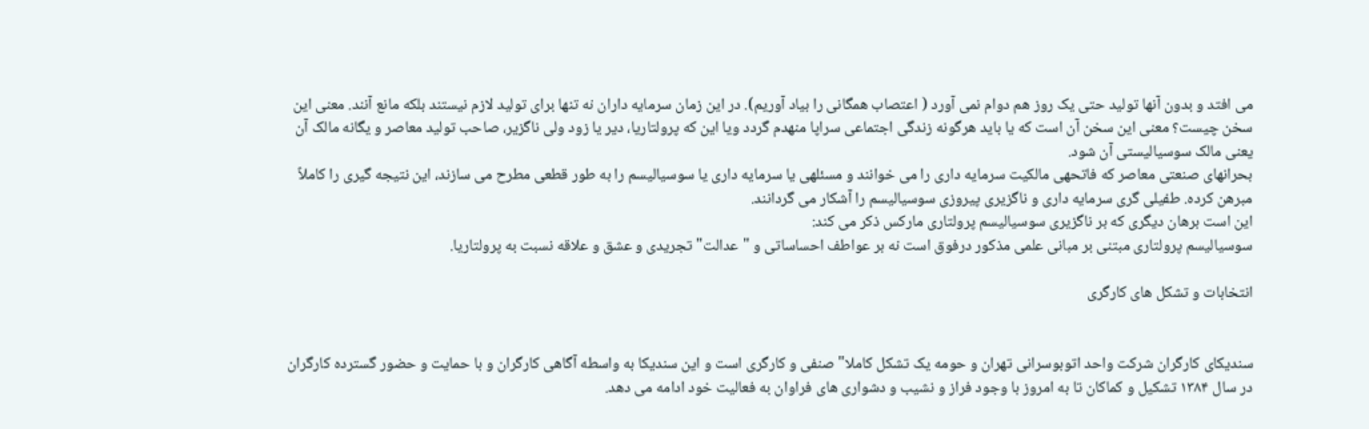می افتد و بدون آنها تولید حتی یک روز هم دوام نمی آورد ( اعتصاب همگانی را بیاد آوریم). در این زمان سرمایه داران نه تنها برای تولید لازم نیستند بلکه مانع آنند. معنی این سخن چیست؟ معنی این سخن آن است که یا باید هرگونه زندگی اجتماعی سراپا منهدم گردد ویا این که پرولتاریا، دیر یا زود ولی ناگزیر، صاحب تولید معاصر و یگانه مالک آن یعنی مالک سوسیالیستی آن شود.
بحرانهای صنعتی معاصر که فاتحهى مالکیت سرمایه داری را می خوانند و مسئلهی یا سرمایه داری یا سوسیالیسم را به طور قطعی مطرح می سازند، این نتیجه گیری را کاملاً مبرهن کرده. طفیلی گری سرمایه داری و ناگزیری پیروزی سوسیالیسم را آشکار می گردانند.
این است برهان دیگری که بر ناگزیری سوسیالیسم پرولتاری مارکس ذکر می کند:
سوسیالیسم پرولتاری مبتنی بر مبانی علمی مذکور درفوق است نه بر عواطف احساساتی و "عدالت" تجریدی و عشق و علاقه نسبت به پرولتاریا.

انتخابات و تشکل های کارگری


سندیکای کارگران شرکت واحد اتوبوسرانی تهران و حومه یک تشکل کاملا" صنفی و کارگری است و این سندیکا به واسطه آگاهی کارگران و با حمایت و حضور گسترده کارگران در سال ١٣٨۴ تشکیل و کماکان تا به امروز با وجود فراز و نشیب و دشواری های فراوان به فعالیت خود ادامه می دهد.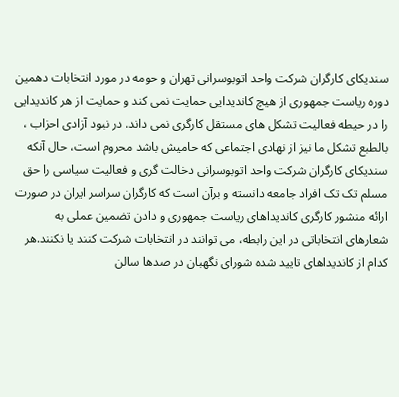سندیکای کارگران شرکت واحد اتوبوسرانی تهران و حومه در مورد انتخابات دهمین دوره ریاست جمهوری از هیچ کاندیدایی حمایت نمی کند و حمایت از هر کاندیدایی را در حیطه فعالیت تشکل های مستقل کارگری نمی داند. در نبود آزادی احزاب ، بالطبع تشکل ما نیز از نهادی اجتماعی که حامیش باشد محروم است، حال آنکه سندیکای کارگران شرکت واحد اتوبوسرانی دخالت گری و فعالیت سیاسی را حق مسلم تک تک افراد جامعه دانسته و برآن است که کارگران سراسر ایران در صورت ارائه منشور کارگری کاندیداهای ریاست جمهوری و دادن تضمین عملی به شعارهای انتخاباتی در این رابطه، می توانند در انتخابات شرکت کنند یا نکنند.هر کدام از کاندیداهای تایید شده شورای نگهبان در صدها سالن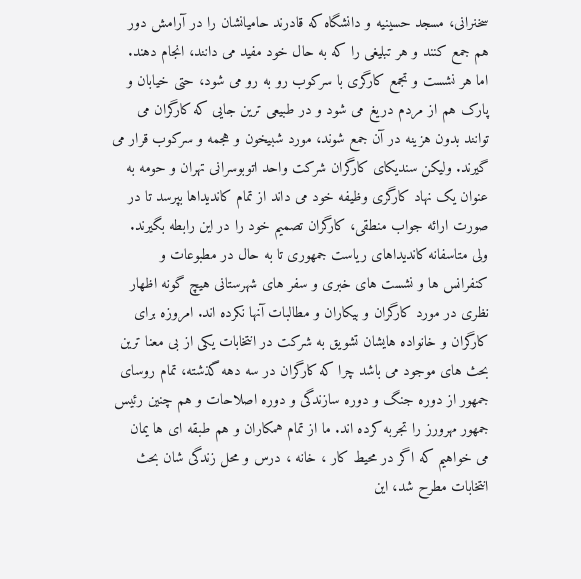سخنرانی، مسجد حسینیه و دانشگاه که قادرند حامیانشان را در آرامش دور هم جمع کنند و هر تبلیغی را که به حال خود مفید می دانند، انجام دهند. اما هر نشست و تجمع کارگری با سرکوب رو به رو می شود، حتی خیابان و پارک هم از مردم دریغ می شود و در طبیعی ترین جایی که کارگران می توانند بدون هزینه در آن جمع شوند، مورد شبیخون و هجمه و سرکوب قرار می گیرند. ولیکن سندیکای کارگران شرکت واحد اتوبوسرانی تهران و حومه به عنوان یک نهاد کارگری وظیفه خود می داند از تمام کاندیداها بپرسد تا در صورت ارائه جواب منطقی، کارگران تصمیم خود را در این رابطه بگیرند. ولی متاسفانه کاندیداهای ریاست جمهوری تا به حال در مطبوعات و کنفرانس ها و نشست های خبری و سفر های شهرستانی هیچ گونه اظهار نظری در مورد کارگران و بیکاران و مطالبات آنها نکرده اند. امروزه برای کارگران و خانواده هایشان تشویق به شرکت در انتخابات یکی از بی معنا ترین بحث های موجود می باشد چرا که کارگران در سه دهه گذشته، تمام روسای جمهور از دوره جنگ و دوره سازندگی و دوره اصلاحات و هم چنین رئیس جمهور مهرورز را تجربه کرده اند. ما از تمام همکاران و هم طبقه ای ها یمان می خواهیم که اگر در محیط کار ، خانه ، درس و محل زندگی شان بحث انتخابات مطرح شد، این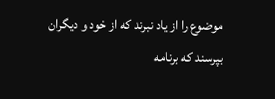موضوع را از یاد نبرند که از خود و دیگران بپرسند که برنامه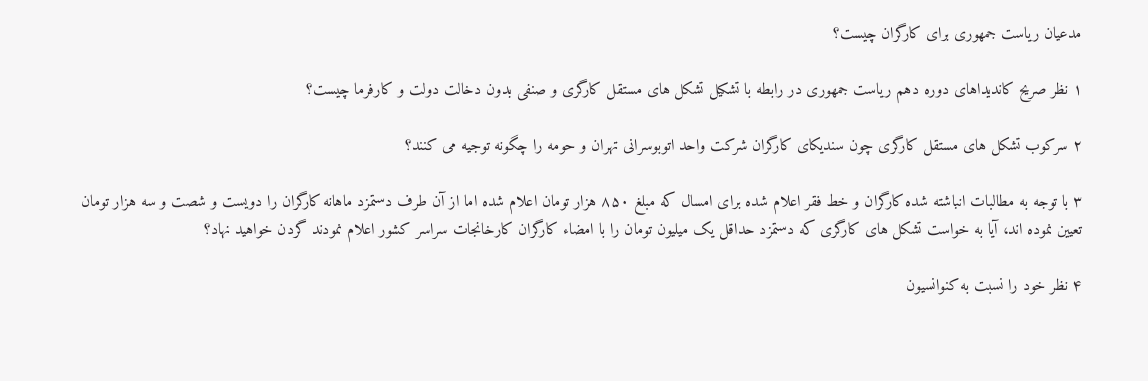مدعیان ریاست جمهوری برای کارگران چیست؟

۱ نظر صریح کاندیداهای دوره دهم ریاست جمهوری در رابطه با تشکیل تشکل های مستقل کارگری و صنفی بدون دخالت دولت و کارفرما چیست؟

٢ سرکوب تشکل های مستقل کارگری چون سندیکای کارگران شرکت واحد اتوبوسرانی تهران و حومه را چگونه توجیه می کنند؟

۳ با توجه به مطالبات انباشته شده کارگران و خط فقر اعلام شده برای امسال که مبلغ ٨۵۰ هزار تومان اعلام شده اما از آن طرف دستمزد ماهانه کارگران را دویست و شصت و سه هزار تومان تعیین نموده اند، آیا به خواست تشکل های کارگری که دستمزد حداقل یک میلیون تومان را با امضاء کارگران کارخانجات سراسر کشور اعلام نمودند گردن خواهید نهاد؟

۴ نظر خود را نسبت به کنوانسیون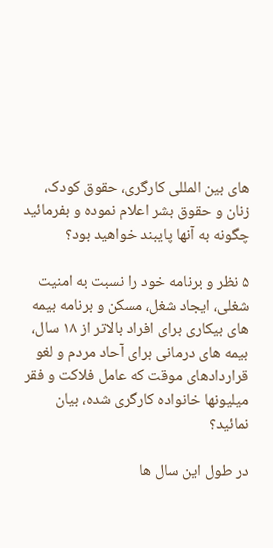های بین المللی کارگری، حقوق کودک، زنان و حقوق بشر اعلام نموده و بفرمائید چگونه به آنها پایبند خواهید بود؟

۵ نظر و برنامه خود را نسبت به امنیت شغلی، ایجاد شغل، مسکن و برنامه بیمه های بیکاری برای افراد بالاتر از ١٨ سال، بیمه های درمانی برای آحاد مردم و لغو قراردادهای موقت که عامل فلاکت و فقر میلیونها خانواده کارگری شده، بیان نمائید؟

در طول این سال ها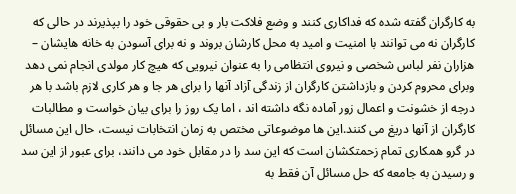به کارگران گفته شده که فداکاری کنند و وضع فلاکت بار و بی حقوقی خود را بپذیرند در حالی که کارگران نه می توانند با امنیت و امید به محل کارشان بروند و نه برای آسودن به خانه هایشان – هزاران نفر لباس شخصی و نیروی انتظامی را به عنوان نیرویی که هیچ کار مولدی انجام نمی دهد وبرای محروم کردن و بازداشتن کارگران از زندگی آزاد آنها را برای هر جا و هر کاری لازم باشد با هر درجه از خشونت و اعمال زور آماده نگه داشته اند ، اما یک روز را برای بیان خواست و مطالبات کارگران از آنها دریغ می کنند.این ها موضوعاتی مختص به زمان انتخابات نیست، حال این مسائل در گرو همکاری تمام زحمتکشان است که این سد را در مقابل خود می دانند، برای عبور از این سد و رسیدن به جامعه که حل مسائل آن فقط به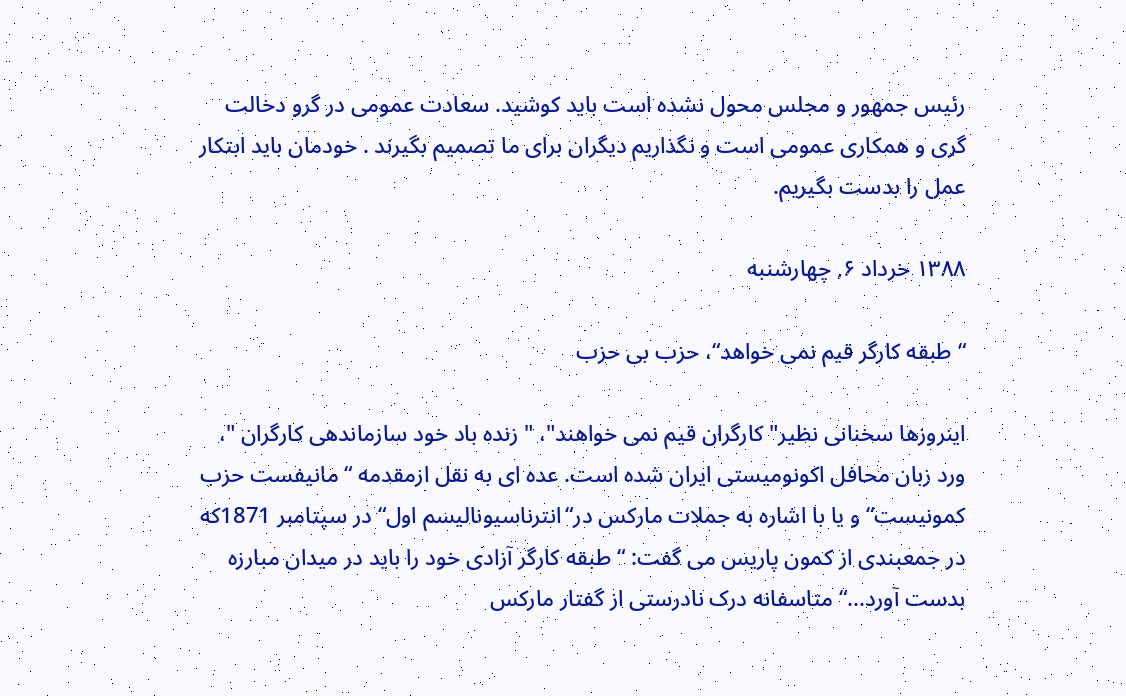رئیس جمهور و مجلس محول نشده است باید کوشید. سعادت عمومی در گرو دخالت گری و همکاری عمومی است و نگذاریم دیگران برای ما تصمیم بگیرند . خودمان باید ابتکار عمل را بدست بگیریم.

۱۳۸۸ خرداد ۶, چهارشنبه

“طبقه کارگر قیم نمی خواهد“، حزب بی حزب

اینروزها سخنانی نظیر" کارگران قیم نمی خواهند"، " زنده باد خود سازماندهی کارگران "، ورد زبان محافل اکونومیستی ایران شده است. عده ای به نقل ازمقدمه “مانیفست حزب کمونیست“ و یا با اشاره به جملات مارکس در“انترناسیونالیسم اول“ در سپتامبر 1871که در جمعبندی از کمون پاریس می گفت: “طبقه کارگر آزادی خود را باید در میدان مبارزه بدست آورد...“ متاسفانه درک نادرستی از گفتار مارکس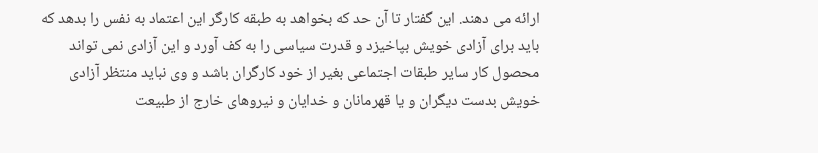ارائه می دهند. این گفتار تا آن حد که بخواهد به طبقه کارگر این اعتماد به نفس را بدهد که باید برای آزادی خویش بپاخیزد و قدرت سیاسی را به کف آورد و این آزادی نمی تواند محصول کار سایر طبقات اجتماعی بغیر از خود کارگران باشد و وی نباید منتظر آزادی خویش بدست دیگران و یا قهرمانان و خدایان و نیروهای خارج از طبیعت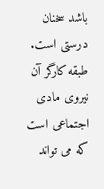باشد سخنان درستی است. طبقه کارگر آن نیروی مادی اجتماعی است که می تواند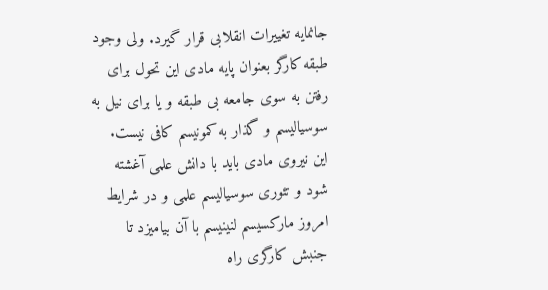جانمایه تغییرات انقلابی قرار گیرد. ولی وجود طبقه کارگر بعنوان پایه مادی این تحول برای رفتن به سوی جامعه بی طبقه و یا برای نیل به سوسیالیسم و گذار به کمونیسم کافی نیست. این نیروی مادی باید با دانش علمی آغشته شود و تئوری سوسیالیسم علمی و در شرایط امروز مارکسیسم لنینیسم با آن بیامیزد تا جنبش کارگری راه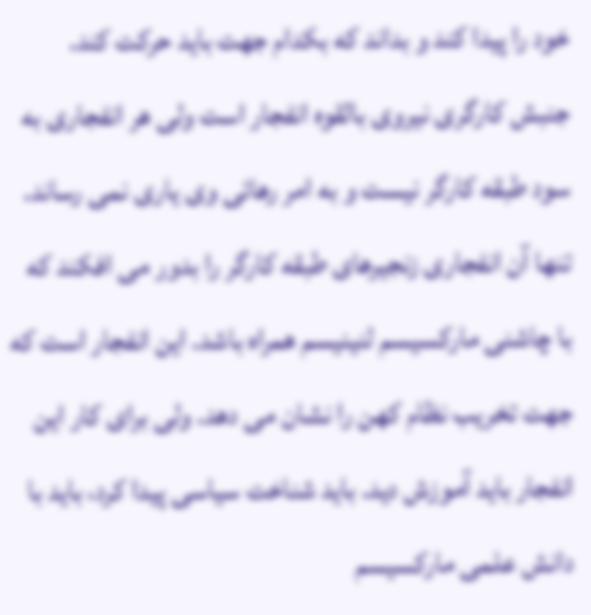خود را پیدا کند و بداند که بکدام جهت باید حرکت کند. جنبش کارگری نیروی بالقوه انفجار است ولی هر انفجاری به سود طبقه کارگر نیست و به امر رهائی وی یاری نمی رساند. تنها آن انفجاری زنجیرهای طبقه کارگر را بدور می افکند که با چاشنی مارکسیسم لنینیسم همراه باشد. این انفجار است که جهت تخریب نظام کهن را نشان می دهد. ولی برای کار این انفجار باید آموزش دید. باید شناخت سیاسی پیدا کرد، باید با دانش علمی مارکسیسم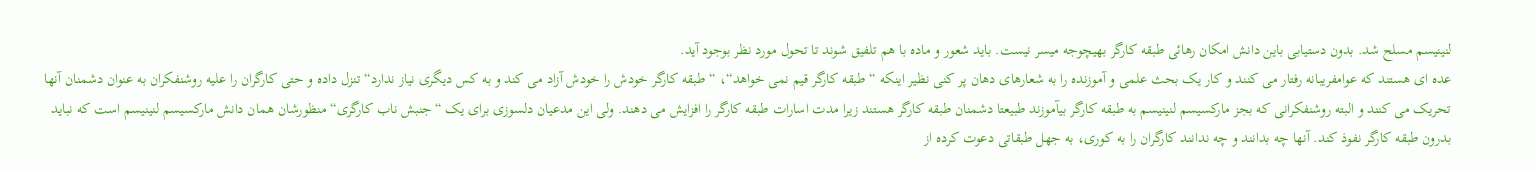لنینیسم مسلح شد. بدون دستیابی باین دانش امکان رهائی طبقه کارگر بهیچوجه میسر نیست. باید شعور و ماده با هم تلفیق شوند تا تحول مورد نظر بوجود آید.
عده ای هستند که عوامفریبانه رفتار می کنند و کار یک بحث علمی و آموزنده را به شعارهای دهان پر کنی نظیر اینکه “طبقه کارگر قیم نمی خواهد“، “طبقه کارگر خودش را خودش آزاد می کند و به کس دیگری نیاز ندارد“ تنزل داده و حتی کارگران را علیه روشنفکران به عنوان دشمنان آنها تحریک می کنند و البته روشنفکرانی که بجز مارکسیسم لنینیسم به طبقه کارگر بیآموزند طبیعتا دشمنان طبقه کارگر هستند زیرا مدت اسارات طبقه کارگر را افزایش می دهند. ولی این مدعیان دلسوزی برای یک “جنبش ناب کارگری“ منظورشان همان دانش مارکسیسم لنینیسم است که نباید بدرون طبقه کارگر نفوذ کند. آنها چه بدانند و چه ندانند کارگران را به کوری، به جهل طبقاتی دعوت کرده از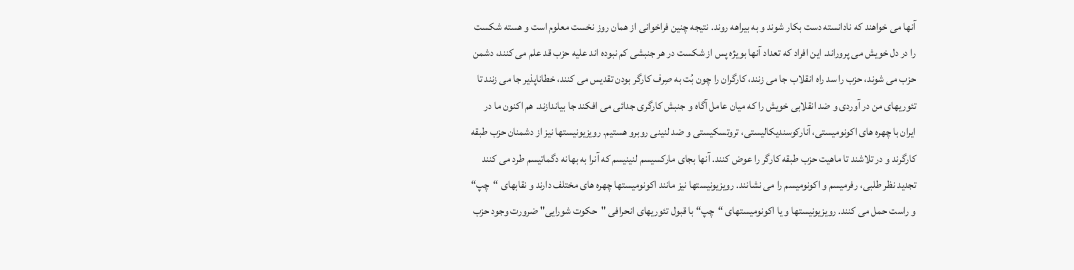آنها می خواهند که نادانسته دست بکار شوند و به بیراهه روند. نتیجه چنین فراخوانی از همان روز نخست معلوم است و هسته شکست را در دل خویش می پروراند. این افراد که تعداد آنها بویژه پس از شکست در هر جنبشی کم نبوده اند علیه حزب قد علم می کنند، دشمن حزب می شوند، حزب را سد راه انقلاب جا می زنند، کارگران را چون بُت به صِرف کارگر بودن تقدیس می کنند، خطاناپذیر جا می زنند تا تئوریهای من در آوردی و ضد انقلابی خویش را که میان عامل آگاه و جنبش کارگری جدائی می افکند جا بیاندازند. هم اکنون ما در ایران با چهره های اکونومیستی، آنارکوسندیکالیستی، تروتسکیستی و ضد لنینی روبرو هستیم. رویزیونیستها نیز از دشمنان حزب طبقه کارگرند و در تلاشند تا ماهیت حزب طبقه کارگر را عوض کنند. آنها بجای مارکسیسم لنینیسم که آنرا به بهانه دگماتیسم طرد می کنند تجدید نظر طلبی، رفرمیسم و اکونومیسم را می نشانند. رویزیونیستها نیز مانند اکونومیستها چهره های مختلف دارند و نقابهای “چپ“ و راست حمل می کنند. رویزیونیستها و یا اکونومیستهای “چپ“ با قبول تئوریهای انحرافی "حکوت شورایی" ضرورت وجود حزب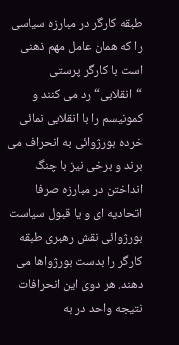طبقه کارگر در مبارزه سیاسی را که همان عامل مهم ذهنی است با کارگر پرستی “انقلابی“ رد می کنند و کمونیسم را با انقلابی نمائی خرده بورژوائی به انحراف می برند و برخی نیز با چنگ انداختن در مبارزه صرفا اتحادیه ای و یا قبول سیاست بورژوائی نقش رهبری طبقه کارگر را بدست بورژواها می دهند. هر دوی این انحرافات نتیجه واحد در به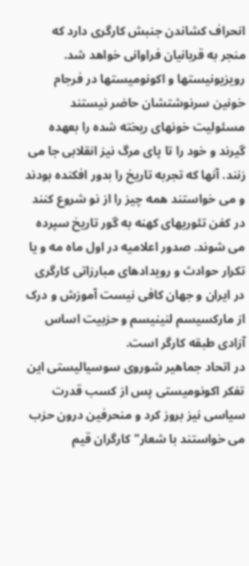انحراف کشاندن جنبش کارگری دارد که منجر به قربانیان فراوانی خواهد شد. رویزیونیستها و اکونومیستها در فرجام خونین سرنوشتشان حاضر نیستند مسئولیت خونهای ریخته شده را بعهده گیرند و خود را تا پای مرگ نیز انقلابی جا می زنند. آنها که تجربه تاریخ را بدور افکنده بودند و می خواستند همه چیز را از نو شروع کنند در کفن تئوریهای کهنه به گور تاریخ سپرده می شوند. صدور اعلامیه در اول ماه مه و یا تکرار حوادث و رویدادهای مبارزاتی کارگری در ایران و جهان کافی نیست آموزش و درک از مارکسیسم لنینیسم و حزبیت اساس آزادی طبقه کارگر است.
در اتحاد جماهیر شوروی سوسیالیستی این تفکر اکونومیستی پس از کسب قدرت سیاسی نیز بروز کرد و منحرفین درون حزب می خواستند با شعار" کارگران قیم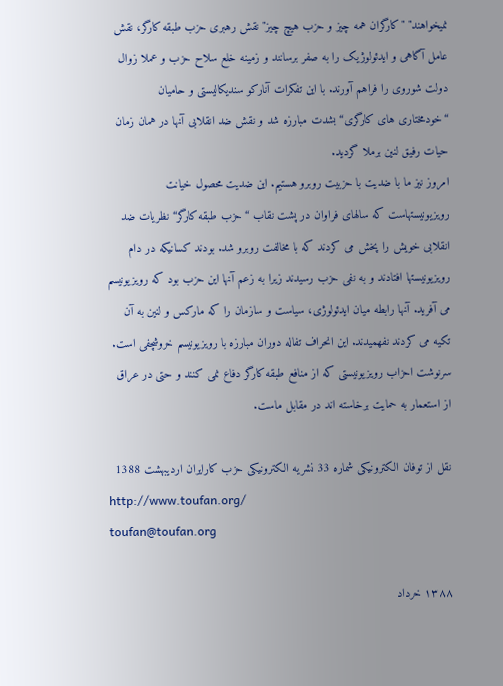نمیخواهند" "کارگران همه چیز و حزب هیچ چیز" نقش رهبری حزب طبقه کارگر، نقش عامل آگاهی و ایدئولوژیک را به صفر برسانند و زمینه خلع سلاح حزب و عملا زوال دولت شوروی را فراهم آورند. با این تفکرات آنارکو سندیکالیستی و حامیان “خودمختاری های کارگری“ بشدت مبارزه شد و نقش ضد انقلابی آنها در همان زمان حیات رفیق لنین برملا گردید.
امروز نیز ما با ضدیت با حزبیت روبرو هستیم. این ضدیت محصول خیانت رویزیونیستهاست که سالهای فراوان در پشت نقاب “حزب طبقه کارگر“ نظریات ضد انقلابی خویش را پخش می کردند که با مخالفت روبرو شد. بودند کسانیکه در دام رویزیونیستها افتادند و به نفی حزب رسیدند زیرا به زعم آنها این حزب بود که رویزیونیسم می آفرید. آنها رابطه میان ایدئولوژی، سیاست و سازمان را که مارکس و لنین به آن تکیه می کردند نفهمیدند. این انحراف تفاله دوران مبارزه با رویزیونیسم خروشچفی است. سرنوشت احزاب رویزیونیستی که از منافع طبقه کارگر دفاع نمی کنند و حتی در عراق از استعمار به حمایت برخاسته اند در مقابل ماست.

نقل از توفان الکترونیکی شماره 33 نشریه الکترونیکی حزب کارایران اردیبهشت 1388
http://www.toufan.org/
toufan@toufan.org

۱۳۸۸ خرداد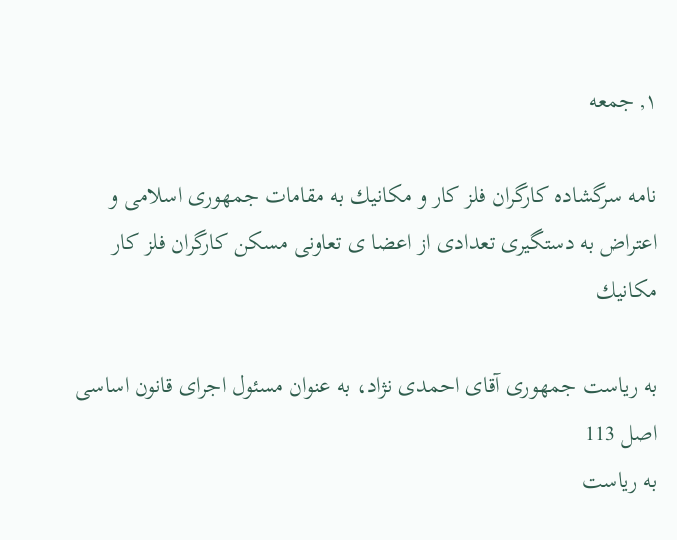۱, جمعه

نامه سرگشاده كارگران فلز كار و مكانيك به مقامات جمهوری اسلامی و اعتراض به دستگيری تعدادی از اعضا ی تعاونی مسكن كارگران فلز كار مكانيك

به رياست جمهوری آقای احمدی نژاد، به عنوان مسئول اجرای قانون اساسی اصل 113
به رياست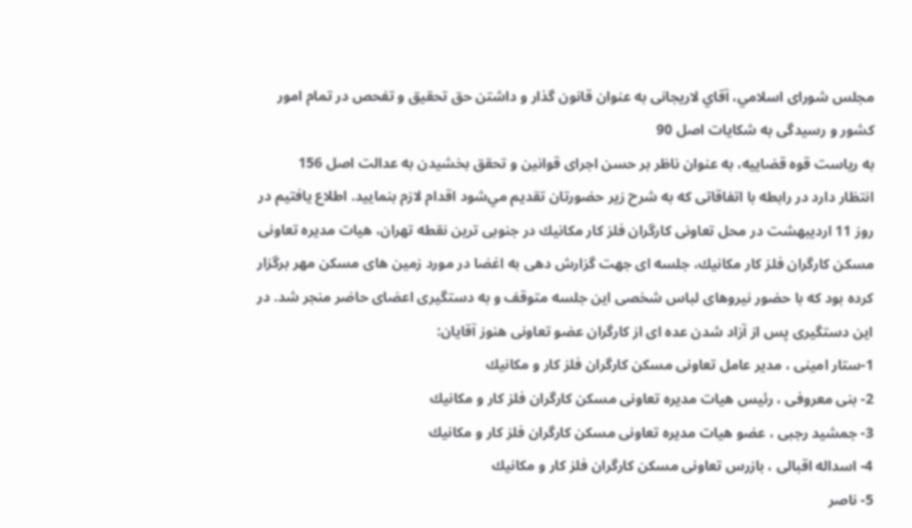مجلس شورای ‌اسلامي‌، آقاي‌ لاريجانی به عنوان قانون گذار و داشتن حق تحقيق و تفحص در تمام امور كشور و رسيدگی به شكايات اصل 90
به رياست قوه قضاييه، به عنوان ناظر بر حسن اجرای قوانين و تحقق بخشيدن به عدالت اصل 156
انتظار دارد در رابطه با اتفاقاتی ‌كه به شرح زير حضورتان تقديم مي‌شود اقدام لازم بنماييد. اطلاع يافتيم در روز 11 ارديبهشت در محل تعاونی كارگران فلز كار مكانيك در جنوبی ترين نقطه تهران، هيات مديره تعاونی مسكن كارگران فلز كار مكانيك، جلسه ای جهت گزارش دهی به اغضا در مورد زمين های مسكن مهر برگزار كرده بود كه با حضور نيروهای لباس شخصی اين جلسه متوقف و به دستگيری اعضای حاضر منجر شد. در اين دستگيری پس از آزاد شدن عده ای از كارگران عضو تعاونی هنوز آقايان:
1-ستار امينی ، مدير عامل تعاونی مسكن كارگران فلز كار و مكانيك
2- بنی معروفی ، رئيس هيات مديره تعاونی مسكن كارگران فلز كار و مكانيك
3- جمشيد رجبی ، عضو هيات مديره تعاونی مسكن كارگران فلز كار و مكانيك
4- اسداله اقبالی ، بازرس تعاونی مسكن كارگران فلز كار و مكانيك
5- ناصر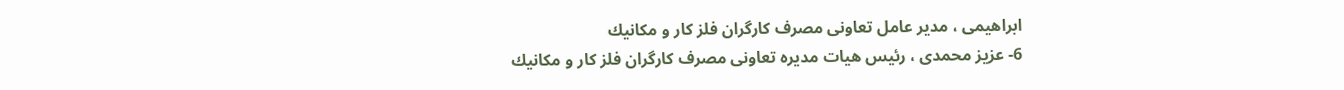ابراهيمی ، مدير عامل تعاونی مصرف كارگران فلز كار و مكانيك
6- عزيز محمدی ، رئيس هيات مديره تعاونی مصرف كارگران فلز كار و مكانيك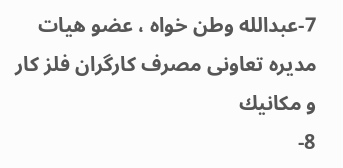7-عبدالله وطن خواه ، عضو هيات مديره تعاونی مصرف كارگران فلز كار و مكانيك
8-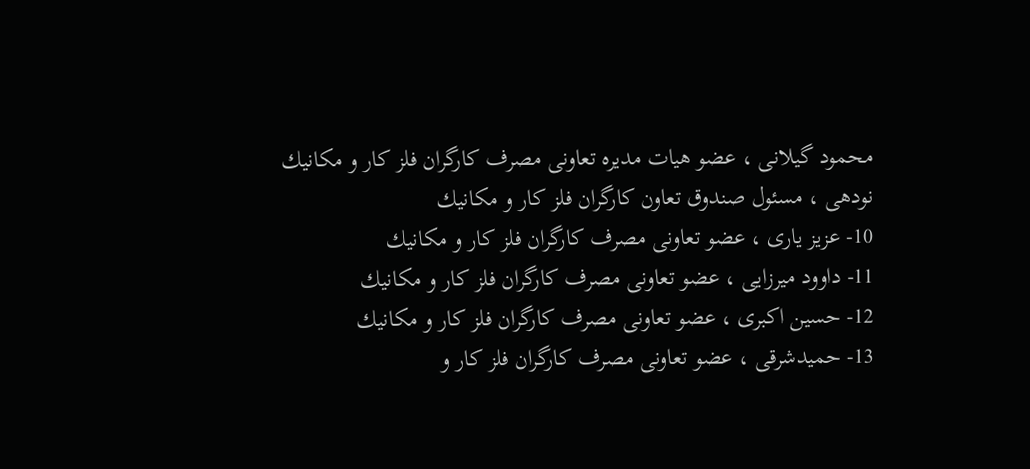محمود گيلانی ، عضو هيات مديره تعاونی مصرف كارگران فلز كار و مكانيك
نودهی ، مسئول صندوق تعاون كارگران فلز كار و مكانيك
10- عزيز ياری ، عضو تعاونی مصرف كارگران فلز كار و مكانيك
11- داوود ميرزايی ، عضو تعاونی مصرف كارگران فلز كار و مكانيك
12- حسين اكبری ، عضو تعاونی مصرف كارگران فلز كار و مكانيك
13- حميدشرقی ، عضو تعاونی مصرف كارگران فلز كار و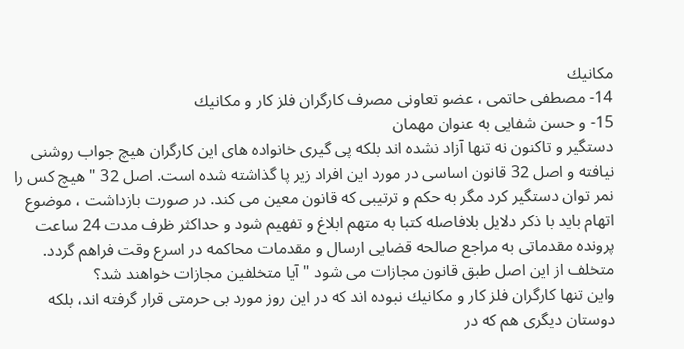مكانيك
14- مصطفی حاتمی ، عضو تعاونی مصرف كارگران فلز كار و مكانيك
15- و حسن شفايی به عنوان مهمان
دستگير و تاكنون نه تنها آزاد نشده اند بلكه پی گيری خانواده های اين كارگران هيچ جواب روشنی نيافته و اصل 32 قانون اساسی در مورد اين افراد زير پا گذاشته شده است. اصل 32 " هيچ كس را نمر توان دستگير كرد مگر به حكم و ترتيبی كه قانون معين می كند. در صورت بازداشت ، موضوع اتهام بايد با ذكر دلايل بلافاصله كتبا به متهم ابلاغ و تفهيم شود و حداكثر ظرف مدت 24 ساعت پرونده مقدماتی به مراجع صالحه قضايی ارسال و مقدمات محاكمه در اسرع وقت فراهم گردد. متخلف از اين اصل طبق قانون مجازات می شود " آيا متخلفين مجازات خواهند شد؟
واين تنها كارگران فلز كار و مكانيك نبوده اند كه در اين روز مورد بی حرمتی قرار گرفته اند، بلكه دوستان ديگری هم كه در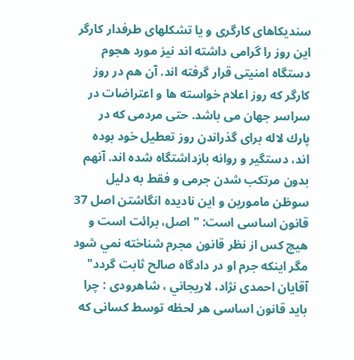سنديكاهای كارگری و يا تشكلهای طرفدار كارگر اين روز را گرامی داشته اند نيز مورد هجوم دستگاه امنيتی قرار گرفته اند. آن هم در روز كارگر كه روز اعلام خواسته ها و اعتراضات در سراسر جهان می باشد. حتی مردمی كه در پارك لاله برای گذراندن روز تعطيل خود بوده اند، دستگير و روانه بازداشتگاه شده اند. آنهم بدون مرتكب شدن جرمی و فقط به دليل سوظن مامورين و اين ناديده انگاشتن اصل 37 قانون اساسی است: "اصل، برائت است و هيچ كس از نظر قانون مجرم شناخته نمي‌ شود مگر اينكه جرم او در دادگاه صالح ثابت گردد"
آقايان احمدی نژاد، لاريجاني‌ ، شاهرودی : چرا بايد قانون اساسی هر لحظه توسط كسانی كه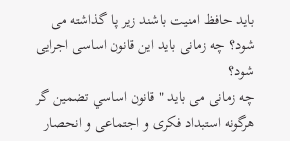بايد حافظ امنيت باشند زير پا گذاشته می شود؟ چه زمانی بايد اين قانون اساسی اجرايی شود؟
چه زمانی می بايد " قانون اساسي‌ تضمين گر هرگونه استبداد فكری و اجتماعی و انحصار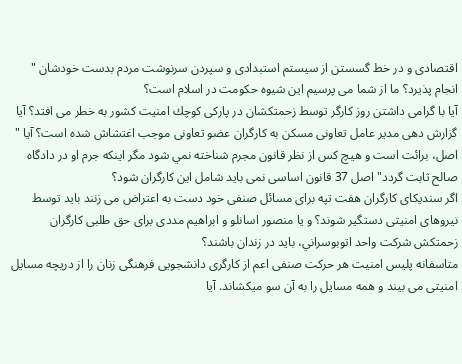اقتصادی و در خط گسستن از سيستم استبدادی و سپردن سرنوشت مردم بدست خودشان " انجام پذيرد؟ ما از شما می پرسيم اين شيوه حكومت در اسلام است؟
آيا با گرامی داشتن روز كارگر توسط زحمتكشان در پاركی كوچك امنيت كشور به خطر می افتد؟ آيا گزارش دهی مدير عامل تعاونی مسكن به كارگران عضو تعاونی موجب اغتشاش شده است؟ آيا " اصل، برائت است و هيچ كس از نظر قانون مجرم شناخته نمي‌ شود مگر اينكه جرم او در دادگاه صالح ثابت گردد" اصل 37 قانون اساسی نمی بايد شامل اين كارگران شود؟
اگر سنديكای كارگران هفت تپه برای مسائل صنفی خود دست به اعتراض می زنند بايد توسط نيروهای امنيتی دستگير شوند؟ و يا منصور اسانلو و ابراهيم مددی برای حق طلبی كارگران زحمتكش شركت واحد اتوبوسراني، بايد در زندان باشند؟
متاسفانه پليس امنيت هر حركت صنفی اعم از كارگری دانشجويی فرهنگی زنان را از دريچه مسايل امنيتی می بيند و همه مسايل را به آن سو مي‍كشاند. آيا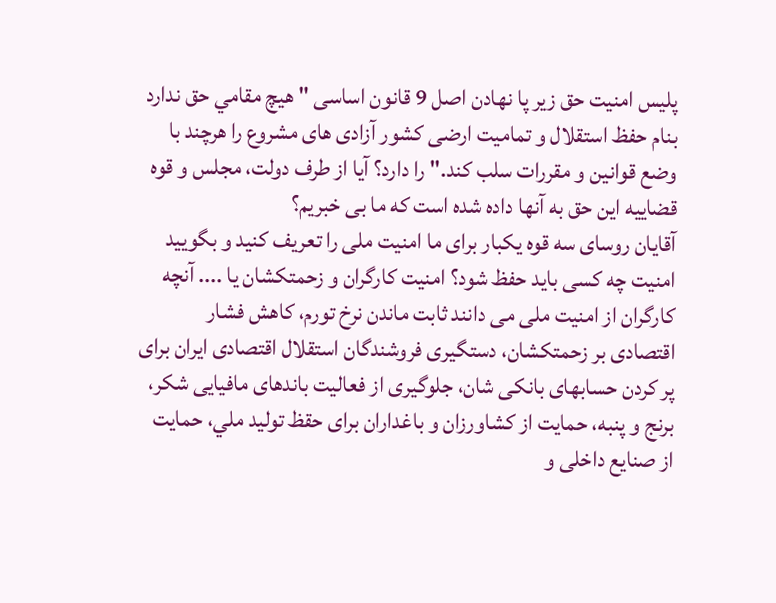پليس امنيت حق زير پا نهادن اصل 9 قانون اساسی " هيچ مقامي‌ حق ندارد بنام حفظ استقلال و تماميت ارضی كشور آزادی های مشروع را هرچند با وضع قوانين و مقررات سلب كند." را دارد؟ آيا از طرف دولت، مجلس و قوه قضاييه اين حق به آنها داده شده است كه ما بی خبريم؟
آقايان روسای سه قوه يكبار برای ما امنيت ملی را تعريف كنيد و بگوييد امنيت چه كسی بايد حفظ شود؟ امنيت كارگران و زحمتكشان يا .... آنچه كارگران از امنيت ملی می دانند ثابت ماندن نرخ تورم، كاهش فشار اقتصادی بر زحمتكشان، دستگيری فروشندگان استقلال اقتصادی ايران برای پر كردن حسابهای بانكی شان، جلوگيری از فعاليت باندهای مافيايی شكر، برنج و پنبه، حمايت از كشاورزان و باغداران برای حقظ توليد ملي، حمايت از صنايع داخلی و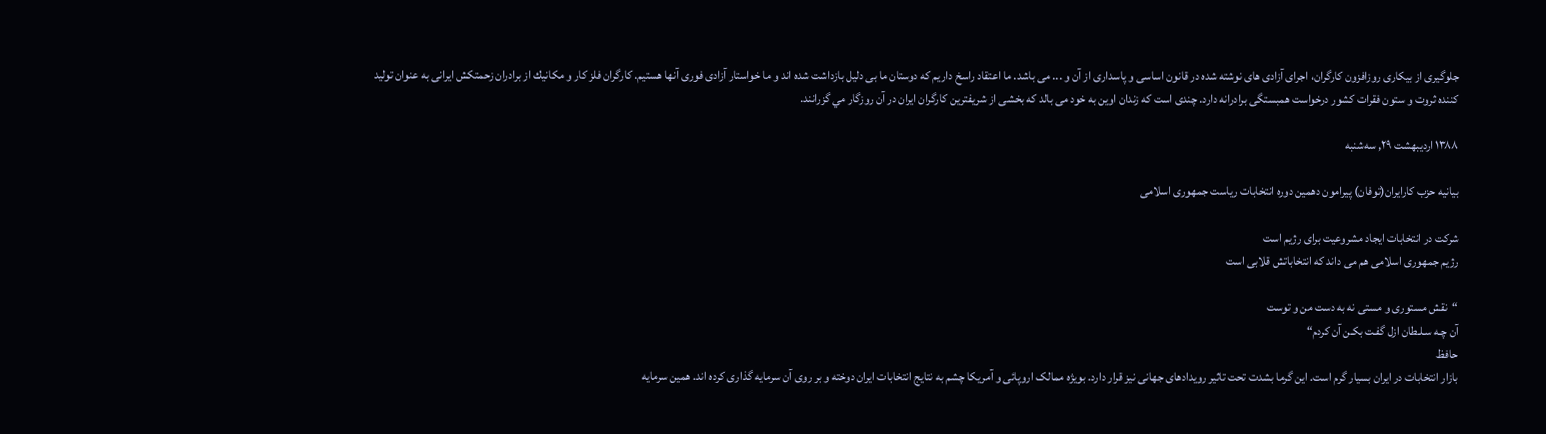جلوگيری از بيكاری روزافزون كارگران، اجرای آزادی های نوشته شده در قانون اساسی و پاسداری از آن و ... می باشد. ما اعتقاد راسخ داريم كه دوستان ما بی دليل بازداشت شده اند و ما خواستار آزادی فوری آنها هستيم. كارگران فلز كار و مكانيك از برادران زحمتكش ايرانی به عنوان توليد كننده ثروت و ستون فقرات كشور درخواست همبستگی برادرانه دارد. چندی است كه زندان اوين به خود می بالد كه بخشی از شريفترين كارگران ايران در آن روزگار مي‌ گزرانند.

۱۳۸۸ اردیبهشت ۲۹, سه‌شنبه

بیانیه حزب کارایران(توفان) پیرامون دهمین دوره انتخابات ریاست جمهوری اسلامی

شرکت در انتخابات ایجاد مشروعیت برای رژیم است
رژیم جمهوری اسلامی هم می داند که انتخاباتش قلابی است

“نقش مستوری و مستی نه به دست من و توست
آن چـه سـلـطان ازل گفـت بکـن آن کردم“
حافظ
بازار انتخابات در ایران بسیار گرم است. این گرما بشدت تحت تاثیر رویدادهای جهانی نیز قرار دارد. بویژه ممالک اروپائی و آمریکا چشم به نتایج انتخابات ایران دوخته و بر روی آن سرمایه گذاری کرده اند. همین سرمایه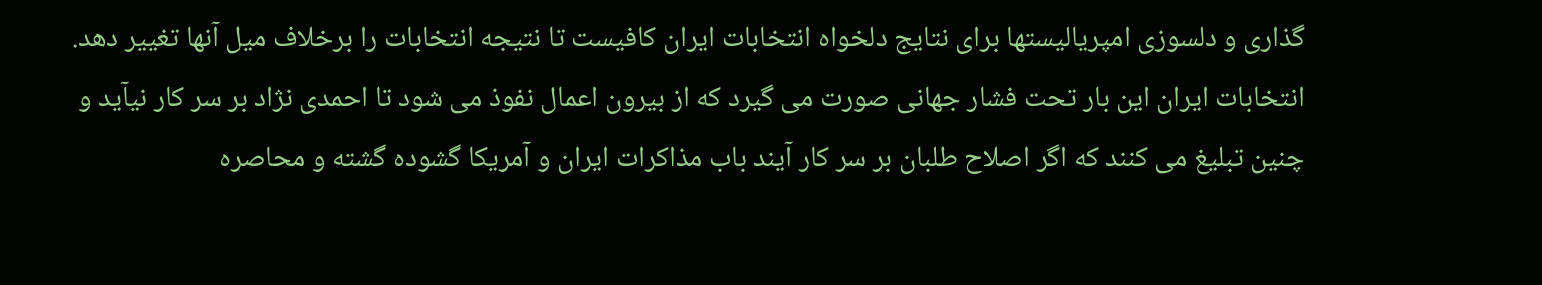گذاری و دلسوزی امپریالیستها برای نتایج دلخواه انتخابات ایران کافیست تا نتیجه انتخابات را برخلاف میل آنها تغییر دهد. انتخابات ایران این بار تحت فشار جهانی صورت می گیرد که از بیرون اعمال نفوذ می شود تا احمدی نژاد بر سر کار نیآید و چنین تبلیغ می کنند که اگر اصلاح طلبان بر سر کار آیند باب مذاکرات ایران و آمریکا گشوده گشته و محاصره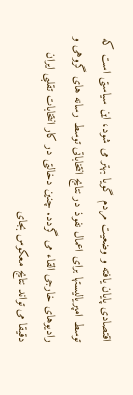اقتصادی پایان یافته و وضعیت مردم گویا بهتر می شود، این سیاستی است که توسط امپریالیستها برای اعمال نفوذ در نتایج انتخاباتی توسط رسانه های گروهی و رادیوهای خارجی القاء می گردد. چنین دخالتی در کار انتخابات تقلبی ایران دقیقا می تواند نتایج معکوس بجای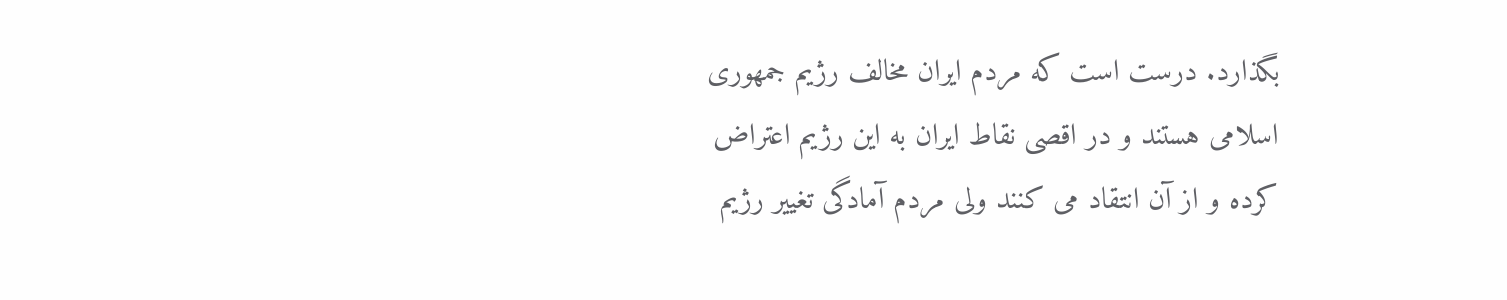بگذارد. درست است که مردم ایران مخالف رژیم جمهوری اسلامی هستند و در اقصی نقاط ایران به این رژیم اعتراض کرده و از آن انتقاد می کنند ولی مردم آمادگی تغییر رژیم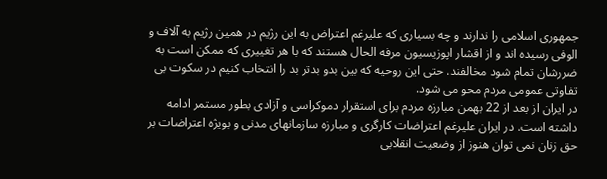جمهوری اسلامی را ندارند و چه بسیاری که علیرغم اعتراض به این رژیم در همین رژیم به آلاف و الوفی رسیده اند و از اقشار اپوزیسیون مرفه الحال هستند که با هر تغییری که ممکن است به ضررشان تمام شود مخالفند. حتی این روحیه که بین بدو بدتر بد را انتخاب کنیم در سکوت بی تفاوتی عمومی مردم محو می شود.
در ایران از بعد از 22 بهمن مبارزه مردم برای استقرار دموکراسی و آزادی بطور مستمر ادامه داشته است. در ایران علیرغم اعتراضات کارگری و مبارزه سازمانهای مدنی و بویژه اعتراضات بر حق زنان نمی توان هنوز از وضعیت انقلابی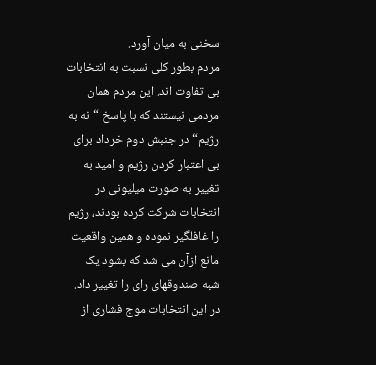سخنی به میان آورد.
مردم بطور کلی نسبت به انتخابات بی تفاوت اند. این مردم همان مردمی نیستند که با پاسخ “نه به رژیم“ در جنبش دوم خرداد برای بی اعتبار کردن رژیم و امید به تغییر به صورت میلیونی در انتخابات شرکت کرده بودند، رژیم را غافلگیر نموده و همین واقعیت مانع ازآن می شد که بشود یک شبه صندوقهای رای را تغییر داد. در این انتخابات موج فشاری از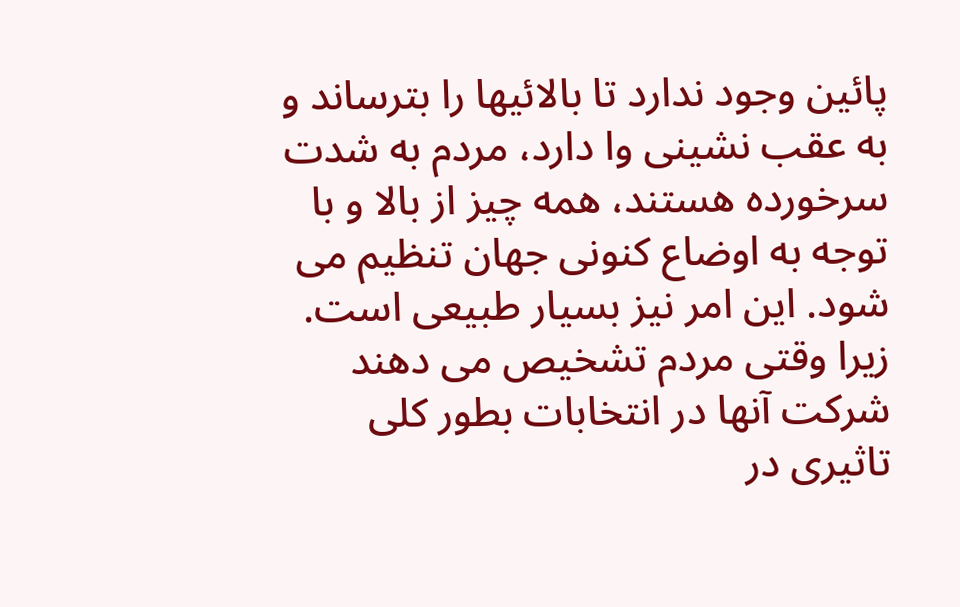پائین وجود ندارد تا بالائیها را بترساند و به عقب نشینی وا دارد، مردم به شدت سرخورده هستند، همه چیز از بالا و با توجه به اوضاع کنونی جهان تنظیم می شود. این امر نیز بسیار طبیعی است. زیرا وقتی مردم تشخیص می دهند شرکت آنها در انتخابات بطور کلی تاثیری در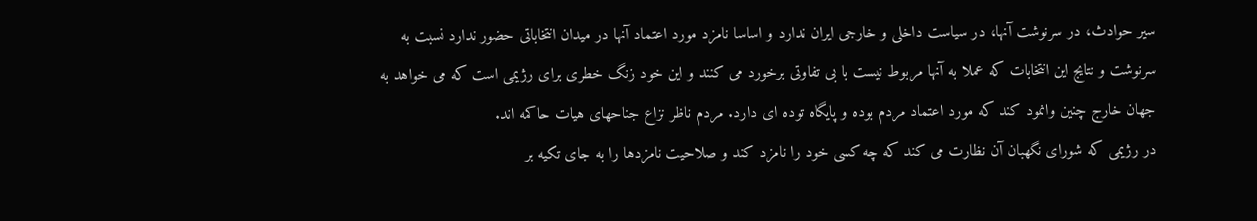سیر حوادث، در سرنوشت آنها، در سیاست داخلی و خارجی ایران ندارد و اساسا نامزد مورد اعتماد آنها در میدان انتخاباتی حضور ندارد نسبت به سرنوشت و نتایج این انتخابات که عملا به آنها مربوط نیست با بی تفاوتی برخورد می کنند و این خود زنگ خطری برای رژیمی است که می خواهد به جهان خارج چنین وانمود کند که مورد اعتماد مردم بوده و پایگاه توده ای دارد. مردم ناظر نزاع جناحهای هیات حاکمه اند.
در رژیمی که شورای نگهبان آن نظارت می کند که چه کسی خود را نامزد کند و صلاحیت نامزدها را به جای تکیه بر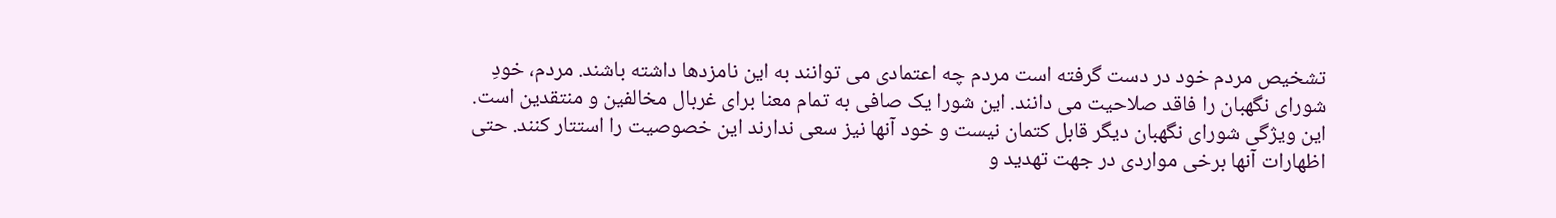تشخیص مردم خود در دست گرفته است مردم چه اعتمادی می توانند به این نامزدها داشته باشند. مردم، خودِ شورای نگهبان را فاقد صلاحیت می دانند. این شورا یک صافی به تمام معنا برای غربال مخالفین و منتقدین است. این ویژگی شورای نگهبان دیگر قابل کتمان نیست و خود آنها نیز سعی ندارند این خصوصیت را استتار کنند. حتی اظهارات آنها برخی مواردی در جهت تهدید و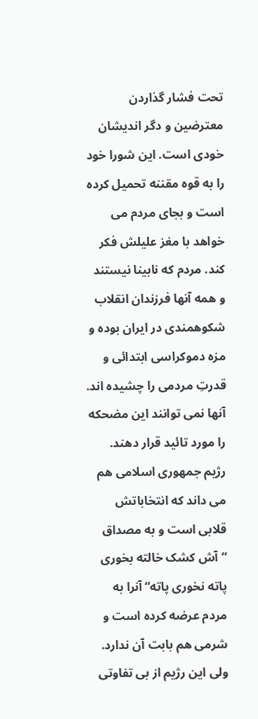تحت فشار گذاردن معترضین و دگر اندیشان خودی است. این شورا خود را به قوه مقننه تحمیل کرده است و بجای مردم می خواهد با مغز علیلش فکر کند. مردم که نابینا نیستند و همه آنها فرزندان انقلاب شکوهمندی در ایران بوده و مزه دموکراسی ابتدائی و قدرتِ مردمی را چشیده اند. آنها نمی توانند این مضحکه را مورد تائید قرار دهند.
رژیم جمهوری اسلامی هم می داند که انتخاباتش قلابی است و به مصداق “آش کشک خالته بخوری پاته نخوری پاته“ آنرا به مردم عرضه کرده است و شرمی هم بابت آن ندارد. ولی این رژیم از بی تفاوتی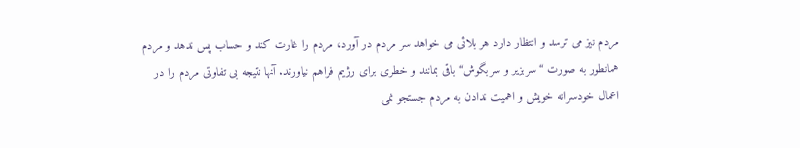مردم نیز می ترسد و انتظار دارد هر بلائی می خواهد سر مردم در آورد، مردم را غارت کند و حساب پس ندهد و مردم همانطور به صورت “سربزیر و سربگوش“ باقی بمانند و خطری برای رژیم فراهم نیاورند. آنها نتیجه بی تفاوتی مردم را در اعمال خودسرانه خویش و اهمیت ندادن به مردم جستجو نمی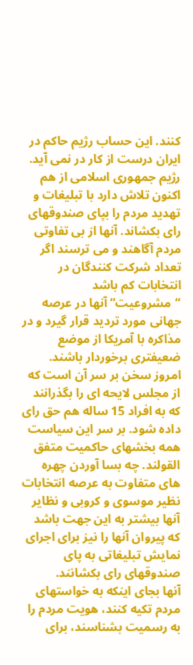کنند. این حساب رژیم حاکم در ایران درست از کار در نمی آید.
رژیم جمهوری اسلامی از هم اکنون تلاش دارد با تبلیغات و تهدید مردم را بپای صندوقهای رای بکشاند. آنها از بی تفاوتی مردم آگاهند و می ترسند اگر تعداد شرکت کنندگان در انتخابات کم باشد “مشروعیت“ آنها در عرصه جهانی مورد تردید قرار گیرد و در مذاکره با آمریکا از موضع ضعیفتری برخوردار باشند. امروز سخن بر سر آن است که از مجلس لایحه ای را بگذرانند که به افراد 15 ساله هم حق رای داده شود. بر سر این سیاست همه بخشهای حاکمیت متفق القولند. چه بسا آوردن چهره های متفاوت به عرصه انتخابات نظیر موسوی و کروبی و نظایر آنها بیشتر به این جهت باشد که پیروان آنها را نیز برای اجرای نمایش تبلیغاتی به پای صندوقهای رای بکشانند.
آنها بجای اینکه به خواستهای مردم تکیه کنند، هویت مردم را به رسمیت بشناسند، برای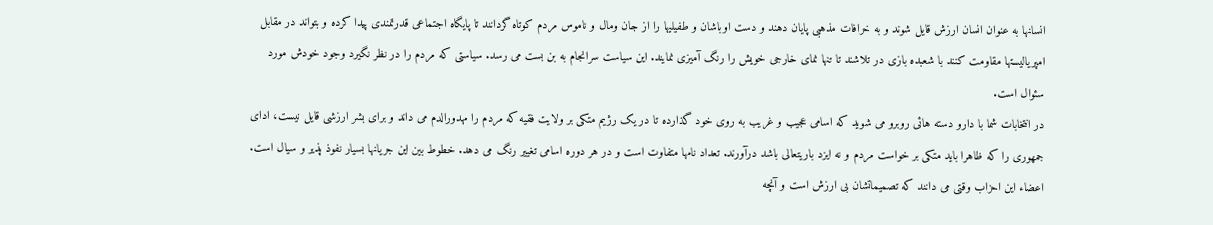انسانها به عنوان انسان ارزش قایل شوند و به خرافات مذهبی پایان دهند و دست اوباشان و طفیلیها را از جان ومال و ناموس مردم کوتاه گردانند تا پایگاه اجتماعی قدرتمندی پیدا کرده و بتواند در مقابل امپریالیستها مقاومت کنند با شعبده بازی در تلاشند تا تنها نمای خارجی خویش را رنگ آمیزی نمایند. این سیاست سرانجام به بن بست می رسد. سیاستی که مردم را در نظر نگیرد وجود خودش مورد سئوال است.
در انتخابات شما با دارو دسته هائی روبرو می شوید که اسامی عجیب و غریب به روی خود گذارده تا در یک رژیم متکی بر ولایت فقیه که مردم را مهدورالدم می داند و برای بشر ارزشی قایل نیست، ادای جمهوری را که ظاهرا باید متکی بر خواست مردم و نه ایزد باریتعالی باشد درآورند. تعداد نامها متفاوت است و در هر دوره اسامی تغییر رنگ می دهد. خطوط بین این جریانها بسیار نفوذ پذیر و سیال است. اعضاء این احزاب وقتی می دانند که تصمیماتشان بی ارزش است و آنچه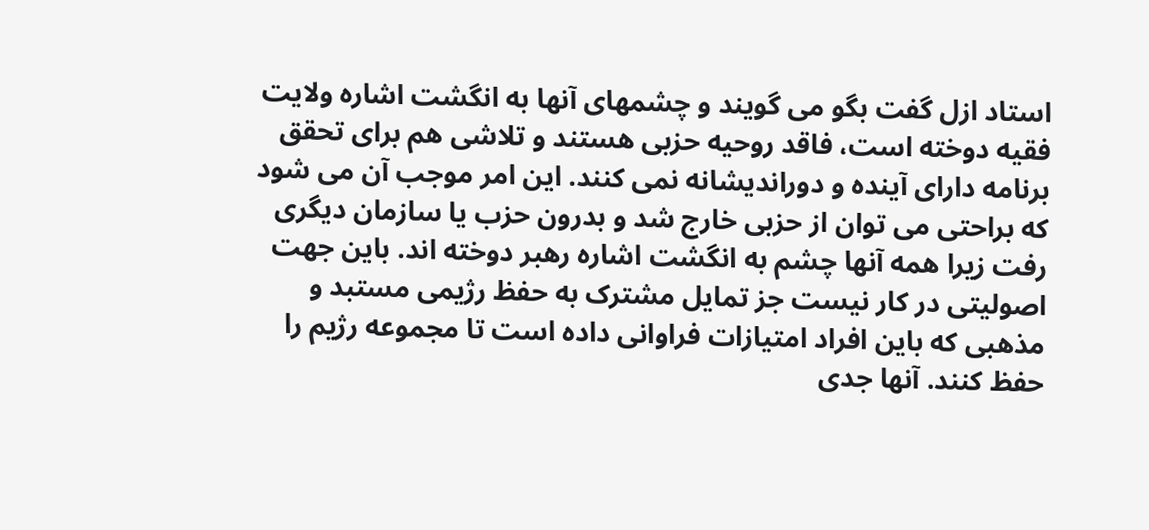استاد ازل گفت بگو می گویند و چشمهای آنها به انگشت اشاره ولایت فقیه دوخته است، فاقد روحیه حزبی هستند و تلاشی هم برای تحقق برنامه دارای آینده و دوراندیشانه نمی کنند. این امر موجب آن می شود که براحتی می توان از حزبی خارج شد و بدرون حزب یا سازمان دیگری رفت زیرا همه آنها چشم به انگشت اشاره رهبر دوخته اند. باین جهت اصولیتی در کار نیست جز تمایل مشترک به حفظ رژیمی مستبد و مذهبی که باین افراد امتیازات فراوانی داده است تا مجموعه رژیم را حفظ کنند. آنها جدی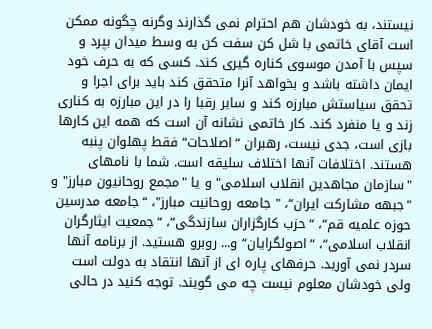نیستند، به خودشان هم احترام نمی گذارند وگرنه چگونه ممکن است آقای خاتمی با شل کن سفت کن به وسط میدان بپرد و سپس با آمدن موسوی کناره گیری کند. کسی که به حرف خود ایمان داشته باشد و بخواهد آنرا متحقق کند باید برای اجرا و تحقق سیاستش مبارزه کند و سایر رقبا را در این مبارزه به کناری زند و یا منفرد کند. کار خاتمی نشانه آن است که همه این کارها بازی است، جدی نیست، رهبران “اصلاحات“ فقط پهلوان پنبه هستند. اختلافات آنها اختلاف سلیقه است. شما با نامهای "سازمان مجاهدین انقلاب اسلامی" و یا "مجمع روحانیون مبارز" و "جبهه مشارکت ایران“، " جامعه روحانیت مبارز"، “جامعه مدرسین حوزه علمیه قم“، “حزب کارگزاران سازندگی“، “جمعیت ایثارگران انقلاب اسلامی“، “اصولگرایان“ و... روبرو هستید. از برنامه آنها سردر نمی آورید. حرفهای پاره ای از آنها انتقاد به دولت است ولی خودشان معلوم نیست چه می گویند. توجه کنید در حالی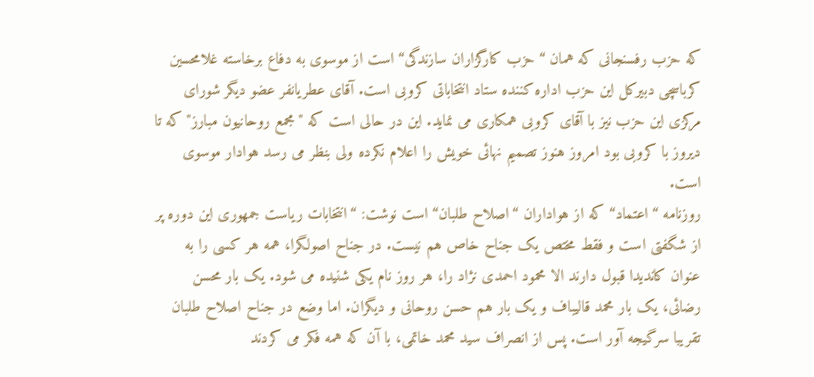که حزب رفسنجانی که همان “حزب کارگزاران سازندگی“ است از موسوی به دفاع برخاسته غلامحسین کرباسچی دبیرکل این حزب اداره کننده ستاد انتخاباتی کروبی است. آقای عطریانفر عضو دیگر شورای مرکزی این حزب نیز با آقای کروبی همکاری می نماید. این در حالی است که "مجمع روحانیون مبارز" که تا دیروز با کروبی بود امروز هنوز تصمیم نهائی خویش را اعلام نکرده ولی بنظر می رسد هوادار موسوی است.
روزنامه “اعتماد“ که از هواداران “اصلاح طلبان“ است نوشت: “انتخابات ریاست جمهوری این دوره پر از شگفتی است و فقط مختص یک جناح خاص هم نیست. در جناح اصولگرا، همه هر کسی را به عنوان کاندیدا قبول دارند الا محمود احمدی نژاد را، هر روز نام یکی شنیده می شود. یک بار محسن رضائی، یک بار محمد قالیباف و یک بار هم حسن روحانی و دیگران. اما وضع در جناح اصلاح طلبان تقریبا سرگیجه آور است. پس از انصراف سید محمد خاتمی، با آن که همه فکر می کردند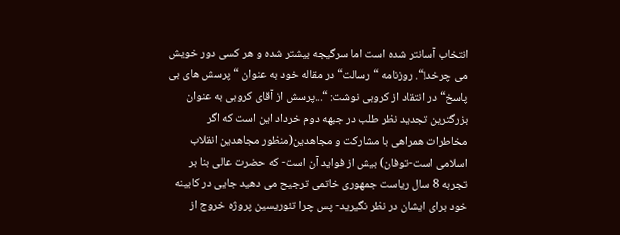انتخاب آسانتر شده است اما سرگیجه بیشتر شده و هر کسی دور خویش می چرخد!“. روزنامه “رسالت“ در مقاله خود به عنوان “پرسش های بی پاسخ“ در انتقاد از کروبی نوشت: “...پرسش از آقای کروبی به عنوان بزرگترین تجدید نظر طلب در جبهه دوم خرداد این است که اگر مخاطرات همراهی با مشارکت و مجاهدین(منظور مجاهدین انقلاب اسلامی است-توفان) بیش از فواید آن است- که حضرت عالی بنا بر تجربه 8 سال ریاست جمهوری خاتمی ترجیح می دهید جایی در کابینه خود برای ایشان در نظر نگیرید- پس چرا تئوریسین پروژه خروج از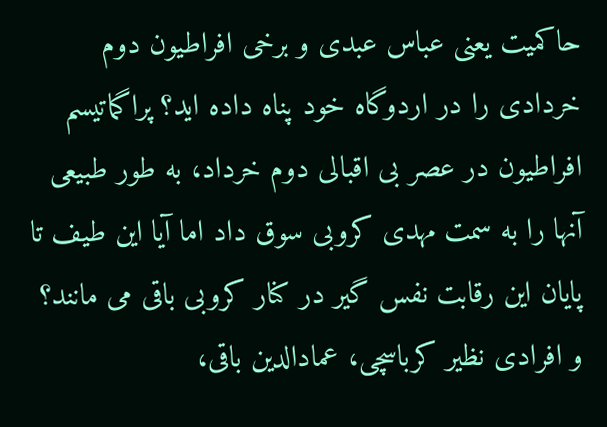حاکمیت یعنی عباس عبدی و برخی افراطیون دوم خردادی را در اردوگاه خود پناه داده اید؟ پراگماتیسم افراطیون در عصر بی اقبالی دوم خرداد، به طور طبیعی آنها را به سمت مهدی کروبی سوق داد اما آیا این طیف تا پایان این رقابت نفس گیر در کنار کروبی باقی می مانند؟ و افرادی نظیر کرباسچی، عمادالدین باقی،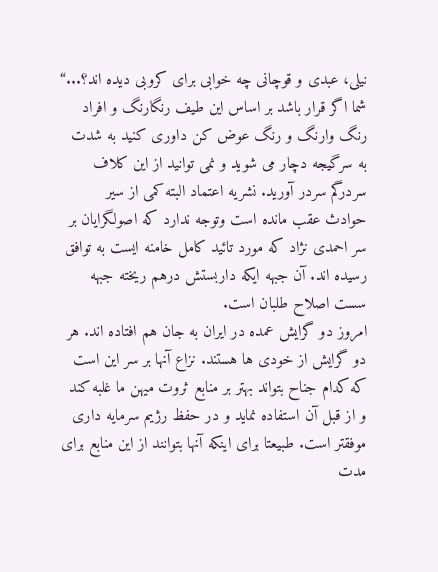نیلی، عبدی و قوچانی چه خوابی برای کروبی دیده اند؟...“
شما اگر قرار باشد بر اساس این طیف رنگارنگ و افراد رنگ وارنگ و رنگ عوض کن داوری کنید به شدت به سرگیجه دچار می شوید و نمی توانید از این کلاف سردرگم سردر آورید. نشریه اعتماد البته کمی از سیر حوادث عقب مانده است وتوجه ندارد که اصولگرایان بر سر احمدی نژاد که مورد تائید کامل خامنه ایست به توافق رسیده اند. آن جبهه ایکه داربستش درهم ریخته جبهه سست اصلاح طلبان است.
امروز دو گرایش عمده در ایران به جان هم افتاده اند. هر دو گرایش از خودی ها هستند. نزاع آنها بر سر این است که کدام جناح بتواند بهتر بر منابع ثروت میهن ما غلبه کند و از قبل آن استفاده نماید و در حفظ رژیم سرمایه داری موفقتر است. طبیعتا برای اینکه آنها بتوانند از این منابع برای مدت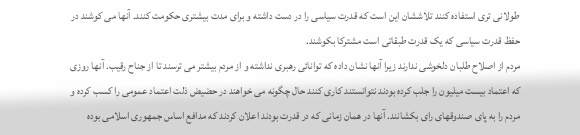طولانی تری استفاده کنند تلاششان این است که قدرت سیاسی را در دست داشته و برای مدت بیشتری حکومت کنند. آنها می کوشند در حفظ قدرت سیاسی که یک قدرت طبقاتی است مشترکا بکوشند.
مردم از اصلاح طلبان دلخوشی ندارند زیرا آنها نشان داده که توانائی رهبری نداشته و از مردم بیشتر می ترسند تا از جناح رقیب. آنها روزی که اعتماد بیست میلیون را جلب کرده بودند نتوانستند کاری کنند حال چگونه می خواهند در حضیض ذلت اعتماد عمومی را کسب کرده و مردم را به پای صندوقهای رای بکشانند. آنها در همان زمانی که در قدرت بودند اعلان کردند که مدافع اساس جمهوری اسلامی بوده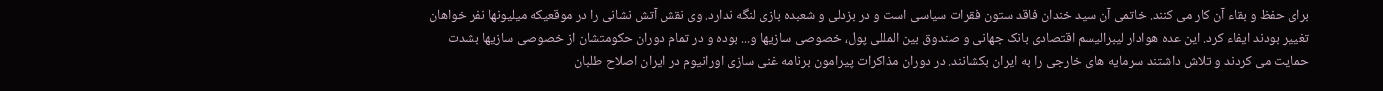برای حفظ و بقاء آن کار می کنند. خاتمی آن سید خندان فاقد ستون فقرات سیاسی است و در بزدلی و شعبده بازی لنگه ندارد. وی نقش آتش نشانی را در موقعیکه میلیونها نفر خواهان تغییر بودند ایفاء کرد. این عده هوادار لیبرالیسم اقتصادی بانک جهانی و صندوق بین المللی پول، خصوصی سازیها و... بوده و در تمام دوران حکومتشان از خصوصی سازیها بشدت حمایت می کردند و تلاش داشتند سرمایه های خارجی را به ایران بکشانند. در دوران مذاکرات پیرامون برنامه غنی سازی اورانیوم در ایران اصلاح طلبان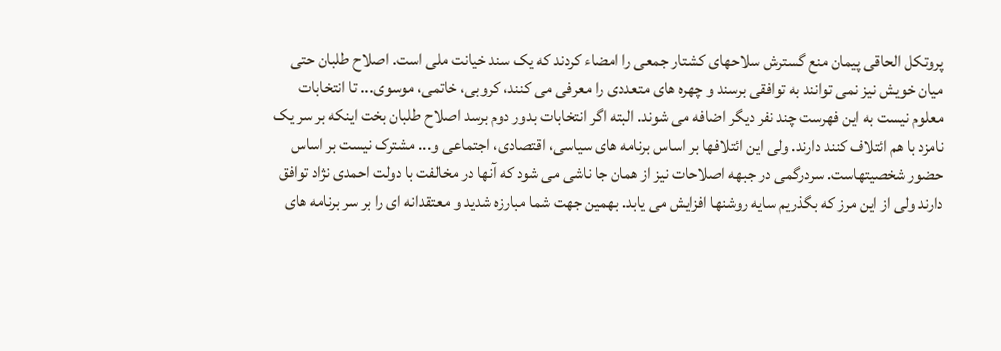پروتکل الحاقی پیمان منع گسترش سلاحهای کشتار جمعی را امضاء کردند که یک سند خیانت ملی است. اصلاح طلبان حتی میان خویش نیز نمی توانند به توافقی برسند و چهره های متعددی را معرفی می کنند، کروبی، خاتمی، موسوی... تا انتخابات معلوم نیست به این فهرست چند نفر دیگر اضافه می شوند. البته اگر انتخابات بدور دوم برسد اصلاح طلبان بخت اینکه بر سر یک نامزد با هم ائتلاف کنند دارند. ولی این ائتلافها بر اساس برنامه های سیاسی، اقتصادی، اجتماعی و... مشترک نیست بر اساس حضور شخصیتهاست. سردرگمی در جبهه اصلاحات نیز از همان جا ناشی می شود که آنها در مخالفت با دولت احمدی نژاد توافق دارند ولی از این مرز که بگذریم سایه روشنها افزایش می یابد. بهمین جهت شما مبارزه شدید و معتقدانه ای را بر سر برنامه های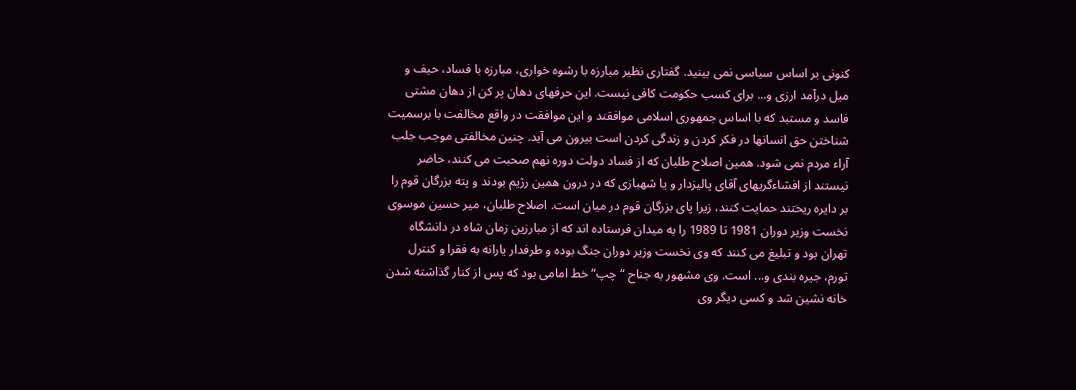کنونی بر اساس سیاسی نمی بینید. گفتاری نظیر مبارزه با رشوه خواری، مبارزه با فساد، حیف و میل درآمد ارزی و... برای کسب حکومت کافی نیست. این حرفهای دهان پر کن از دهان مشتی فاسد و مستبد که با اساس جمهوری اسلامی موافقند و این موافقت در واقع مخالفت با برسمیت شناختن حق انسانها در فکر کردن و زندگی کردن است بیرون می آید. چنین مخالفتی موجب جلب آراء مردم نمی شود. همین اصلاح طلبان که از فساد دولت دوره نهم صحبت می کنند، حاضر نیستند از افشاءگریهای آقای پالیزدار و یا شهبازی که در درون همین رژیم بودند و پته بزرگان قوم را بر دایره ریختند حمایت کنند، زیرا پای بزرگان قوم در میان است. اصلاح طلبان، میر حسین موسوی نخست وزیر دوران 1981 تا 1989 را به میدان فرستاده اند که از مبارزین زمان شاه در دانشگاه تهران بود و تبلیغ می کنند که وی نخست وزیر دوران جنگ بوده و طرفدار یارانه به فقرا و کنترل تورم، جیره بندی و... است. وی مشهور به جناح “چپ“ خط امامی بود که پس از کنار گذاشته شدن خانه نشین شد و کسی دیگر وی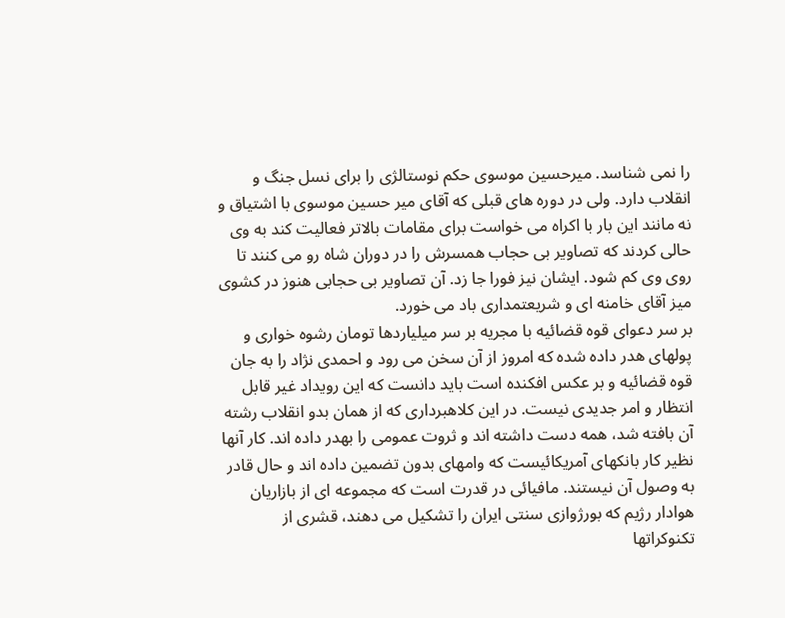را نمی شناسد. میرحسین موسوی حکم نوستالژی را برای نسل جنگ و انقلاب دارد. ولی در دوره های قبلی که آقای میر حسین موسوی با اشتیاق و نه مانند این بار با اکراه می خواست برای مقامات بالاتر فعالیت کند به وی حالی کردند که تصاویر بی حجاب همسرش را در دوران شاه رو می کنند تا روی وی کم شود. ایشان نیز فورا جا زد. آن تصاویر بی حجابی هنوز در کشوی میز آقای خامنه ای و شریعتمداری باد می خورد.
بر سر دعوای قوه قضائیه با مجریه بر سر میلیاردها تومان رشوه خواری و پولهای هدر داده شده که امروز از آن سخن می رود و احمدی نژاد را به جان قوه قضائیه و بر عکس افکنده است باید دانست که این رویداد غیر قابل انتظار و امر جدیدی نیست. در این کلاهبرداری که از همان بدو انقلاب رشته آن بافته شد، همه دست داشته اند و ثروت عمومی را بهدر داده اند. کار آنها نظیر کار بانکهای آمریکائیست که وامهای بدون تضمین داده اند و حال قادر به وصول آن نیستند. مافیائی در قدرت است که مجموعه ای از بازاریان هوادار رژیم که بورژوازی سنتی ایران را تشکیل می دهند، قشری از تکنوکراتها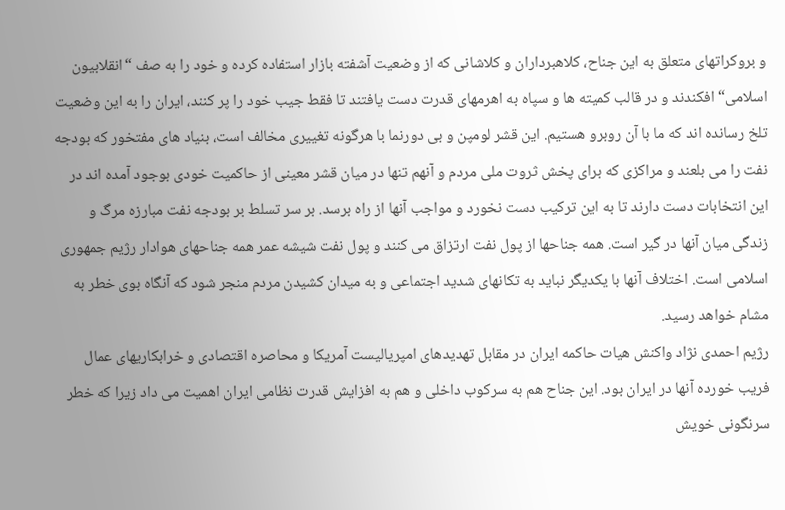و بروکراتهای متعلق به این جناح، کلاهبرداران و کلاشانی که از وضعیت آشفته بازار استفاده کرده و خود را به صف “انقلابیون اسلامی“ افکندند و در قالب کمیته ها و سپاه به اهرمهای قدرت دست یافتند تا فقط جیب خود را پر کنند، ایران را به این وضعیت تلخ رسانده اند که ما با آن روبرو هستیم. این قشر لومپن و بی دورنما با هرگونه تغییری مخالف است، بنیاد های مفتخور که بودجه نفت را می بلعند و مراکزی که برای پخش ثروت ملی مردم و آنهم تنها در میان قشر معینی از حاکمیت خودی بوجود آمده اند در این انتخابات دست دارند تا به این ترکیب دست نخورد و مواجب آنها از راه برسد. بر سر تسلط بر بودجه نفت مبارزه مرگ و زندگی میان آنها در گیر است. همه جناحها از پول نفت ارتزاق می کنند و پول نفت شیشه عمر همه جناحهای هوادار رژیم جمهوری اسلامی است. اختلاف آنها با یکدیگر نباید به تکانهای شدید اجتماعی و به میدان کشیدن مردم منجر شود که آنگاه بوی خطر به مشام خواهد رسید.
رژیم احمدی نژاد واکنش هیات حاکمه ایران در مقابل تهدیدهای امپریالیست آمریکا و محاصره اقتصادی و خرابکاریهای عمال فریب خورده آنها در ایران بود. این جناح هم به سرکوب داخلی و هم به افزایش قدرت نظامی ایران اهمیت می داد زیرا که خطر سرنگونی خویش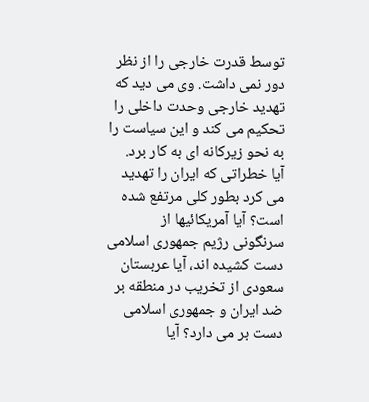توسط قدرت خارجی را از نظر دور نمی داشت. وی می دید که تهدید خارجی وحدت داخلی را تحکیم می کند و این سیاست را به نحو زیرکانه ای به کار برد.
آیا خطراتی که ایران را تهدید می کرد بطور کلی مرتفع شده است؟ آیا آمریکائیها از سرنگونی رژیم جمهوری اسلامی دست کشیده اند، آیا عربستان سعودی از تخریب در منطقه بر ضد ایران و جمهوری اسلامی دست بر می دارد؟ آیا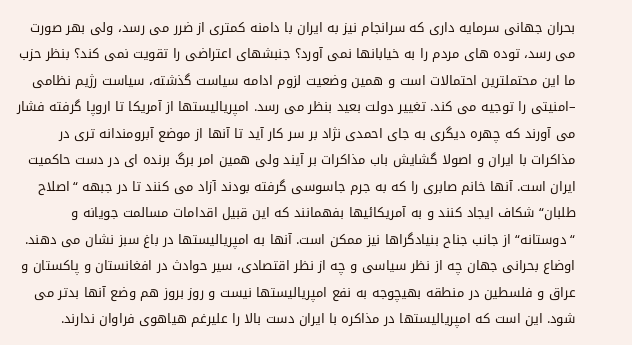بحران جهانی سرمایه داری که سرانجام نیز به ایران با دامنه کمتری از ضرر می رسد، ولی بهر صورت می رسد، توده های مردم را به خیابانها نمی آورد؟ جنبشهای اعتراضی را تقویت نمی کند؟ بنظر حزب ما این محتملترین احتمالات است و همین وضعیت لزوم ادامه سیاست گذشته، سیاست رژیم نظامی –امنیتی را توجیه می کند. تغییر دولت بعید بنظر می رسد. امپریالیستها از آمریکا تا اروپا گرفته فشار می آورند که چهره دیگری به جای احمدی نژاد بر سر کار آید تا آنها از موضع آبرومندانه تری در مذاکرات با ایران و اصولا گشایش باب مذاکرات بر آیند ولی همین امر برگ برنده ای در دست حاکمیت ایران است. آنها خانم صابری را که به جرم جاسوسی گرفته بودند آزاد می کنند تا در جبهه “اصلاح طلبان“ شکاف ایجاد کنند و به آمریکائیها بفهمانند که این قبیل اقدامات مسالمت جویانه و “دوستانه“ از جانب جناح بنیادگراها نیز ممکن است. آنها به امپریالیستها در باغ سبز نشان می دهند. اوضاع بحرانی جهان چه از نظر سیاسی و چه از نظر اقتصادی، سیر حوادث در افغانستان و پاکستان و عراق و فلسطین در منطقه بهیچوجه به نفع امپریالیستها نیست و روز بروز هم وضع آنها بدتر می شود. این است که امپریالیستها در مذاکره با ایران دست بالا را علیرغم هیاهوی فراوان ندارند.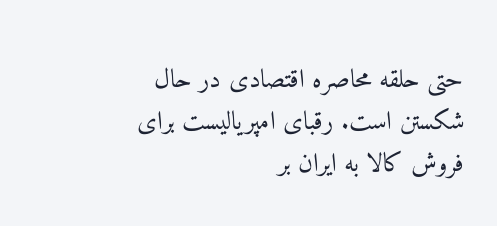حتی حلقه محاصره اقتصادی در حال شکستن است. رقبای امپریالیست برای فروش کالا به ایران بر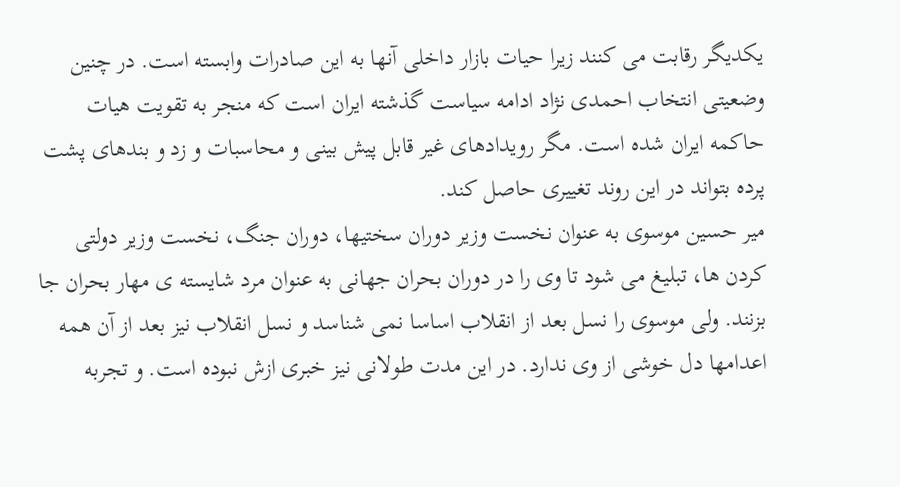یکدیگر رقابت می کنند زیرا حیات بازار داخلی آنها به این صادرات وابسته است. در چنین وضعیتی انتخاب احمدی نژاد ادامه سیاست گذشته ایران است که منجر به تقویت هیات حاکمه ایران شده است. مگر رویدادهای غیر قابل پیش بینی و محاسبات و زد و بندهای پشت پرده بتواند در این روند تغییری حاصل کند.
میر حسین موسوی به عنوان نخست وزیر دوران سختیها، دوران جنگ، نخست وزیر دولتی کردن ها، تبلیغ می شود تا وی را در دوران بحران جهانی به عنوان مرد شایسته ی مهار بحران جا بزنند. ولی موسوی را نسل بعد از انقلاب اساسا نمی شناسد و نسل انقلاب نیز بعد از آن همه اعدامها دل خوشی از وی ندارد. در این مدت طولانی نیز خبری ازش نبوده است. و تجربه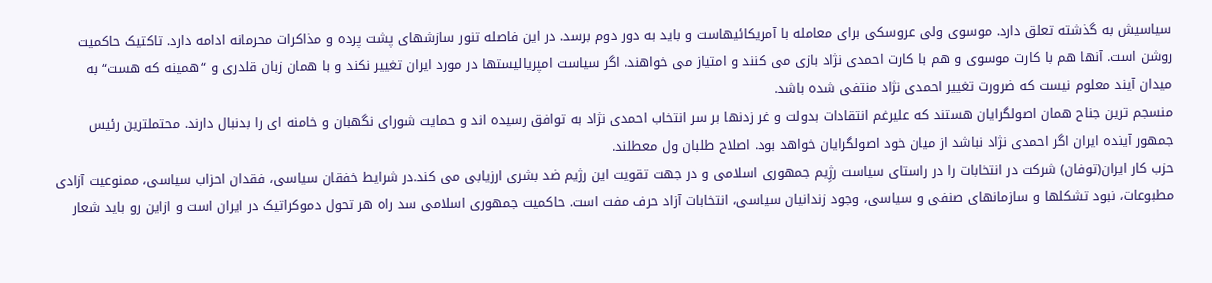سیاسیش به گذشته تعلق دارد. موسوی ولی عروسکی برای معامله با آمریکائیهاست و باید به دور دوم برسد. در این فاصله تنور سازشهای پشت پرده و مذاکرات محرمانه ادامه دارد. تاکتیک حاکمیت روشن است. آنها هم با کارت موسوی و هم با کارت احمدی نژاد بازی می کنند و امتیاز می خواهند. اگر سیاست امپریالیستها در مورد ایران تغییر نکند و با همان زبان قلدری و “همینه که هست“ به میدان آیند معلوم نیست که ضرورت تغییر احمدی نژاد منتفی شده باشد.
منسجم ترین جناح همان اصولگرایان هستند که علیرغم انتقادات بدولت و غر زدنها بر سر انتخاب احمدی نژاد به توافق رسیده اند و حمایت شورای نگهبان و خامنه ای را بدنبال دارند. محتملترین رئیس جمهور آینده ایران اگر احمدی نژاد نباشد از میان خود اصولگرایان خواهد بود. اصلاح طلبان ول معطلند.
حزب کار ایران(توفان) شرکت در انتخابات را در راستای سیاست رژِیم جمهوری اسلامی و در جهت تقویت این رژیم ضد بشری ارزیابی می کند.در شرایط خفقان سیاسی، فقدان احزاب سیاسی، ممنوعیت آزادی مطبوعات، نبود تشکلها و سازمانهای صنفی و سیاسی، وجود زندانیان سیاسی، انتخابات آزاد حرف مفت است. حاکمیت جمهوری اسلامی سد راه هر تحول دموکراتیک در ایران است و ازاین رو باید شعار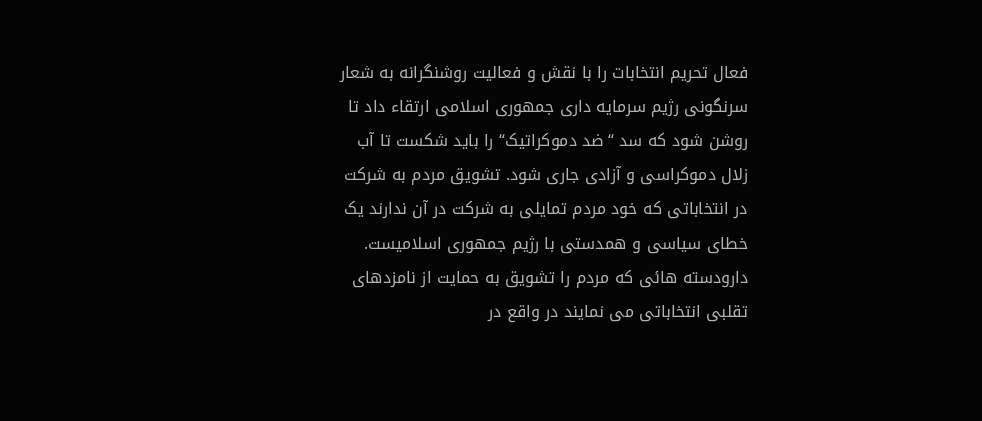فعال تحریم انتخابات را با نقش و فعالیت روشنگرانه به شعار سرنگونی رژیم سرمایه داری جمهوری اسلامی ارتقاء داد تا روشن شود که سد “ضد دموکراتیک“ را باید شکست تا آب زلال دموکراسی و آزادی جاری شود. تشویق مردم به شرکت در انتخاباتی که خود مردم تمایلی به شرکت در آن ندارند یک خطای سیاسی و همدستی با رژیم جمهوری اسلامیست. دارودسته هائی که مردم را تشویق به حمایت از نامزدهای تقلبی انتخاباتی می نمایند در واقع در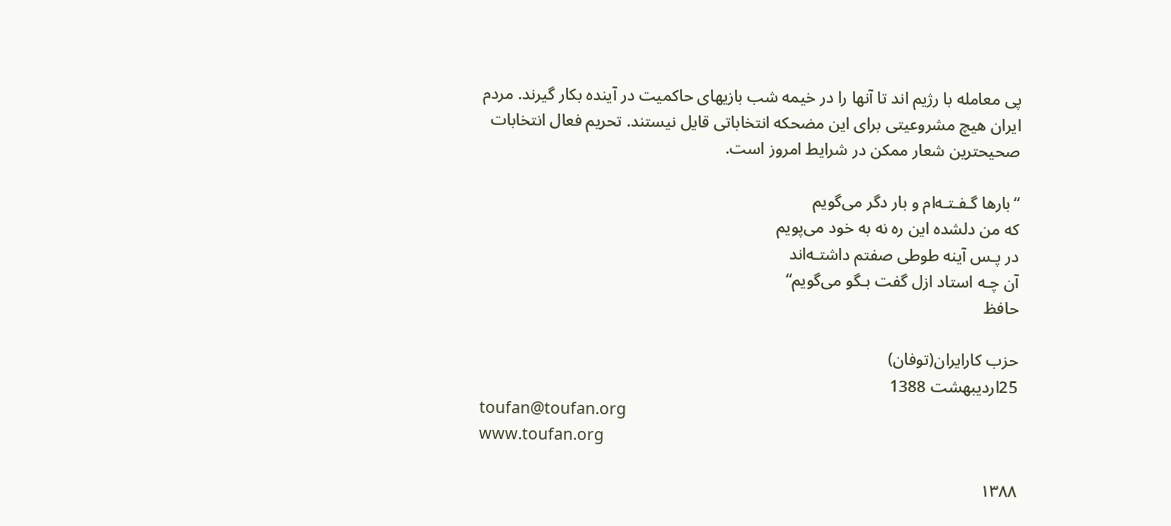پی معامله با رژیم اند تا آنها را در خیمه شب بازیهای حاکمیت در آینده بکار گیرند. مردم ایران هیچ مشروعیتی برای این مضحکه انتخاباتی قایل نیستند. تحریم فعال انتخابات صحیحترین شعار ممکن در شرایط امروز است.

“بارها گـفـتـه‌ام و بار دگر می‌گویم
که من دلشده این ره نه به خود می‌پویم
در پـس آینه طوطی صفتم داشتـه‌اند
آن چـه استاد ازل گفت بـگو می‌گویم“
حافظ

حزب کارایران(توفان)
25اردیبهشت 1388
toufan@toufan.org
www.toufan.org

۱۳۸۸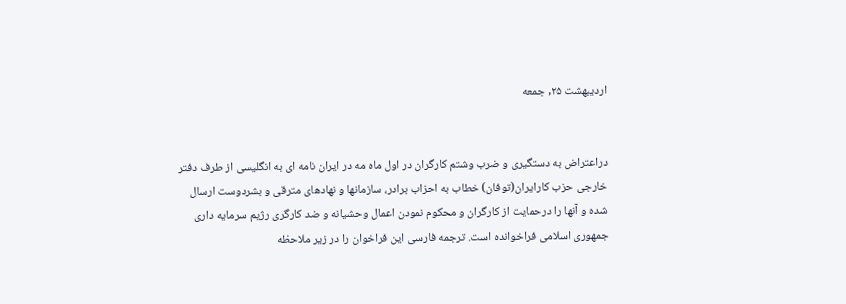اردیبهشت ۲۵, جمعه


دراعتراض به دستگیری و ضرب وشتم کارگران در اول ماه مه در ایران نامه ای به انگلیسی از طرف دفتر خارجی حزب کارایران(توفان) خطاب به احزاب برادر، سازمانها و نهادهای مترقی و بشردوست ارسال شده و آنها را درحمایت از کارگران و محکوم نمودن اعمال وحشیانه و ضد کارگری رژیم سرمایه داری جمهوری اسلامی فراخوانده است. ترجمه فارسی این فراخوان را در زیر ملاحظه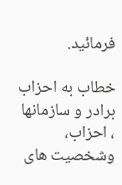فرمائید.

خطاب به احزاب برادر و سازمانها ، احزاب، وشخصیت های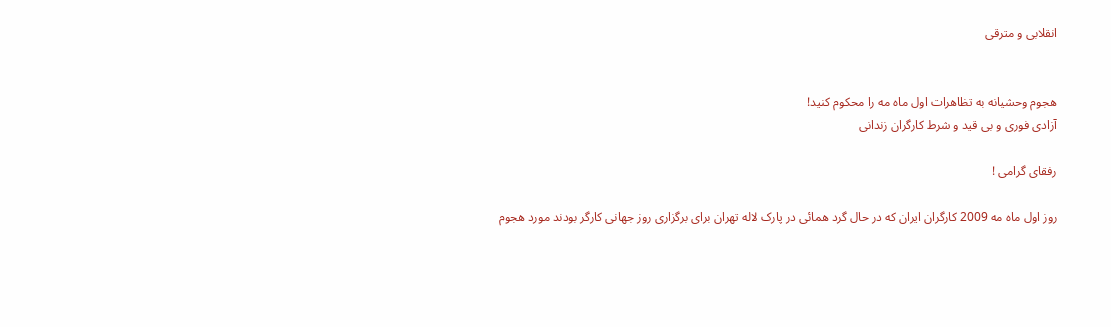انقلابی و مترقی


هجوم وحشیانه به تظاهرات اول ماه مه را محکوم کنید!
آزادی فوری و بی قید و شرط کارگران زندانی

رفقای گرامی !

روز اول ماه مه 2009 کارگران ایران که در حال گرد همائی در پارک لاله تهران برای برگزاری روز جهانی کارگر بودند مورد هجوم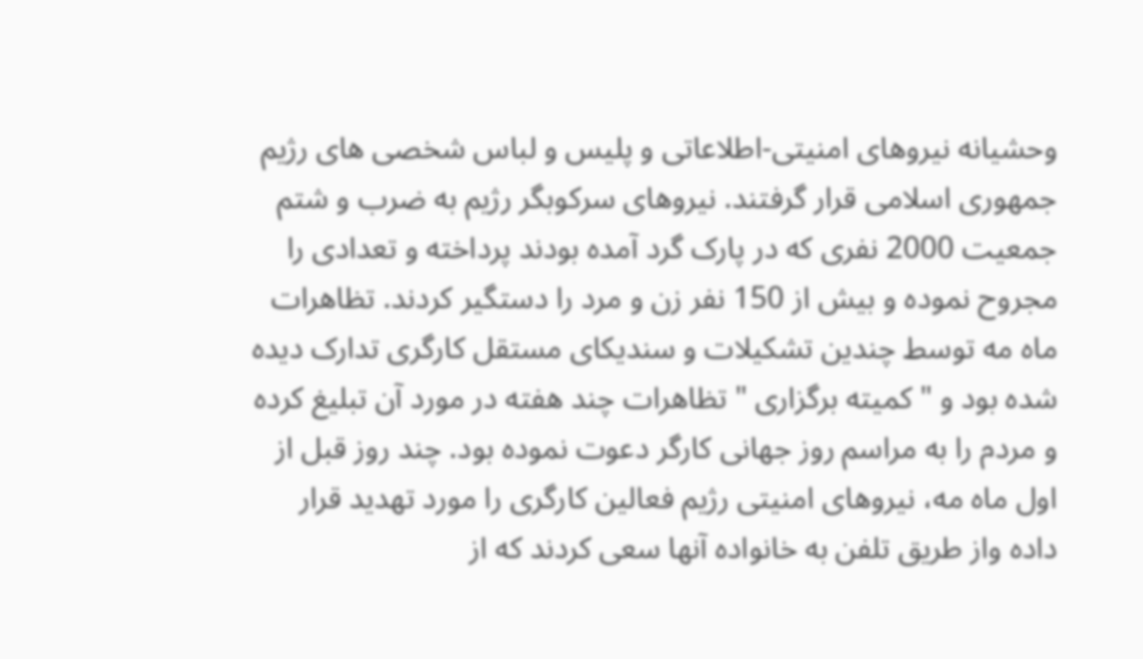وحشیانه نیروهای امنیتی-اطلاعاتی و پلیس و لباس شخصی های رژیم جمهوری اسلامی قرار گرفتند. نیروهای سرکوبگر رژیم به ضرب و شتم جمعیت 2000 نفری که در پارک گرد آمده بودند پرداخته و تعدادی را مجروح نموده و بیش از 150 نفر زن و مرد را دستگیر کردند. تظاهرات ماه مه توسط چندین تشکیلات و سندیکای مستقل کارگری تدارک دیده شده بود و " کمیته برگزاری " تظاهرات چند هفته در مورد آن تبلیغ کرده و مردم را به مراسم روز جهانی کارگر دعوت نموده بود. چند روز قبل از اول ماه مه، نیروهای امنیتی رژیم فعالین کارگری را مورد تهدید قرار داده واز طریق تلفن به خانواده آنها سعی کردند که از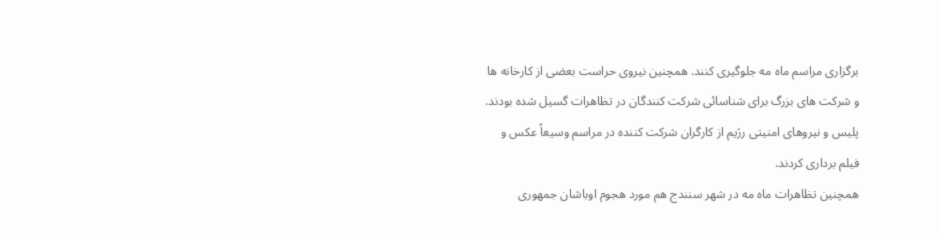برگزاری مراسم ماه مه جلوگیری کنند. همچنین نیروی حراست بعضی از کارخانه ها و شرکت های بزرگ برای شناسائی شرکت کنندگان در تظاهرات گسیل شده بودند. پلیس و نیروهای امنیتی رژیم از کارگران شرکت کننده در مراسم وسیعاً عکس و فیلم برداری کردند.
همچنین تظاهرات ماه مه در شهر سنندج هم مورد هجوم اوباشان جمهوری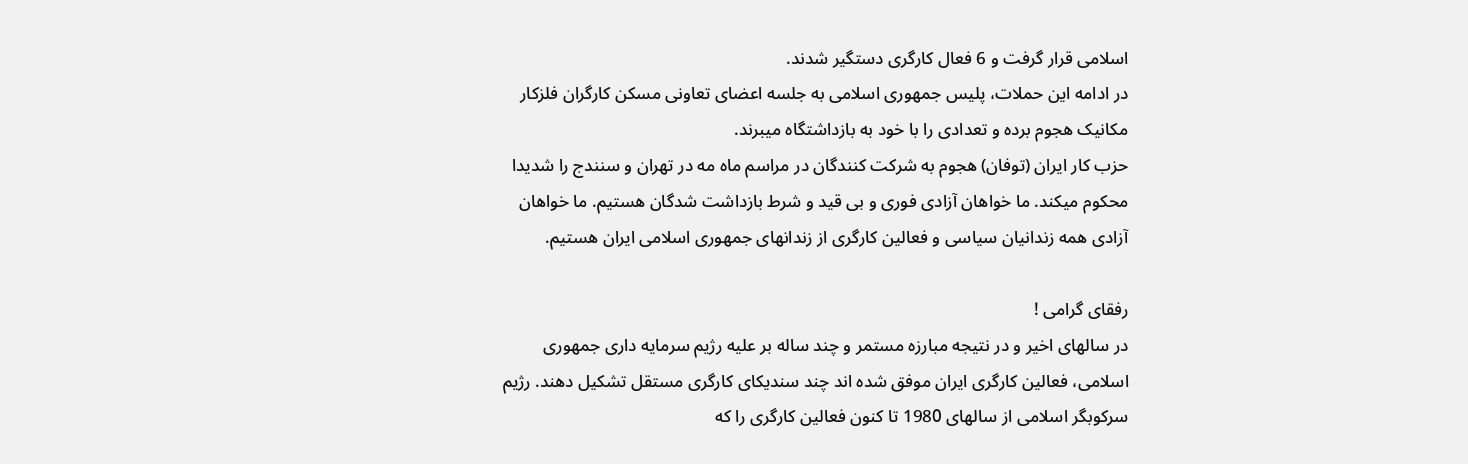اسلامی قرار گرفت و 6 فعال کارگری دستگیر شدند.
در ادامه این حملات، پلیس جمهوری اسلامی به جلسه اعضای تعاونی مسکن کارگران فلزکار مکانیک هجوم برده و تعدادی را با خود به بازداشتگاه میبرند.
حزب کار ایران (توفان) هجوم به شرکت کنندگان در مراسم ماه مه در تهران و سنندج را شدیدا محکوم میکند. ما خواهان آزادی فوری و بی قید و شرط بازداشت شدگان هستیم. ما خواهان آزادی همه زندانیان سیاسی و فعالین کارگری از زندانهای جمهوری اسلامی ایران هستیم.

رفقای گرامی !
در سالهای اخیر و در نتیجه مبارزه مستمر و چند ساله بر علیه رژیم سرمایه داری جمهوری اسلامی، فعالین کارگری ایران موفق شده اند چند سندیکای کارگری مستقل تشکیل دهند. رژیم سرکوبگر اسلامی از سالهای 1980 تا کنون فعالین کارگری را که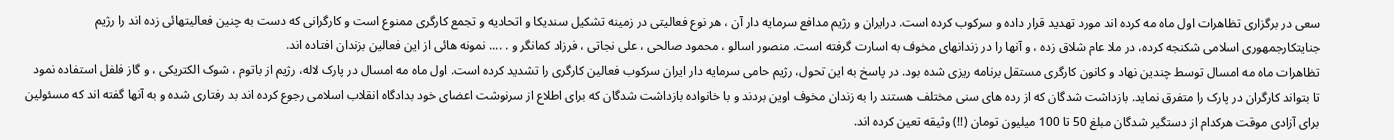سعی در برگزاری تظاهرات اول ماه مه کرده اند مورد تهدید قرار داده و سرکوب کرده است. درایران و رژیم مدافع سرمایه دار آن ، هر نوع فعالیتی در زمینه تشکیل سندیکا و اتحادیه و تجمع کارگری ممنوع است و کارگرانی که دست به چنین فعالیتهائی زده اند را رژیم جنایتکارجمهوری اسلامی شکنجه کرده، در ملا عام شلاق زده ، و آنها را در زندانهای مخوف به اسارت گرفته است. منصور اسالو ، محمود صالحی ، علی نجاتی ، فرزاد کمانگر و . .... نمونه هائی از این فعالین بزندان افتاده اند.
تظاهرات ماه مه امسال توسط چندین نهاد و کانون کارگری مستقل برنامه ریزی شده بود. در پاسخ به این تحول، رژیم حامی سرمایه دار ایران سرکوب فعالین کارگری را تشدید کرده است. اول ماه مه امسال در پارک لاله، رژیم از باتوم ، شوک الکتریکی ، و گاز فلفل استفاده نمود تا بتواند کارگران در پارک را متفرق نماید. بازداشت شدگان که از رده های سنی مختلف هستند را به زندان مخوف اوین بردند و با خانواده بازداشت شدگان که برای اطلاع از سرنوشت اعضای خود بدادگاه انقلاب اسلامی رجوع کرده اند بد رفتاری شده و به آنها گفته اند که مسئولین برای آزادی موقت هرکدام از دستگیر شدگان مبلغ 50 تا 100 میلیون تومان (!!) وثیقه تعین کرده اند.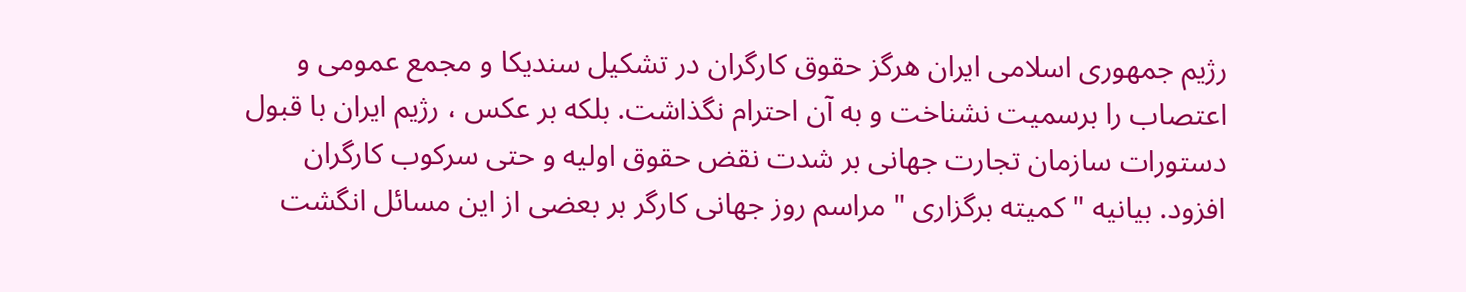رژیم جمهوری اسلامی ایران هرگز حقوق کارگران در تشکیل سندیکا و مجمع عمومی و اعتصاب را برسمیت نشناخت و به آن احترام نگذاشت. بلکه بر عکس ، رژیم ایران با قبول دستورات سازمان تجارت جهانی بر شدت نقض حقوق اولیه و حتی سرکوب کارگران افزود. بیانیه " کمیته برگزاری " مراسم روز جهانی کارگر بر بعضی از این مسائل انگشت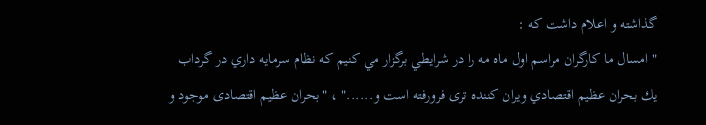گذاشته و اعلام داشت که :
" امسال ما كارگران مراسم اول ماه مه را در شرايطي برگزار مي كنيم كه نظام سرمايه داري در گرداب يك بحران عظيم اقتصادي ويران كننده تری فرورفته است و......" ، "بحران عظيم اقتصادی موجود و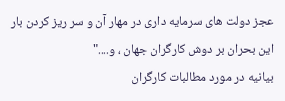عجز دولت های سرمايه داری در مهار آن و سر ريز كردن بار اين بحران بر دوش كارگران جهان ، و...."
بیانیه در مورد مطالبات کارگران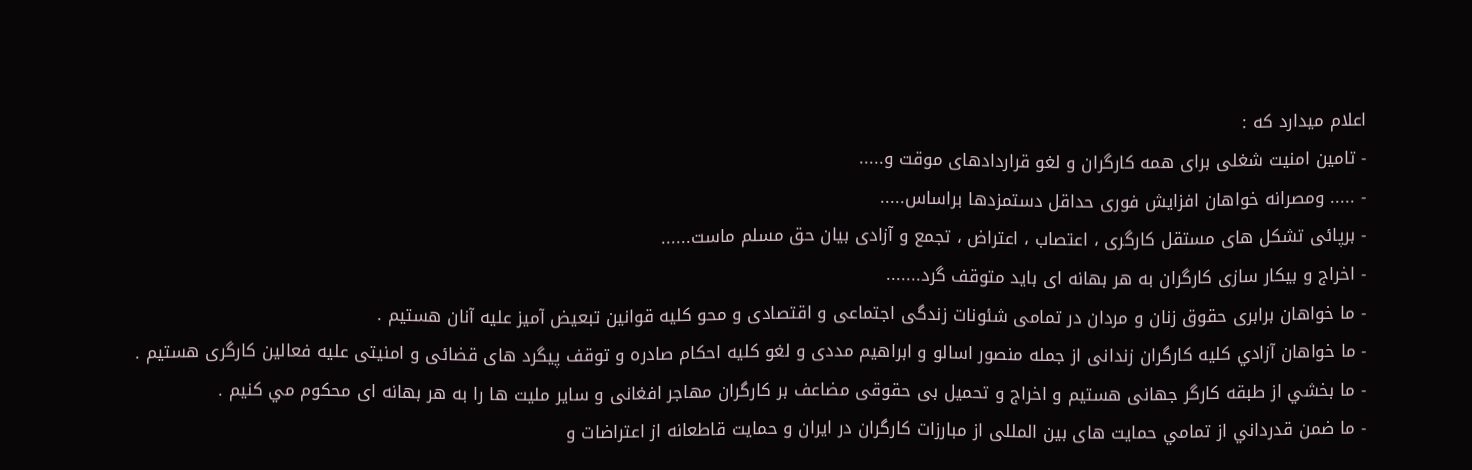اعلام میدارد که :
- تامين امنيت شغلی برای همه كارگران و لغو قراردادهای موقت و.....
- ..... ومصرانه خواهان افزايش فوری حداقل دستمزدها براساس.....
- برپائی تشكل های مستقل كارگری ، اعتصاب ، اعتراض ، تجمع و آزادی بيان حق مسلم ماست......
- اخراج و بيكار سازی كارگران به هر بهانه ای بايد متوقف گرد.......
- ما خواهان برابری حقوق زنان و مردان در تمامی شئونات زندگی اجتماعی و اقتصادی و محو كليه قوانين تبعيض آميز عليه آنان هستيم .
- ما خواهان آزادي كليه كارگران زندانی از جمله منصور اسالو و ابراهيم مددی و لغو كليه احكام صادره و توقف پيگرد های قضائی و امنيتی عليه فعالين كارگری هستيم .
- ما بخشي از طبقه كارگر جهانی هستيم و اخراج و تحميل بی حقوقی مضاعف بر كارگران مهاجر افغانی و ساير مليت ها را به هر بهانه ای محكوم مي كنيم .
- ما ضمن قدرداني از تمامي حمايت های بين المللی از مبارزات كارگران در ايران و حمايت قاطعانه از اعتراضات و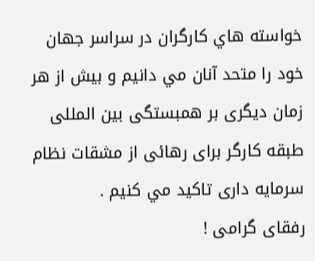خواسته هاي كارگران در سراسر جهان خود را متحد آنان مي دانيم و بيش از هر زمان ديگری بر همبستگی بين المللی طبقه كارگر برای رهائی از مشقات نظام سرمايه داری تاكيد مي كنيم .
رفقای گرامی !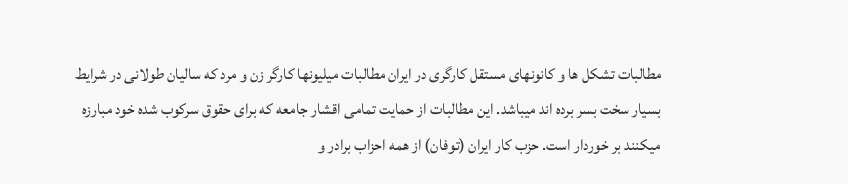مطالبات تشکل ها و کانونهای مستقل کارگری در ایران مطالبات میلیونها کارگر زن و مرد که سالیان طولانی در شرایط بسیار سخت بسر برده اند میباشد. این مطالبات از حمایت تمامی اقشار جامعه که برای حقوق سرکوب شده خود مبارزه میکنند بر خوردار است. حزب کار ایران (توفان) از همه احزاب برادر و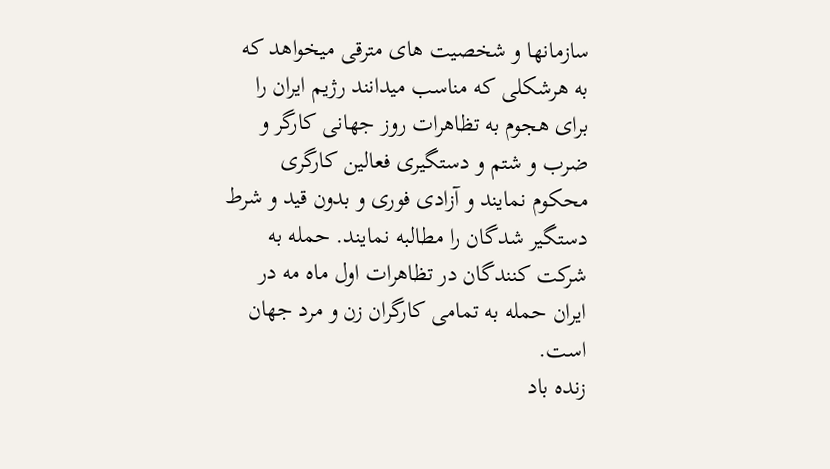سازمانها و شخصیت های مترقی میخواهد که به هرشکلی که مناسب میدانند رژیم ایران را برای هجوم به تظاهرات روز جهانی کارگر و ضرب و شتم و دستگیری فعالین کارگری محکوم نمایند و آزادی فوری و بدون قید و شرط دستگیر شدگان را مطالبه نمایند. حمله به شرکت کنندگان در تظاهرات اول ماه مه در ایران حمله به تمامی کارگران زن و مرد جهان است.
زنده باد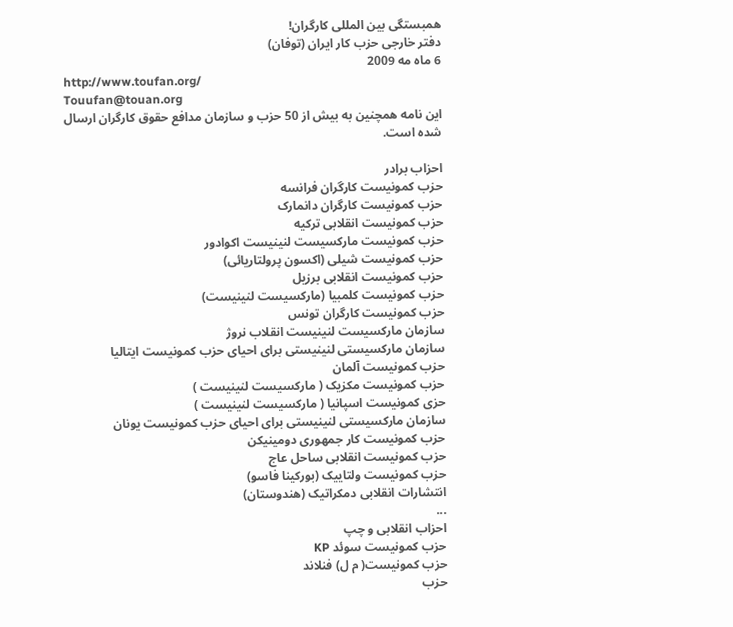همبستگی بین المللی کارگران!
دفتر خارجی حزب کار ایران (توفان)
6 ماه مه 2009
http://www.toufan.org/
Touufan@touan.org
این نامه همچنین به بیش از 50 حزب و سازمان مدافع حقوق کارگران ارسال شده است.

احزاب برادر
حزب کمونیست کارگران فرانسه
حزب کمونیست کارگران دانمارک
حزب کمونیست انقلابی ترکیه
حزب کمونیست مارکسیست لنینیست اکوادور
حزب کمونیست شیلی (اکسون پرولتاریائی)
حزب کمونیست انقلابی برزیل
حزب کمونیست کلمبیا (مارکسیست لنینیست)
حزب کمونیست کارگران تونس
سازمان مارکسیست لنینیست انقلاب نروژ
سازمان مارکسیستی لنینیستی برای احیای حزب کمونیست ایتالیا
حزب کمونیست آلمان
حزب کمونیست مکزیک ( مارکسیست لنینیست )
حزی کمونیست اسپانیا ( مارکسیست لنینیست )
سازمان مارکسیستی لنینیستی برای احیای حزب کمونیست یونان
حزب کمونیست کار جمهوری دومینیکن
حزب کمونیست انقلابی ساحل عاج
حزب کمونیست ولتاییک (بورکینا فاسو)
انتشارات انقلابی دمکراتیک (هندوستان)
...
احزاب انقلابی و چپ
حزب کمونیست سوئد KP
حزب کمونیست( م ل) فنلاند
حزب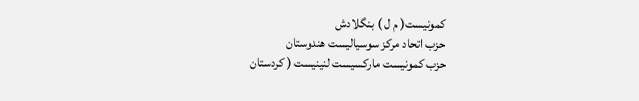کمونیست( م ل ) بنگلادش
حزب اتحاد مرکز سوسیالیست هندوستان
حزب کمونیست مارکسیست لنینیست ( کردستان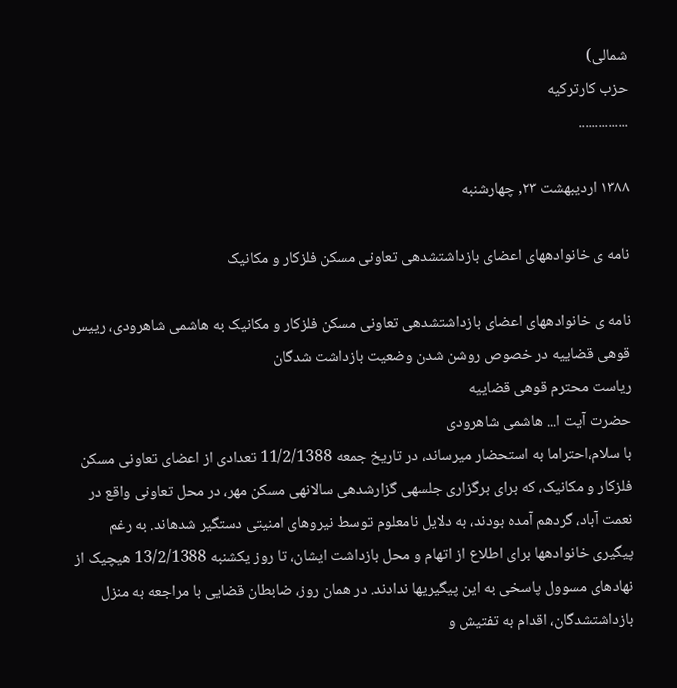شمالی)
حزب کارترکیه
...............

۱۳۸۸ اردیبهشت ۲۳, چهارشنبه

نامه ی خانوادههای اعضای بازداشتشدهی تعاونی مسکن فلزکار و مکانیک

نامه ی خانوادههای اعضای بازداشتشدهی تعاونی مسکن فلزکار و مکانیک به هاشمی شاهرودی، رییس قوهی قضاییه در خصوص روشن شدن وضعیت بازداشت شدگان
ریاست محترم قوهی قضاییه
حضرت آیت ا... هاشمی شاهرودی
با سلام،احتراما به استحضار میرساند، در تاریخ جمعه 11/2/1388 تعدادی از اعضای تعاونی مسکن فلزکار و مکانیک، که برای برگزاری جلسهی گزارشدهی سالانهی مسکن مهر، در محل تعاونی واقع در نعمت آباد، گردهم آمده بودند، به دلایل نامعلوم توسط نیروهای امنیتی دستگیر شدهاند. به رغم پیگیری خانوادهها برای اطلاع از اتهام و محل بازداشت ایشان، تا روز یکشنبه 13/2/1388 هیچیک از نهادهای مسوول پاسخی به این پیگیریها ندادند. در همان روز، ضابطان قضایی با مراجعه به منزل بازداشتشدگان، اقدام به تفتیش و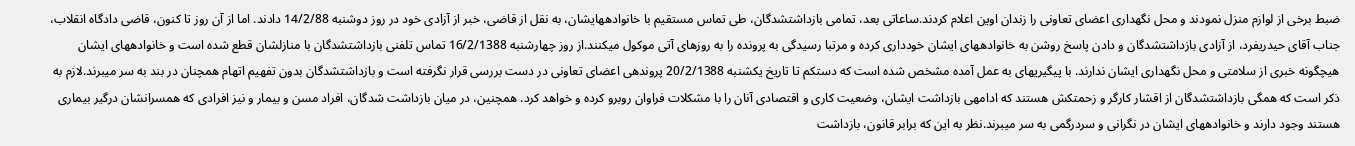ضبط برخی از لوازم منزل نمودند و محل نگهداری اعضای تعاونی را زندان اوین اعلام کردند.ساعاتی بعد، تمامی بازداشتشدگان، طی تماس مستقیم با خانوادههایشان، به نقل از قاضی، خبر از آزادی خود در روز دوشنبه 14/2/88 دادند. اما از آن روز تا کنون، قاضی دادگاه انقلاب، جناب آقای حیدریفرد، از آزادی بازداشتشدگان و دادن پاسخ روشن به خانوادههای ایشان خودداری کرده و مرتبا رسیدگی به پرونده را به روزهای آتی موکول میکنند.از روز چهارشنبه 16/2/1388 تماس تلفنی بازداشتشدگان با منازلشان قطع شده است و خانوادههای ایشان هیچگونه خبری از سلامتی و محل نگهداری ایشان ندارند. با پیگیریهای به عمل آمده مشخص شده است که دستکم تا تاریخ یکشنبه 20/2/1388 پروندهی اعضای تعاونی در دست بررسی قرار نگرفته است و بازداشتشدگان بدون تفهیم اتهام همچنان در بند به سر میبرند.لازم به ذکر است که همگی بازداشتشدگان از اقشار کارگر و زحمتکش هستند که ادامهی بازداشت ایشان، وضعیت کاری و اقتصادی آنان را با مشکلات فراوان روبرو کرده و خواهد کرد. همچنین، در میان بازداشت شدگان، افراد مسن و بیمار و نیز افرادی که همسرانشان درگیر بیماری هستند وجود دارند و خانوادههای ایشان در نگرانی و سردرگمی به سر میبرند.نظر به این که برابر قانون، بازداشت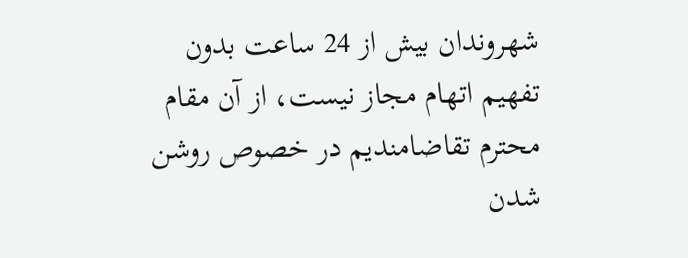شهروندان بیش از 24 ساعت بدون تفهیم اتهام مجاز نیست، از آن مقام محترم تقاضامندیم در خصوص روشن شدن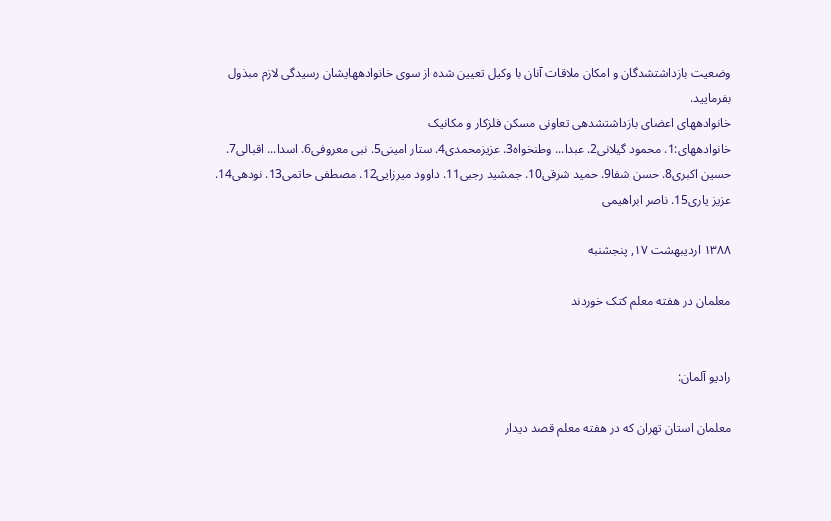وضعیت بازداشتشدگان و امکان ملاقات آنان با وکیل تعیین شده از سوی خانوادههایشان رسیدگی لازم مبذول بفرمایید.
خانوادههای اعضای بازداشتشدهی تعاونی مسکن فلزکار و مکانیک
خانوادههای:1. محمود گیلانی2. عبدا... وطنخواه3. عزیزمحمدی4. ستار امینی5. نبی معروفی6. اسدا... اقبالی7. حسین اکبری8. حسن شفا9. حمید شرقی10. جمشید رجبی11. داوود میرزایی12. مصطفی حاتمی13. نودهی14. عزیز یاری15. ناصر ابراهیمی

۱۳۸۸ اردیبهشت ۱۷, پنجشنبه

معلمان در هفته معلم کتک خوردند


راديو آلمان:

معلمان استان تهران که در هفته معلم قصد ديدار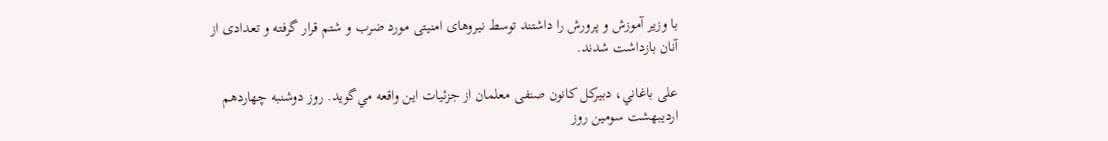با وزير آموزش و پرورش را داشتند توسط نيروهای امنيتی مورد ضرب و شتم قرار گرفته و تعدادی از آنان بازداشت شدند.

علی باغاني، دبيرکل کانون صنفی معلمان از جزئيات اين واقعه مي‌گويد. روز دوشنبه چهاردهم ارديبهشت سومين روز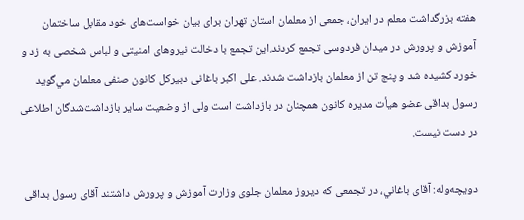هفته بزرگداشت معلم در ايران، جمعی از معلمان استان تهران برای بيان خواست‌های خود مقابل ساختمان آموزش و پرورش در ميدان فردوسی تجمع کردند.اين تجمع با دخالت نيروهای امنيتی و لباس شخصی به زد و خورد کشيده شد و پنج تن از معلمان بازداشت شدند. علی اکبر باغانی دبيرکل کانون صنفی معلمان مي‌گويد رسول بداقی عضو هيأت مديره کانون همچنان در بازداشت است ولی از وضعيت ساير بازداشت‌شدگان اطلاعی در دست نيست.

دويچه‌وله: آقای باغاني، در تجمعی که ديروز معلمان جلوی وزارت آموزش و پرورش داشتند آقای رسول بداقی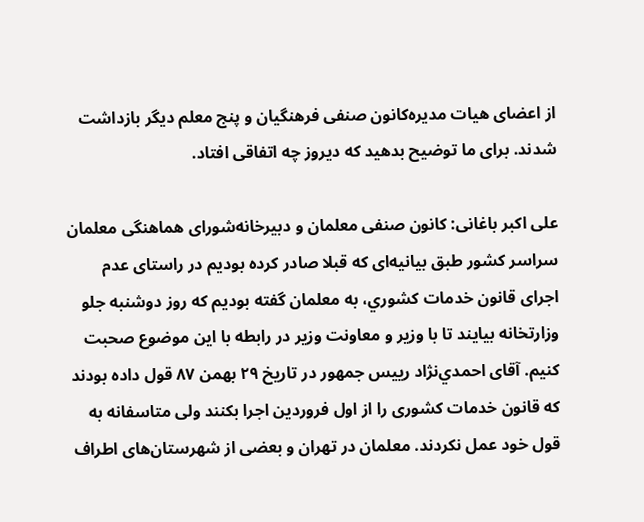از اعضای هيات مديره‌‌کانون صنفی فرهنگيان و پنج معلم ديگر بازداشت شدند. برای ما توضيح بدهيد که ديروز چه اتفاقی افتاد.

علی اکبر باغانی: کانون صنفی معلمان و دبيرخانه‌شورای هماهنگی معلمان سراسر کشور طبق بيانيه‌ای که قبلا صادر کرده بوديم در راستای عدم اجرای قانون خدمات کشوري، به معلمان گفته بوديم که روز دوشنبه جلو وزارتخانه بيايند تا با وزير و معاونت وزير در رابطه با اين موضوع صحبت کنيم. آقای احمدي‌نژاد رييس جمهور در تاريخ ۲۹ بهمن ۸۷ قول داده بودند که قانون خدمات کشوری را از اول فروردين اجرا بکنند ولی متاسفانه به قول خود عمل نکردند. معلمان در تهران و بعضی از شهرستان‌های اطراف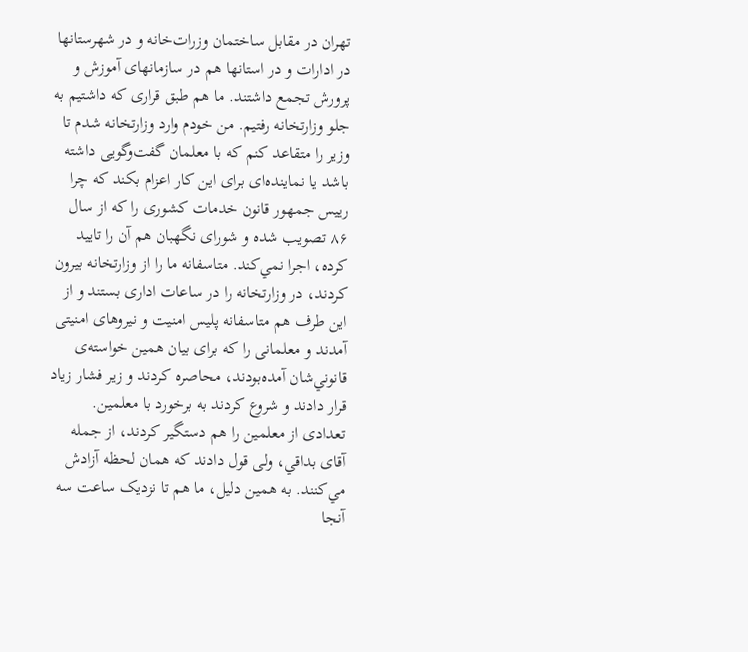تهران در مقابل ساختمان وزرات‌خانه و در شهرستانها در ادارات و در استانها هم در سازمانهای آموزش و پرورش تجمع داشتند. ما هم طبق قراری که داشتيم به جلو وزارتخانه رفتيم. من خودم وارد وزارتخانه شدم تا وزير را متقاعد کنم که با معلمان گفت‌وگويی داشته باشد يا نماينده‌ای برای اين کار اعزام بکند که چرا رييس جمهور قانون خدمات کشوری را که از سال ۸۶ تصويب شده و شورای نگهبان هم آن را تاييد کرده، اجرا نمي‌کند. متاسفانه ما را از وزارتخانه بيرون کردند، در وزارتخانه را در ساعات اداری بستند و از اين طرف هم متاسفانه پليس امنيت و نيروهای امنيتی آمدند و معلمانی را که برای بيان همين خواسته‌ی قانوني‌شان آمده‌بودند، محاصره کردند و زير فشار زياد قرار دادند و شروع کردند به برخورد با معلمين. تعدادی از معلمين را هم دستگير کردند، از جمله آقای بداقي، ولی قول دادند که همان لحظه آزادش مي‌کنند. به همين دليل، ما هم تا نزديک ساعت سه آنجا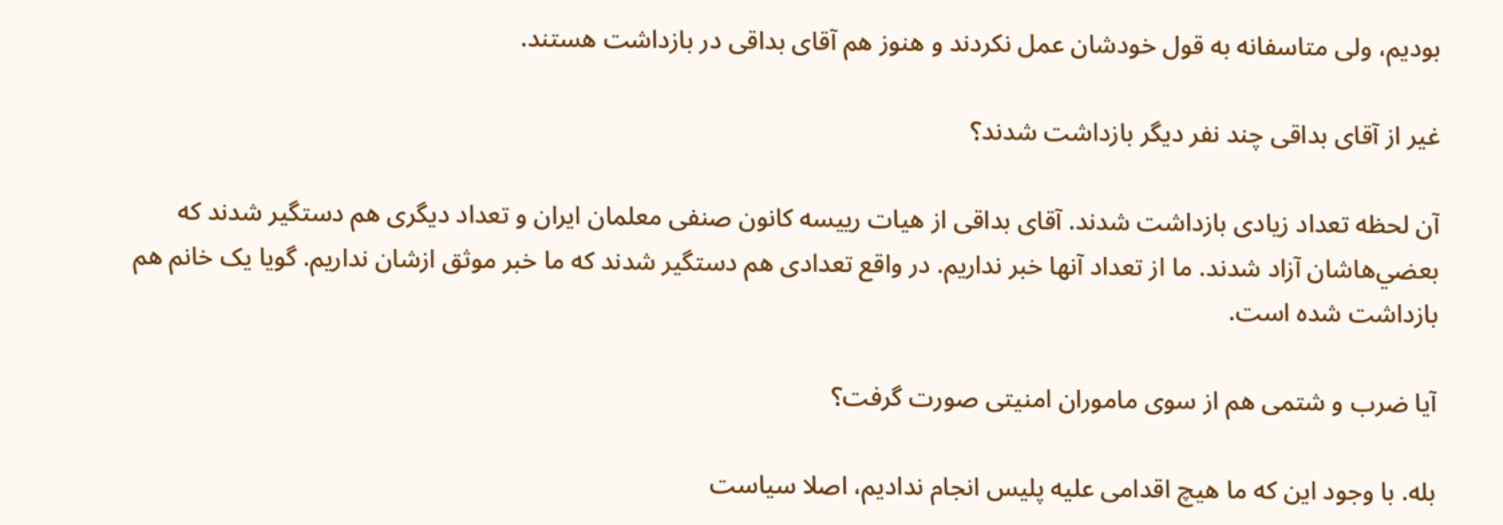بوديم، ولی متاسفانه به قول خودشان عمل نکردند و هنوز هم آقای بداقی در بازداشت هستند.

غير از آقای بداقی چند نفر ديگر بازداشت شدند؟

آن لحظه تعداد زيادی بازداشت شدند. آقای بداقی از هيات رييسه کانون صنفی معلمان ايران و تعداد ديگری هم دستگير شدند که بعضي‌هاشان آزاد شدند. ما از تعداد آنها خبر نداريم. در واقع تعدادی هم دستگير شدند که ما خبر موثق ازشان نداريم. گويا يک خانم هم بازداشت شده است.

آيا ضرب و شتمی هم از سوی ماموران امنيتی صورت گرفت؟

بله. با وجود اين که ما هيچ اقدامی عليه پليس انجام نداديم، اصلا سياست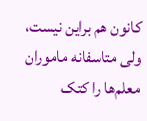کانون هم براين نيست، ولی متاسفانه ماموران معلم‌ها را کتک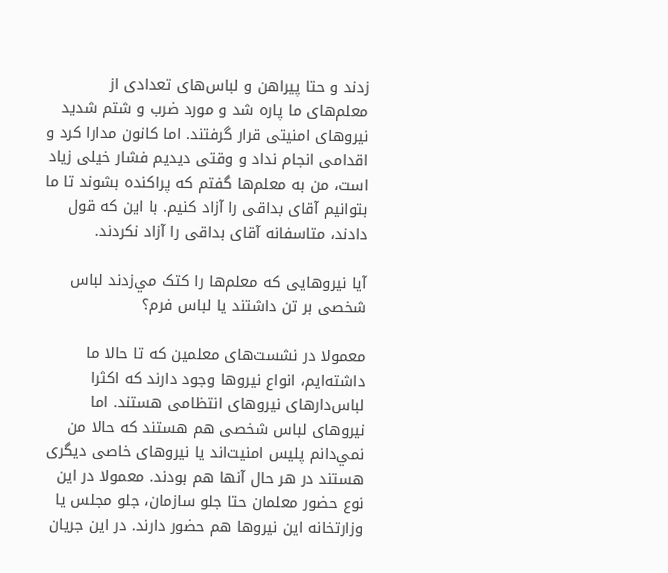زدند و حتا پيراهن و لباس‌های تعدادی از معلم‌های ما پاره شد و مورد ضرب و شتم شديد نيروهای امنيتی قرار گرفتند. اما کانون مدارا کرد و اقدامی انجام نداد و وقتی ديديم فشار خيلی زياد است، من به معلم‌ها گفتم که پراکنده بشوند تا ما بتوانيم آقای بداقی را آزاد کنيم. با اين که قول دادند، متاسفانه آقای بداقی را آزاد نکردند.

آيا نيروهايی که معلم‌ها را کتک مي‌زدند لباس شخصی بر تن داشتند يا لباس فرم؟

معمولا در نشست‌های معلمين که تا حالا ما داشته‌ايم، انواع نيروها وجود دارند که اکثرا لباس‌دارهای نيروهای انتظامی هستند. اما نيروهای لباس شخصی هم هستند که حالا من نمي‌دانم پليس امنيت‌اند يا نيروهای خاصی ديگری هستند در هر حال آنها هم بودند. معمولا در اين نوع حضور معلمان حتا جلو سازمان، جلو مجلس يا وزارتخانه اين نيروها هم حضور دارند. در اين جريان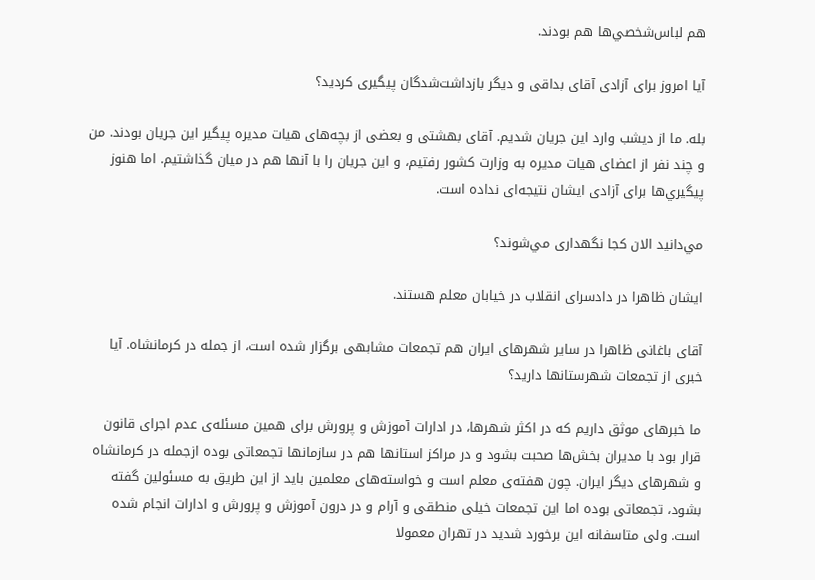هم لباس‌شخصي‌ها هم بودند.

آيا امروز برای آزادی آقای بداقی و ديگر بازداشت‌شدگان پيگيری کرديد؟

بله. ما از ديشب وارد اين جريان شديم. آقای بهشتی و بعضی از بچه‌های هيات مديره پيگير اين جريان بودند. من و چند نفر از اعضای هيات مديره به وزارت کشور رفتيم، و اين جريان را با آنها هم در ميان گذاشتيم. اما هنوز پيگيري‌ها برای آزادی ايشان نتيجه‌ای نداده است.

مي‌دانيد الان کجا نگهداری مي‌شوند؟

ايشان ظاهرا در دادسرای انقلاب در خيابان معلم هستند.

آقای باغانی ظاهرا در ساير شهرهای ايران هم تجمعات مشابهی برگزار شده است، از جمله در کرمانشاه. آيا خبری از تجمعات شهرستانها داريد؟

ما خبرهای موثق داريم که در اکثر شهرها، در ادارات آموزش و پرورش برای همين مسئله‌ی عدم اجرای قانون قرار بود با مديران بخش‌ها صحبت بشود و در مراکز استانها هم در سازمانها تجمعاتی بوده ازجمله در کرمانشاه و شهرهای ديگر ايران. چون هفته‌ی معلم است و خواسته‌های معلمين بايد از اين طريق به مسئولين گفته بشود، تجمعاتی بوده اما اين تجمعات خيلی منطقی و آرام و در درون آموزش و پرورش و ادارات انجام شده است. ولی متاسفانه اين برخورد شديد در تهران معمولا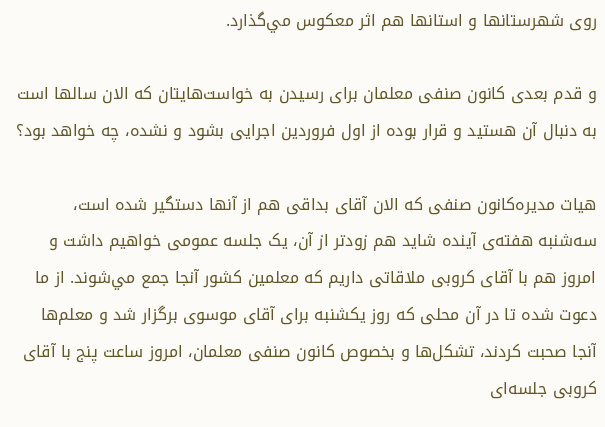روی شهرستانها و استانها هم اثر معکوس مي‌گذارد.

و قدم بعدی کانون صنفی معلمان برای رسيدن به خواست‌هايتان که الان سالها است به دنبال آن هستيد و قرار بوده از اول فروردين اجرايی بشود و نشده، چه خواهد بود؟

هيات مديره‌کانون صنفی که الان آقای بداقی هم از آنها دستگير شده است، سه‌شنبه هفته‌ی آينده شايد هم زودتر از آن، يک جلسه عمومی خواهيم داشت و امروز هم با آقای کروبی ملاقاتی داريم که معلمين کشور آنجا جمع مي‌شوند. از ما دعوت شده تا در آن محلی که روز يکشنبه برای آقای موسوی برگزار شد و معلم‌ها آنجا صحبت کردند، تشکل‌ها و بخصوص کانون صنفی معلمان، امروز ساعت پنج با آقای کروبی جلسه‌ای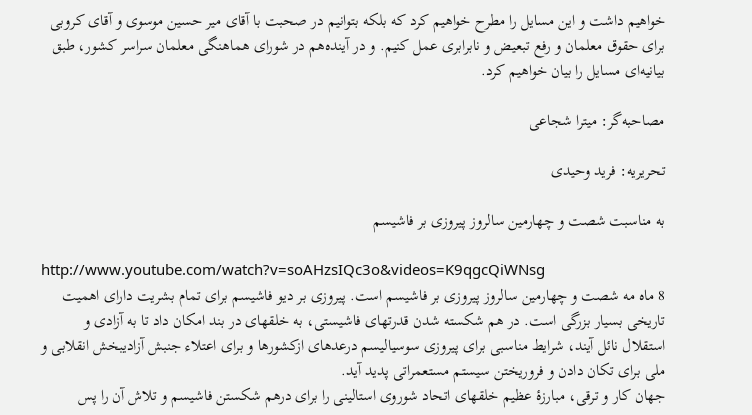خواهيم داشت و اين مسايل را مطرح خواهيم کرد که بلکه بتوانيم در صحبت با آقای مير حسين موسوی و آقای کروبی برای حقوق معلمان و رفع تبعيض و نابرابری عمل ‌کنيم. و در آينده‌هم در شورای هماهنگی معلمان سراسر کشور، طبق بيانيه‌ای مسايل را بيان خواهيم کرد.

مصاحبه‌گر: ميترا شجاعی

تحريريه: فريد وحيدی

به مناسبت شصت و چهارمین سالروز پیروزی بر فاشیسم

http://www.youtube.com/watch?v=soAHzsIQc3o&videos=K9qgcQiWNsg
8 ماه مه شصت و چهارمین سالروز پیروزی بر فاشیسم است. پیروزی بر دیو فاشیسم برای تمام بشریت دارای اهمیت تاریخی بسیار بزرگی است. در هم شکسته شدن قدرتهاى فاشیستی، به خلقهاى در بند امکان داد تا به آزادی و استقلال نائل آیند، شرایط مناسبی برای پیروزی سوسیالیسم درعدهاى ازکشورها و برای اعتلاء جنبش آزادیبخش انقلابی و ملی برای تکان دادن و فروریختن سیستم مستعمراتی پدید آید.
جهان کار و ترقی، مبارزۀ عظیم خلقهاى اتحاد شوروی استالینی را برای درهم شکستن فاشیسم و تلاش آن را پس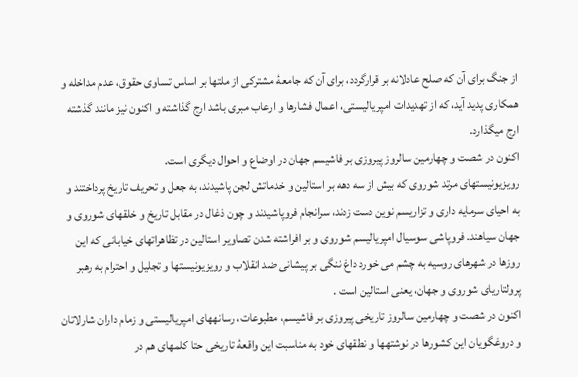از جنگ برای آن که صلح عادلانه بر قرارگردد، برای آن که جامعۀ مشترکی از ملتها بر اساس تساوی حقوق، عدم مداخله و همکاری پدید آید، که از تهدیدات امپریالیستی، اعمال فشارها و ارعاب مبری باشد ارج گذاشته و اکنون نیز مانند گذشته ارج میگذارد.
اکنون در شصت و چهارمین سالروز پیروزی بر فاشیسم جهان در اوضاع و احوال دیگری است.
رویزیونیستهاى مرتد شوروی که بیش از سه دهه بر استالین و خدماتش لجن پاشیدند، به جعل و تحریف تاریخ پرداختند و به احیای سرمایه داری و تزاریسم نوین دست زدند، سرانجام فروپاشیدند و چون ذغال در مقابل تاریخ و خلقهاى شوروی و جهان سیاهند. فروپاشی سوسیال امپریالیسم شوروی و بر افراشته شدن تصاویر استالین در تظاهراتهاى خیابانی که این روزها در شهرهای روسیه به چشم می خورد داغ ننگی بر پیشانی ضد انقلاب و رویزیونیستها و تجلیل و احترام به رهبر پرولتاریای شوروی و جهان، یعنی استالین است .
اکنون در شصت و چهارمین سالروز تاریخی پیروزی بر فاشیسم، مطبوعات، رسانههاى امپریالیستی و زمام داران شارلاتان و دروغگویان این کشورها در نوشتهها و نطقهاى خود به مناسبت این واقعۀ تاریخی حتا کلمهاى هم در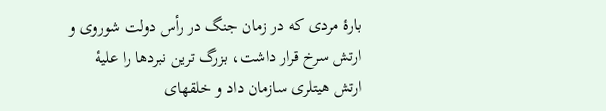بارۀ مردی که در زمان جنگ در رأس دولت شوروی و ارتش سرخ قرار داشت، بزرگ ترین نبردها را علیۀ ارتش هیتلری سازمان داد و خلقهاى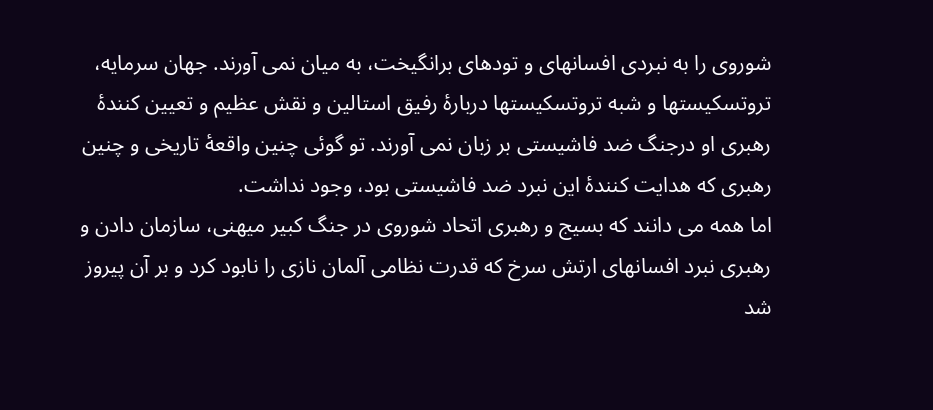شوروی را به نبردی افسانهاى و تودهاى برانگیخت، به میان نمی آورند. جهان سرمایه، تروتسکیستها و شبه تروتسکیستها دربارۀ رفیق استالین و نقش عظیم و تعیین کنندۀ رهبری او درجنگ ضد فاشیستی بر زبان نمی آورند. تو گوئی چنین واقعۀ تاریخی و چنین رهبری که هدایت کنندۀ این نبرد ضد فاشیستی بود، وجود نداشت.
اما همه می دانند که بسیج و رهبری اتحاد شوروی در جنگ کبیر میهنی، سازمان دادن و رهبری نبرد افسانهاى ارتش سرخ که قدرت نظامی آلمان نازی را نابود کرد و بر آن پیروز شد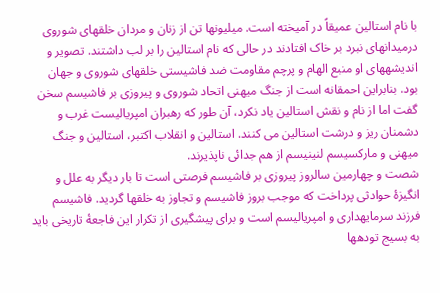با نام استالین عمیقاً در آمیخته است. میلیونها تن از زنان و مردان خلقهاى شوروی درمیدانهاى نبرد بر خاک افتادند در حالی که نام استالین را بر لب داشتند. تصویر و اندیشههاى او منبع الهام و پرچم مقاومت ضد فاشیستی خلقهاى شوروی و جهان بود. بنابراین احمقانه است از جنگ میهنی اتحاد شوروی و پیروزی بر فاشیسم سخن گفت اما از نام و نقش استالین یاد نکرد، آن طور که رهبران امپریالیست غرب و دشمنان ریز و درشت استالین می کنند. استالین و انقلاب اکتبر، استالین و جنگ میهنی و مارکسیسم لنینیسم از هم جدائی ناپذیرند.
شصت و چهارمین سالروز پیروزی بر فاشیسم فرصتی است تا بار دیگر به علل و انگیزۀ حوادثی پرداخت که موجب بروز فاشیسم و تجاوز به خلقها گردید. فاشیسم فرزند سرمایهداری و امپریالیسم است و برای پیشگیری از تکرار این فاجعۀ تاریخی باید به بسیج تودهها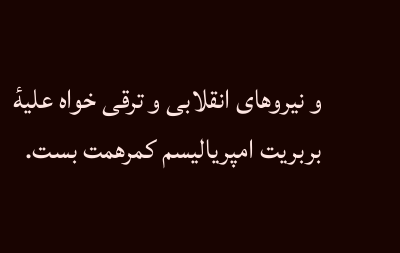و نیروهای انقلابی و ترقی خواه علیۀ بربریت امپریالیسم کمرهمت بست.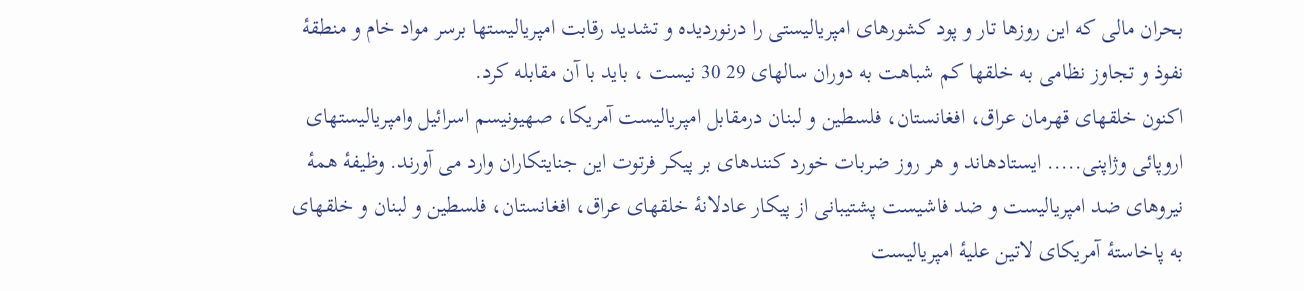بحران مالی که این روزها تار و پود کشورهای امپریالیستی را درنوردیده و تشدید رقابت امپریالیستها برسر مواد خام و منطقۀ نفوذ و تجاوز نظامی به خلقها کم شباهت به دوران سالهاى 29 30 نیست ، باید با آن مقابله کرد.
اکنون خلقهاى قهرمان عراق، افغانستان، فلسطین و لبنان درمقابل امپریالیست آمریکا، صهیونیسم اسرائیل وامپریالیستهاى اروپائی وژاپنی..... ایستادهاند و هر روز ضربات خورد کنندهاى بر پیکر فرتوت این جنایتکاران وارد می آورند. وظیفۀ همۀ نیروهای ضد امپریالیست و ضد فاشیست پشتیبانی از پیکار عادلانۀ خلقهاى عراق، افغانستان، فلسطین و لبنان و خلقهاى به پاخاستۀ آمریکای لاتین علیۀ امپریالیست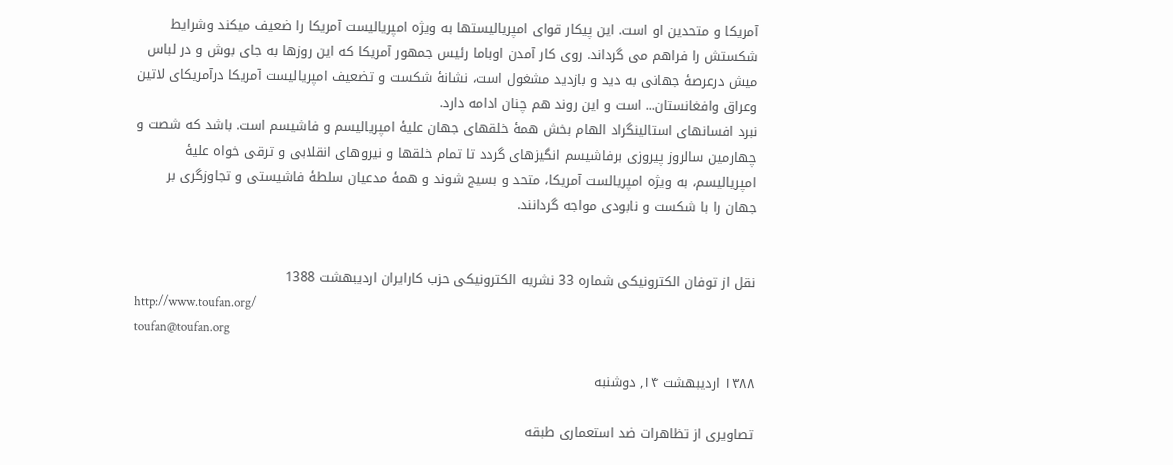آمریکا و متحدین او است. این پیکار قوای امپریالیستها به ویژه امپریالیست آمریکا را ضعیف میکند وشرایط شکستش را فراهم می گرداند. روی کار آمدن اوباما رئیس جمهور آمریکا که این روزها به جای بوش و در لباس میش درعرصۀ جهانی به دید و بازدید مشغول است، نشانۀ شکست و تضعیف امپریالیست آمریکا درآمریکای لاتین وعراق وافغانستان... است و این روند هم چنان ادامه دارد.
نبرد افسانهاى استالینگراد الهام بخش همۀ خلقهاى جهان علیۀ امپریالیسم و فاشیسم است. باشد که شصت و چهارمین سالروز پیروزی برفاشیسم انگیزهاى گردد تا تمام خلقها و نیروهای انقلابی و ترقی خواه علیۀ امپریالیسم، به ویژه امپریالست آمریکا، متحد و بسیج شوند و همۀ مدعیان سلطۀ فاشیستی و تجاوزگری بر جهان را با شکست و نابودی مواجه گردانند.


نقل از توفان الکترونیکی شماره 33 نشریه الکترونیکی حزب کارایران اردیبهشت 1388
http://www.toufan.org/
toufan@toufan.org

۱۳۸۸ اردیبهشت ۱۴, دوشنبه

تصاویری از تظاهرات ضد استعماری طبقه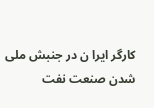کارگر ایرا ن در جنبش ملی شدن صنعت نفت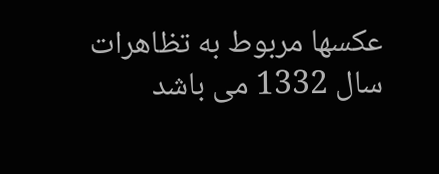عکسها مربوط به تظاهرات سال 1332 می باشد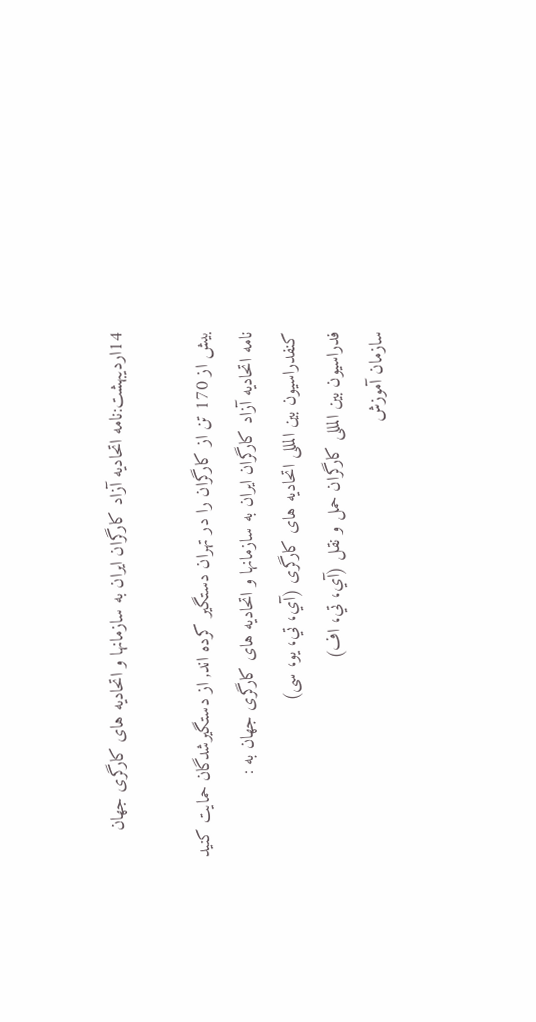14ارديبهشت:نامه اتحاديه آزاد کارگران ايران به سازمانها و اتحاديه های کارگری جهان

بيش از 170 تن از کارگران را در تهران دستگير کرده اند, از دستگيرشدگان حمايت کنيد
نامه اتحاديه آزاد کارگران ايران به سازمانها و اتحاديه های کارگری جهان به :
کنفدراسيون بين المللی اتحاديه های کارگری (آي، تي، يو، سی)
فدراسيون بين المللی کارگران حمل و نقل (آي، تي، اف)
سازمان آموزش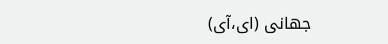جهانی (ای،آی)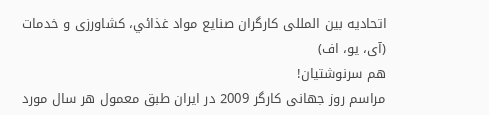اتحاديه بين المللی کارگران صنايع مواد غذائي، کشاورزی و خدمات (آی، يو، اف)
هم سرنوشتيان!
مراسم روز جهانی کارگر 2009 در ايران طبق معمول هر سال مورد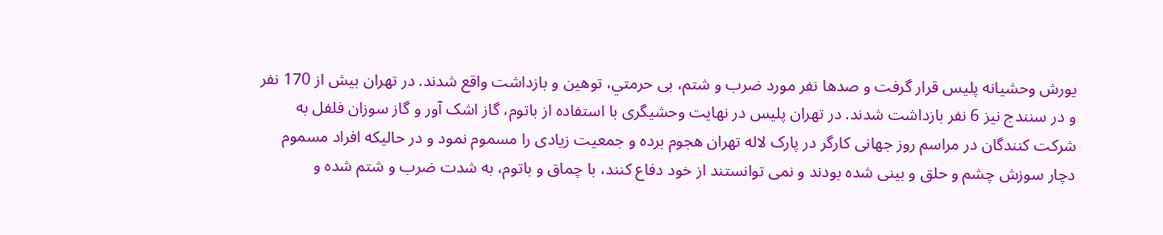يورش وحشيانه پليس قرار گرفت و صدها نفر مورد ضرب و شتم، بی حرمتي، توهين و بازداشت واقع شدند. در تهران بيش از 170 نفر و در سنندج نيز 6 نفر بازداشت شدند. در تهران پليس در نهايت وحشيگری با استفاده از باتوم، گاز اشک آور و گاز سوزان فلفل به شرکت کنندگان در مراسم روز جهانی کارگر در پارک لاله تهران هجوم برده و جمعيت زيادی را مسموم نمود و در حاليکه افراد مسموم دچار سوزش چشم و حلق و بينی شده بودند و نمی توانستند از خود دفاع کنند، با چماق و باتوم، به شدت ضرب و شتم شده و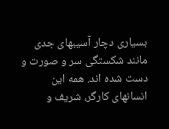بسياری دچار آسيبهای جدی مانند شکستگی سر و صورت و دست شده اند. همه اين انسانهای کارگر، شريف و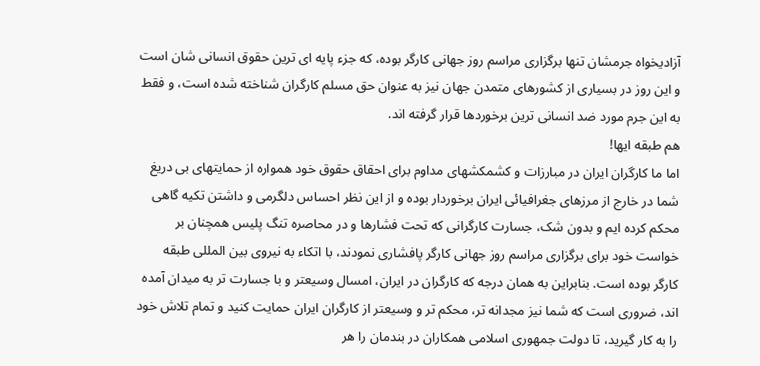آزاديخواه جرمشان تنها برگزاری مراسم روز جهانی کارگر بوده، که جزء پايه ای ترين حقوق انسانی شان است و اين روز در بسياری از کشورهای متمدن جهان نيز به عنوان حق مسلم کارگران شناخته شده است، و فقط به اين جرم مورد ضد انسانی ترين برخوردها قرار گرفته اند.
هم طبقه ايها!
اما ما کارگران ايران در مبارزات و کشمکشهای مداوم برای احقاق حقوق خود همواره از حمايتهای بی دريغ شما در خارج از مرزهای جغرافيائی ايران برخوردار بوده و از اين نظر احساس دلگرمی و داشتن تکيه گاهی محکم کرده ايم و بدون شک، جسارت کارگرانی که تحت فشارها و در محاصره تنگ پليس همچنان بر خواست خود برای برگزاری مراسم روز جهانی کارگر پافشاری نمودند، با اتکاء به نيروی بين المللی طبقه کارگر بوده است. بنابراين به همان درجه که کارگران در ايران، امسال وسيعتر و با جسارت تر به ميدان آمده اند، ضروری است که شما نيز مجدانه تر، محکم تر و وسيعتر از کارگران ايران حمايت کنيد و تمام تلاش خود را به کار گيريد، تا دولت جمهوری اسلامی همکاران در بندمان را هر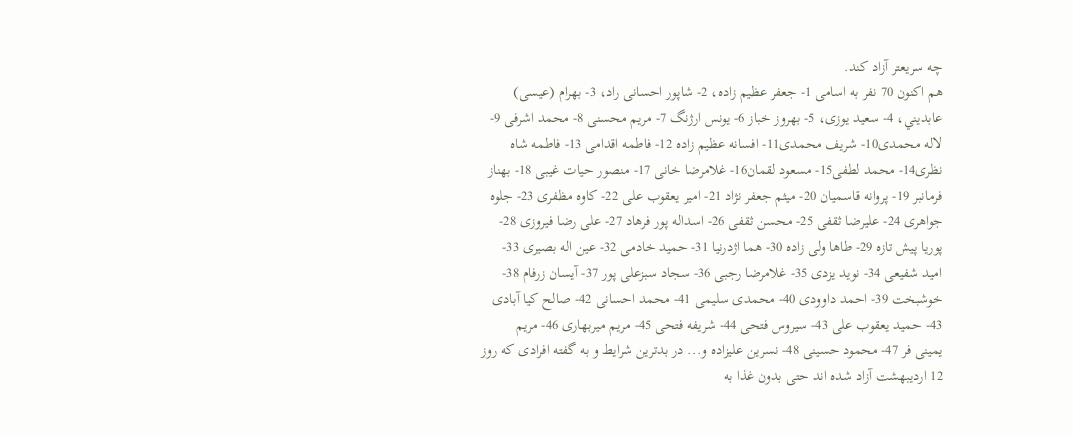چه سريعتر آزاد کند.
هم اکنون 70 نفر به اسامی 1- جعفر عظيم زاده، 2- شاپور احسانی راد، 3- بهرام (عيسی) عابديني، 4- سعيد يوزی، 5- بهروز خباز 6- يونس ارژنگ 7- مريم محسنی 8- محمد اشرفی 9- لاله محمدی10- شريف محمدی11- افسانه عظيم زاده 12- فاطمه اقدامی 13- فاطمه شاه نظری14- محمد لطفی15- مسعود لقمان16- غلامرضا خانی 17- منصور حيات غيبی 18- بهناز فرمانبر 19- پروانه قاسميان 20- ميثم جعفر نژاد 21- امير يعقوب علی 22- کاوه مظفری 23- جلوه جواهری 24- عليرضا ثقفی 25- محسن ثقفی 26- اسداله پور فرهاد 27- علی رضا فيروزی 28- پوريا پيش تازه 29- طاها ولی زاده 30- هما اژدرنيا 31- حميد خادمی 32- عين اله بصيری 33- اميد شفيعی 34- نويد يزدی 35- غلامرضا رجبی 36- سجاد سبزعلی پور 37- آيسان زرفام 38- خوشبخت 39- احمد داوودی 40- محمدی سليمی 41- محمد احسانی 42- صالح کيا آبادی 43- حميد يعقوب علی 43- سيروس فتحی 44- شريفه فتحی 45- مريم ميربهاری 46- مريم يمينی ‌فر 47- محمود حسينی 48- نسرين عليزاده و... در بدترين شرايط و به گفته افرادی که روز 12 ارديبهشت آزاد شده اند حتی بدون غذا به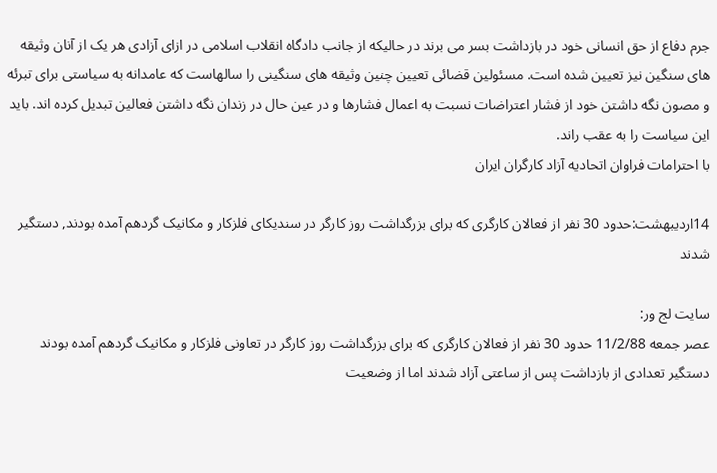جرم دفاع از حق انسانی خود در بازداشت بسر می برند در حاليکه از جانب دادگاه انقلاب اسلامی در ازای آزادی هر يک از آنان وثيقه های سنگين نيز تعيين شده است. مسئولين قضائی تعيين چنين وثیقه های سنگينی را سالهاست که عامدانه به سياستی برای تبرئه و مصون نگه داشتن خود از فشار اعتراضات نسبت به اعمال فشارها و در عين حال در زندان نگه داشتن فعالين تبديل کرده اند. بايد اين سياست را به عقب راند.
با احترامات فراوان اتحاديه آزاد کارگران ايران

14ارديبهشت:حدود 30 نفر از فعالان کارگری که برای بزرگداشت روز کارگر در سنديکای فلزکار و مکانيک گردهم آمده بودند, دستگير شدند

سايت لج ور:
عصر جمعه 11/2/88 حدود 30 نفر از فعالان کارگری که برای بزرگداشت روز کارگر در تعاونی فلزکار و مکانيک گردهم آمده بودند دستگير تعدادی از بازداشت پس از ساعتی آزاد شدند اما از وضعيت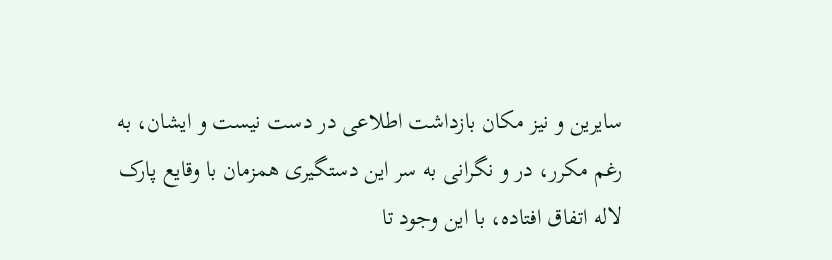سايرين و نيز مکان بازداشت اطلاعی در دست نيست و ايشان، به رغم مکرر، در و نگرانی به سر اين دستگيری همزمان با وقايع پارک لاله اتفاق افتاده، با اين وجود تا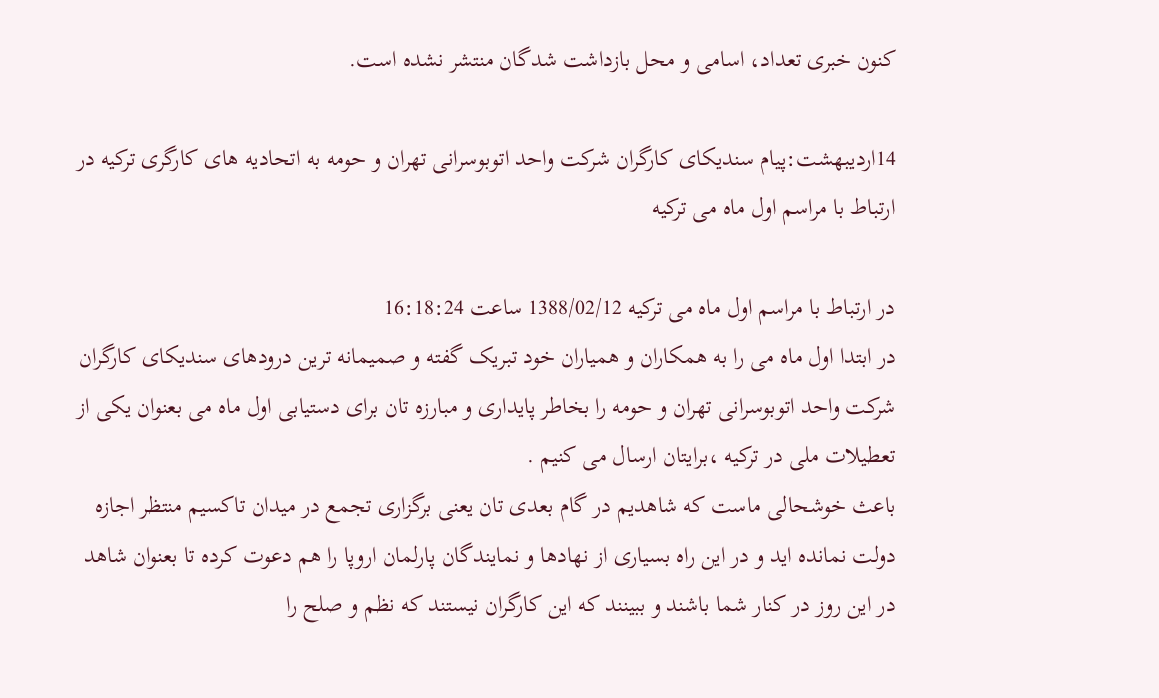کنون خبری تعداد، اسامی و محل بازداشت شدگان منتشر نشده است.

14ارديبهشت:پيام سنديكاى كارگران شركت واحد اتوبوسرانى تهران و حومه به اتحاديه های کارگری ترکيه در ارتباط با مراسم اول ماه می ترکيه

در ارتباط با مراسم اول ماه می ترکيه 1388/02/12 ساعت 16:18:24
در ابتدا اول ماه می را به همکاران و همياران خود تبريک گفته و صميمانه ترين درودهای سنديكاى كارگران شركت واحد اتوبوسرانى تهران و حومه را بخاطر پايداری و مبارزه تان برای دستيابی اول ماه می بعنوان يکی از تعطيلات ملی در ترکيه ،برايتان ارسال مى كنيم .
باعث خوشحالی ماست که شاهديم در گام بعدی تان يعنی برگزاری تجمع در ميدان تاکسيم منتظر اجازه دولت نمانده ايد و در اين راه بسياری از نهادها و نمايندگان پارلمان اروپا را هم دعوت کرده تا بعنوان شاهد در اين روز در کنار شما باشند و ببينند که اين کارگران نيستند که نظم و صلح را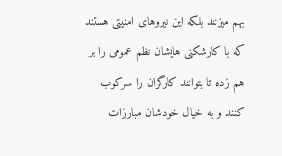بهم ميزنند بلکه اين نيروهای امنيتی هستند که با کارشکنی هايشان نظم عمومی را بر هم زده تا بتوانند کارگران را سرکوب کنند و به خيال خودشان مبارزات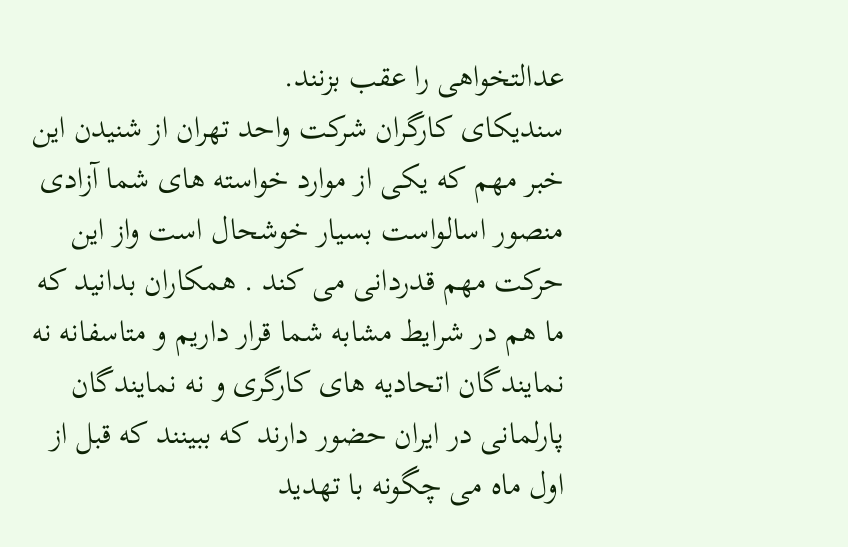عدالتخواهی را عقب بزنند.
سنديكاى كارگران شركت واحد تهران از شنيدن اين خبر مهم که يکی از موارد خواسته های شما آزادی منصور اسالواست بسيار خوشحال است واز اين حرکت مهم قدردانى مى كند . همکاران بدانيد که ما هم در شرايط مشابه شما قرار داريم و متاسفانه نه نمايندگان اتحاديه های کارگری و نه نمايندگان پارلمانی در ايران حضور دارند که ببينند که قبل از اول ماه می چگونه با تهديد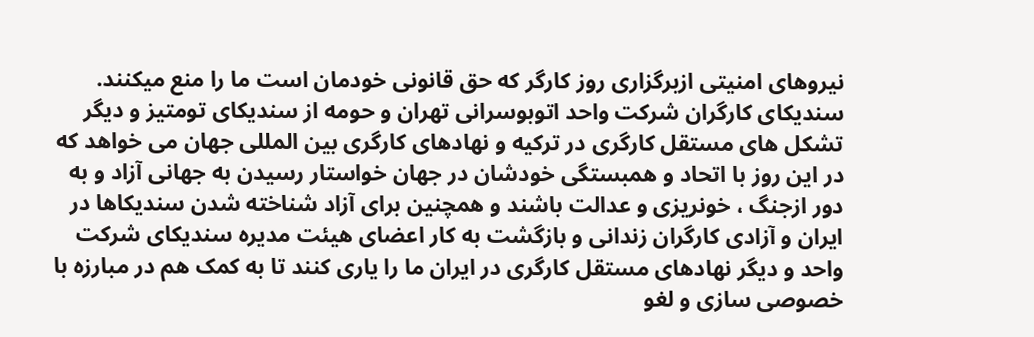نيروهای امنيتی ازبرگزاری روز کارگر که حق قانونی خودمان است ما را منع ميکنند. سنديكاى كارگران شركت واحد اتوبوسرانى تهران و حومه از سنديكاى تومتيز و ديگر تشكل هاى مستقل كارگرى در ترکيه و نهادهاى كارگرى بين المللى جهان مى خواهد که در اين روز با اتحاد و همبستگى خودشان در جهان خواستار رسيدن به جهانى آزاد و به دور ازجنگ ، خونريزى و عدالت باشند و همچنين براى آزاد شناخته شدن سنديكاها در ايران و آزادى كارگران زندانى و بازگشت به كار اعضاى هيئت مديره سنديكاى شركت واحد و ديگر نهادهای مستقل کارگری در ايران ما را ياری کنند تا به کمک هم در مبارزه با خصوصى سازى و لغو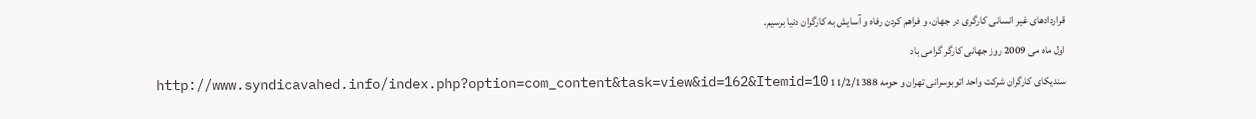قراردادهاى غير انسانی کارگری در جهان، و فراهم كردن رفاه و آسايش به كارگران دنيا برسيم.
اول ماه می 2009 روز جهانى كارگر گرامى باد
سنديكاى كارگران شركت واحد اتوبوسرانى تهران و حومه 11/2/1388 http://www.syndicavahed.info/index.php?option=com_content&task=view&id=162&Itemid=10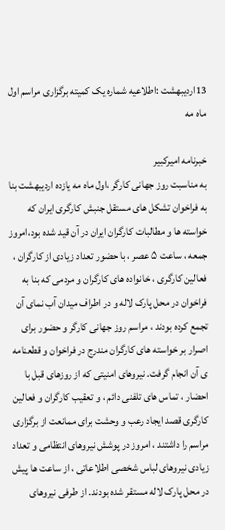13ارديبهشت :اطلاعيه شماره يک کميته برگزاری مراسم اول ماه مه

خبرنامه اميرکبير
به مناسبت روز جهانی کارگر ،اول ماه مه يازده ارديبهشت بنا به فراخوان تشکل های مستقل جنبش کارگری ايران که خواسته ها و مطالبات کارگران ايران در آن قيد شده بود،امروز جمعه ، ساعت ۵ عصر ، با حضور تعداد زيادی از کارگران ، فعالين کارگری ، خانواده های کارگران و مردمی که بنا به فراخوان در محل پارک لاله و در اطراف ميدان آب نمای آن تجمع کرده بودند ، مراسم روز جهانی کارگر و حضور برای اصرار بر خواسته های کارگران مندرج در فراخوان و قطعنامه ی آن انجام گرفت. نيروهای امنيتی که از روزهای قبل با احضار ، تماس های تلفنی دائم ، و تعقيب کارگران و فعالين کارگری قصد ايجاد رعب و وحشت برای ممانعت از برگزاری مراسم را داشتند ، امروز در پوشش نيروهای انتظامی و تعداد زيادی نيروهای لباس شخصی اطلاعاتی ، از ساعت ها پيش در محل پارک لاله مستقر شده بودند. از طرفی نيروهای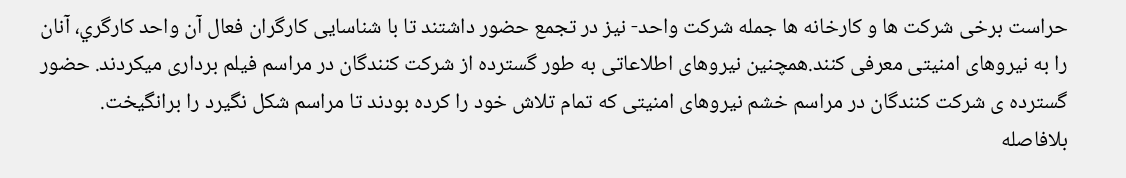حراست برخی شرکت ها و کارخانه ها جمله شرکت واحد- نيز در تجمع حضور داشتند تا با شناسايی کارگران فعال آن واحد کارگري، آنان را به نيروهای امنيتی معرفی کنند.همچنين نيروهای اطلاعاتی به طور گسترده از شرکت کنندگان در مراسم فيلم برداری ميکردند. حضور گسترده ی شرکت کنندگان در مراسم خشم نيروهای امنيتی که تمام تلاش خود را کرده بودند تا مراسم شکل نگيرد را برانگيخت. بلافاصله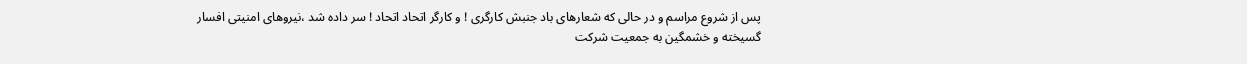پس از شروع مراسم و در حالی که شعارهای باد جنبش کارگری ! و کارگر اتحاد اتحاد ! سر داده شد ،نيروهای امنيتی افسار گسيخته و خشمگين به جمعيت شرکت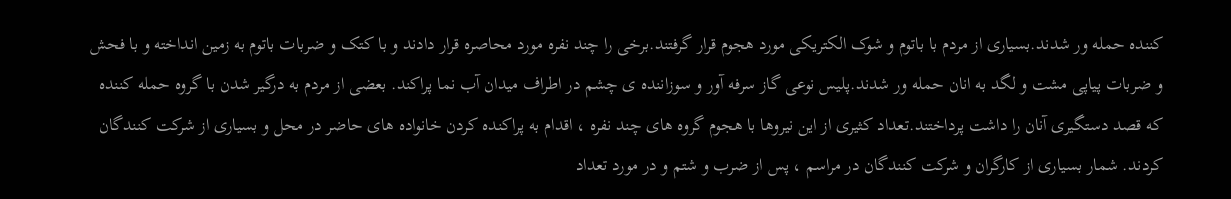کننده حمله ور شدند.بسياری از مردم با باتوم و شوک الکتريکی مورد هجوم قرار گرفتند.برخی را چند نفره مورد محاصره قرار دادند و با کتک و ضربات باتوم به زمين انداخته و با فحش و ضربات پياپی مشت و لگد به انان حمله ور شدند.پليس نوعی گاز سرفه آور و سوزاننده ی چشم در اطراف ميدان آب نما پراکند. بعضی از مردم به درگير شدن با گروه حمله کننده که قصد دستگيری آنان را داشت پرداختند.تعداد کثيری از اين نيروها با هجوم گروه های چند نفره ، اقدام به پراکنده کردن خانواده های حاضر در محل و بسياری از شرکت کنندگان کردند. شمار بسياری از کارگران و شرکت کنندگان در مراسم ، پس از ضرب و شتم و در مورد تعداد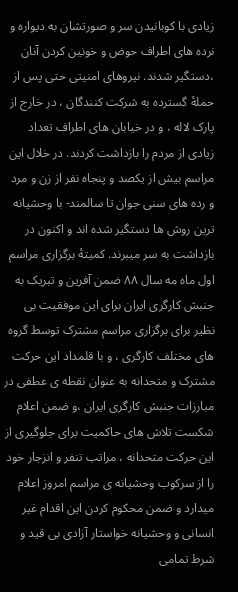زيادی با کوبانيدن سر و صورتشان به ديواره و نرده های اطراف حوض و خونين کردن آنان ،دستگير شدند. نيروهای امنيتی حتی پس از حملۀ گسترده به شرکت کنندگان ، در خارج از پارک لاله ، و در خيابان های اطراف تعداد زيادی از مردم را بازداشت کردند. در خلال اين مراسم بيش از يکصد و پنجاه نفر از زن و مرد و رده های سنی جوان تا سالمند- با وحشيانه ترين روش ها دستگير شده اند و اکنون در بازداشت به سر ميبرند. کميتۀ برگزاری مراسم اول ماه مه سال ۸۸ ضمن آفرين و تبريک به جنبش کارگری ايران برای اين موفقيت بی نظير برای برگزاری مراسم مشترک توسط گروه های مختلف کارگری ، و با قلمداد اين حرکت مشترک و متحدانه به عنوان نقطه ی عطفی در مبارزات جنبش کارگری ايران ،و ضمن اعلام شکست تلاش های حاکميت برای جلوگيری از اين حرکت متحدانه ، مراتب تنفر و انزجار خود را از سرکوب وحشيانه ی مراسم امروز اعلام ميدارد و ضمن محکوم کردن اين اقدام غير انسانی و وحشيانه خواستار آزادی بی قيد و شرط تمامی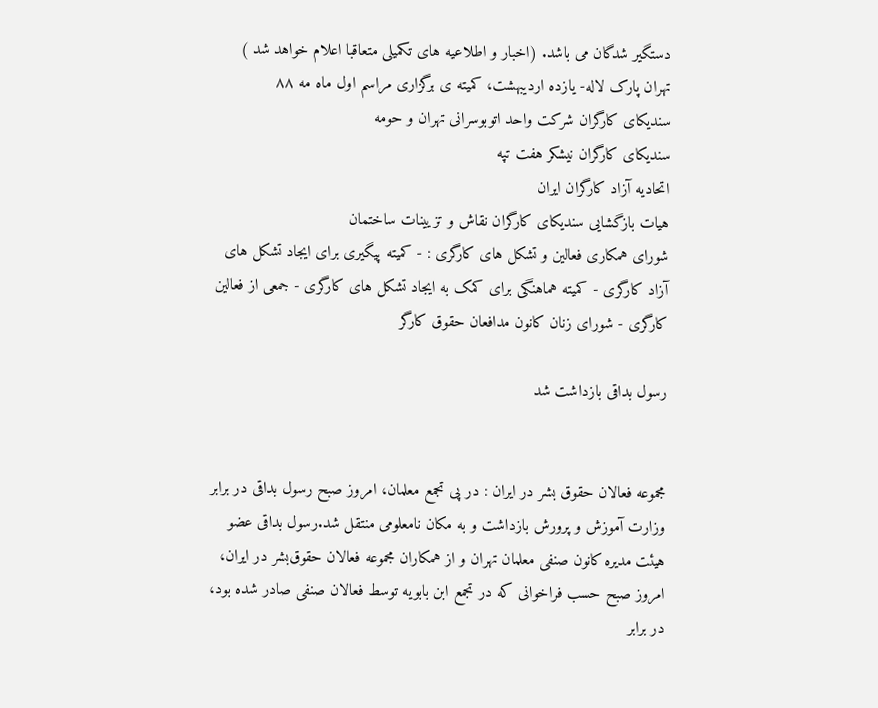دستگير شدگان می باشد. (اخبار و اطلاعيه های تکميلی متعاقبا اعلام خواهد شد )
تهران پارک لاله- يازده ارديبهشت، کميته ی برگزاری مراسم اول ماه مه ۸۸
سنديکای کارگران شرکت واحد اتوبوسرانی تهران و حومه
سنديکای کارگران نيشکر هفت تپه
اتحاديه آزاد کارگران ايران
هيات بازگشايی سنديکای کارگران نقاش و تزيينات ساختمان
شورای همکاری فعالين و تشکل های کارگری : - کميته پيگيری برای ايجاد تشکل های آزاد کارگری - کميته هماهنگی برای کمک به ايجاد تشکل های کارگری - جمعی از فعالين کارگری - شورای زنان کانون مدافعان حقوق کارگر

رسول بداقی بازداشت شد


مجموعه فعالان حقوق بشر در ایران : در پی تجمع معلمان، امروز صبح رسول بداقی در برابر وزارت آموزش و پرورش بازداشت و به مکان نامعلومی منتقل شد.رسول بداقی عضو هیئت مدیره کانون صنفی معلمان تهران و از همکاران مجموعه فعالان حقوق‌بشر در ایران، امروز صبح حسب فراخوانی که در تجمع ابن بابویه توسط فعالان صنفی صادر شده بود، در برابر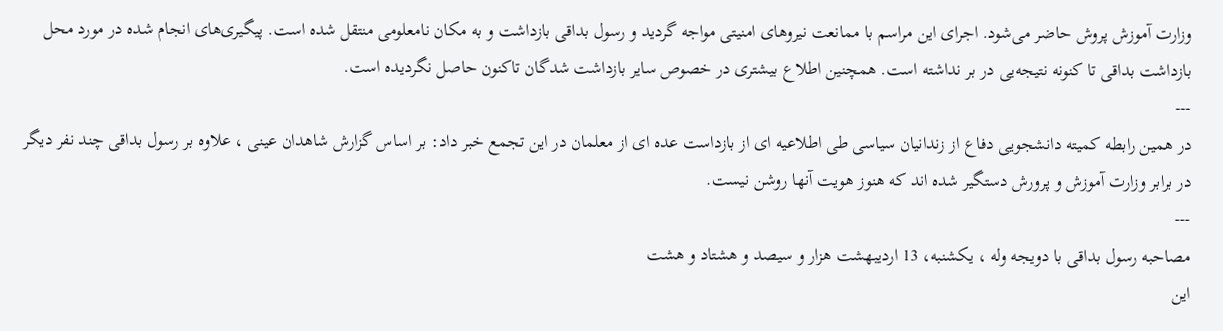وزارت آموزش پروش حاضر می‌شود. اجرای این مراسم با ممانعت نیروهای امنیتی مواجه گردید و رسول بداقی بازداشت و به مکان نامعلومی منتقل شده است. پیگیری‌های انجام شده در مورد محل بازداشت بداقی تا کنونه نتیجه‌یی در بر نداشته است. همچنین اطلاع بیشتری در خصوص سایر بازداشت شدگان تاکنون حاصل نگردیده است.
---
در همين رابطه کمیته دانشجویی دفاع از زندانیان سیاسی طی اطلاعيه ای از بازداست عده ای از معلمان در اين تجمع خبر داد: بر اساس گزارش شاهدان عینی ، علاوه بر رسول بداقی چند نفر دیگر در برابر وزارت آموزش و پرورش دستگیر شده اند که هنوز هویت آنها روشن نیست.
---
مصاحبه رسول بداقی با دويجه وله ، یکشنبه، 13 اردیبهشت هزار و سیصد و هشتاد و هشت
این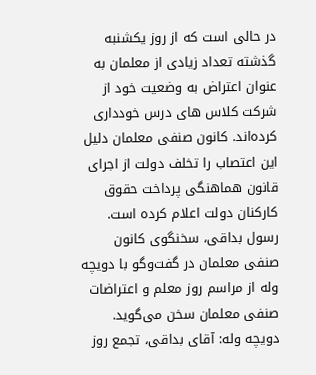در حالی است که از روز یکشنبه گذشته تعداد زیادی از معلمان به عنوان اعتراض به وضعیت خود از شرکت کلاس های درس خودداری کرده‌اند. کانون صنفی معلمان دلیل این اعتصاب را تخلف دولت از اجرای قانون هماهنگی پرداخت حقوق کارکنان دولت اعلام کرده است. رسول بداقی، سخنگوی کانون صنفی معلمان در گفت‌وگو با دویچه وله از مراسم روز معلم و اعتراضات صنفی معلمان سخن می‌گوید.
دویچه وله: آقای بداقی، تجمع روز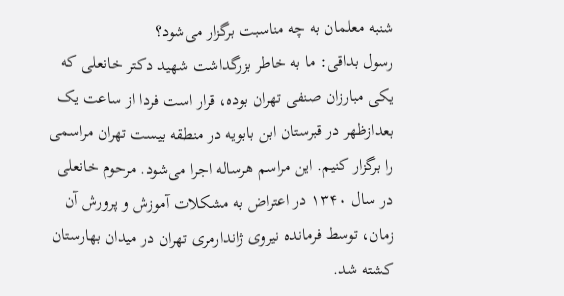شنبه معلمان به چه مناسبت برگزار می‌شود؟
رسول بداقی: ما به خاطر بزرگداشت شهید دکتر خانعلی که یکی مبارزان صنفی تهران بوده، قرار است فردا از ساعت یک بعدازظهر در قبرستان ابن بابویه در منطقه بیست تهران مراسمی را برگزار کنیم. این مراسم هرساله اجرا می‌شود. مرحوم خانعلی در سال ۱۳۴۰ در اعتراض به مشکلات آموزش و پرورش آن زمان، توسط فرمانده نیروی ژاندارمری تهران در میدان بهارستان کشته شد.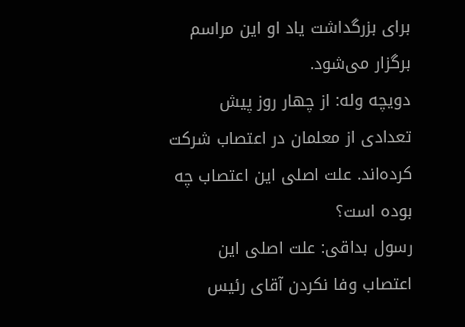برای بزرگداشت یاد او این مراسم برگزار می‌شود.
دویچه وله: از چهار روز پیش تعدادی از معلمان در اعتصاب شرکت کرده‌اند. علت اصلی این اعتصاب چه بوده است؟
رسول بداقی: علت اصلی این اعتصاب وفا نکردن آقای رئیس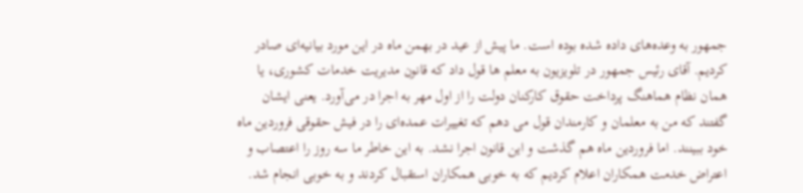جمهور به وعده‌های داده شده بوده است. ما پیش از عید در بهمن ماه در این مورد بیانیه‌ای صادر کردیم. آقای رئیس جمهور در تلویزیون به معلم ها قول داد که قانون مدیریت خدمات کشوری، یا همان نظام هماهنگ پرداخت حقوق کارکنان دولت را از اول مهر به اجرا در می‌آورد. یعنی ایشان گفتند که من به معلمان و کارمندان قول می دهم که تغییرات عمده‌ای را در فیش حقوقی فروردین ماه خود ببینند. اما فروردین ماه هم گذشت و این قانون اجرا نشد. به این خاطر ما سه روز را اعتصاب و اعتراض خدمت همکاران اعلام کردیم که به خوبی همکاران استقبال کردند و به خوبی انجام شد.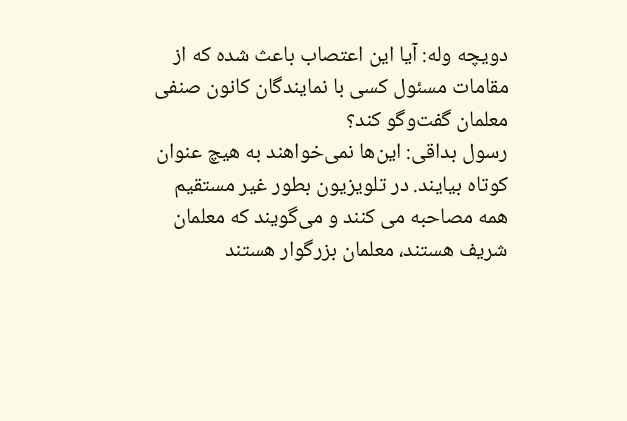دویچه وله: آیا این اعتصاب باعث شده که از مقامات مسئول کسی با نمایندگان کانون صنفی معلمان گفت‌وگو کند؟
رسول بداقی: این‌ها نمی‌خواهند به هیچ عنوان کوتاه بیایند. در تلویزیون بطور غیر مستقیم همه مصاحبه می کنند و می‌گویند که معلمان شریف هستند، معلمان بزرگوار هستند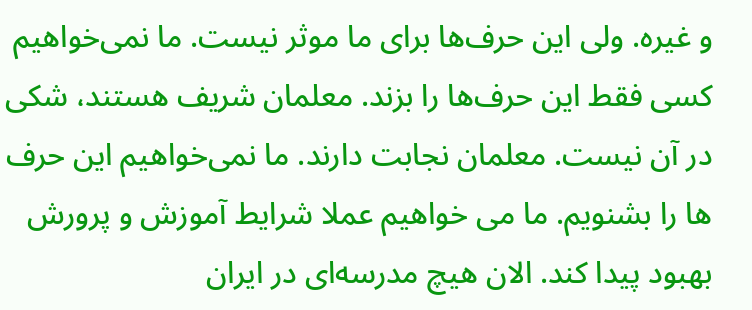و غیره. ولی این حرف‌ها برای ما موثر نیست. ما نمی‌خواهیم کسی فقط این حرف‌ها را بزند. معلمان شریف هستند، شکی در آن نیست. معلمان نجابت دارند. ما نمی‌خواهیم این حرف ها را بشنویم. ما می خواهیم عملا شرایط آموزش و پرورش بهبود پیدا کند. الان هیچ مدرسه‌ای در ایران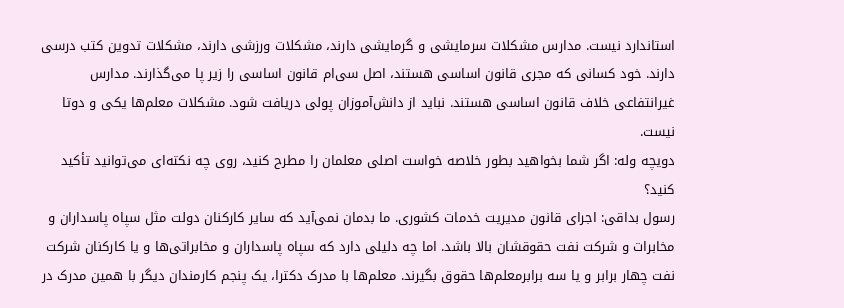استاندارد نیست. مدارس مشکلات سرمایشی و گرمایشی دارند، مشکلات ورزشی دارند، مشکلات تدوین کتب درسی دارند. خود کسانی که مجری قانون اساسی هستند، اصل سی‌ام قانون اساسی را زیر پا می‌گذارند. مدارس غیر‌انتفاعی خلاف قانون اساسی هستند. نباید از دانش‌آموزان پولی دریافت شود. مشکلات معلم‌ها یکی و دوتا نیست.
دویچه وله: اگر شما بخواهید بطور خلاصه خواست اصلی معلمان را مطرح کنید، روی چه نکته‌ای می‌توانید تأکید کنید؟
رسول بداقی: اجرای قانون مدیریت خدمات کشوری. ما بدمان نمی‌آید که سایر کارکنان دولت مثل سپاه پاسداران و مخابرات و شرکت نفت حقوقشان بالا باشد. اما چه دلیلی دارد که سپاه پاسداران و مخابراتی‌ها و یا کارکنان شرکت نفت چهار برابر و یا سه برابرمعلم‌ها حقوق بگیرند. معلم‌ها با مدرک دکترا، یک پنجم کارمندان دیگر با همین مدرک در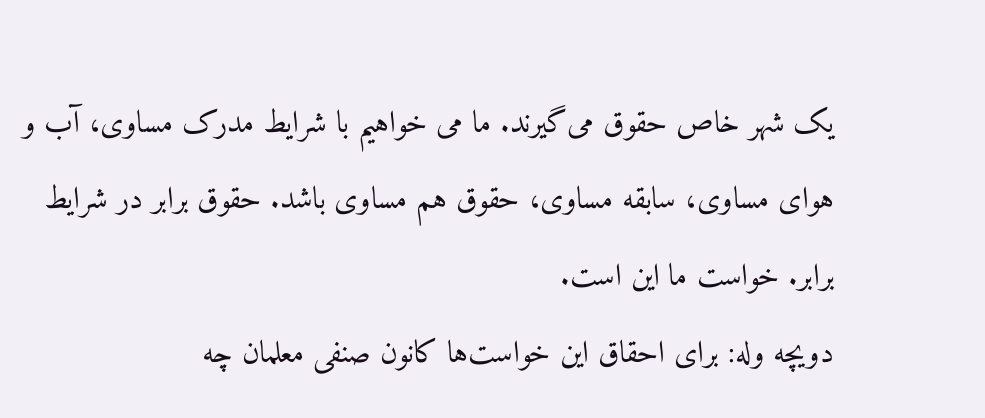یک شهر خاص حقوق می‌گیرند. ما می خواهیم با شرایط مدرک مساوی، آب و هوای مساوی، سابقه مساوی، حقوق هم مساوی باشد. حقوق برابر در شرایط برابر. خواست ما این است.
دویچه وله: برای احقاق این خواست‌ها کانون صنفی معلمان چه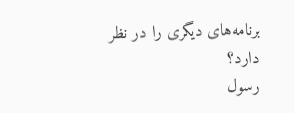برنامه‌های دیگری را در نظر دارد؟
رسول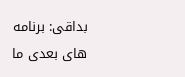بداقی: برنامه های بعدی ما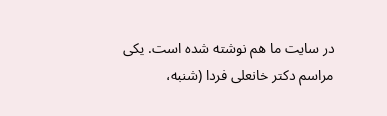در سایت ما هم نوشته شده است. یکی مراسم دکتر خانعلی فردا (شنبه،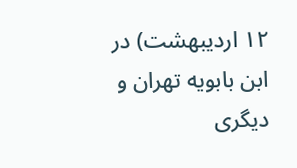۱۲ اردیبهشت) در ابن بابویه تهران و دیگری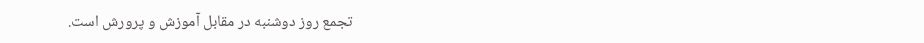تجمع روز دوشنبه در مقابل آموزش و پرورش است.